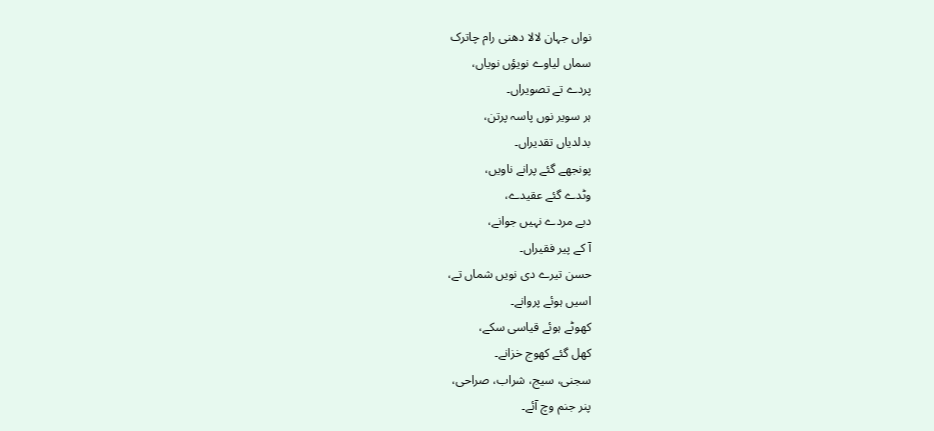نواں جہان لالا دھنی رام چاترک
سماں لیاوے نویؤں نویاں،
پردے تے تصویراں۔
ہر سویر نوں پاسہ پرتن،
بدلدیاں تقدیراں۔
پونجھے گئے پرانے ناویں،
وٹدے گئے عقیدے،
دبے مردے نہیں جوانے،
آ کے پیر فقیراں۔
حسن تیرے دی نویں شماں تے،
اسیں ہوئے پروانے۔
کھوٹے ہوئے قیاسی سکے،
کھل گئے کھوج خزانے۔
سجنی، سیج، شراب، صراحی،
پنر جنم وچ آئے۔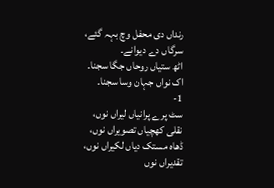رنداں دی محفل وچ بہہ گئے،
سرگاں دے دیوانے۔
اٹھ ستیاں روحاں جگا سجنا۔
اک نواں جہان وسا سجنا۔
1-
سٹ پرے پرانیاں لیراں نوں،
نقلی کھچیاں تصویراں نوں،
ڈھاہ مستک دیاں لکیراں نوں،
تقدیراں نوں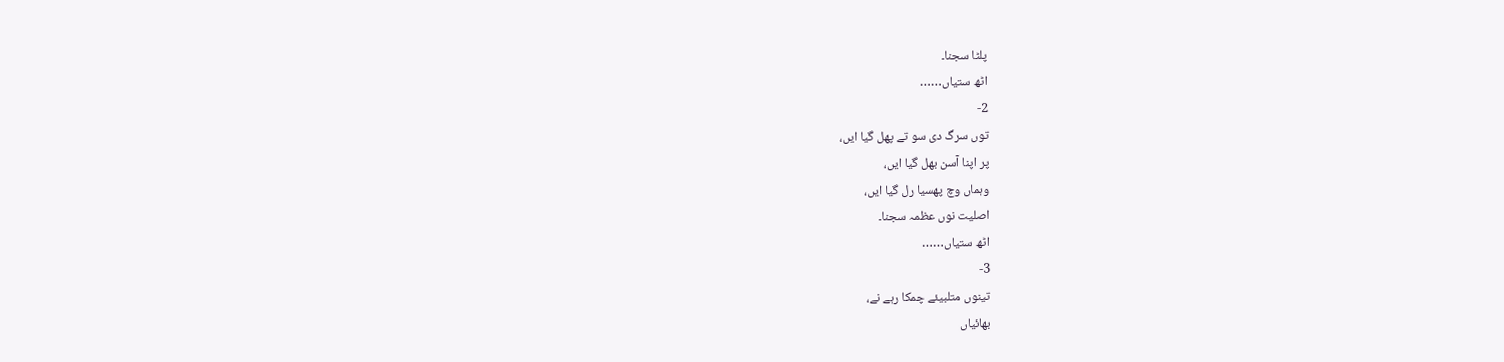پلٹا سجنا۔
اٹھ ستیاں……
2-
توں سرگ دی سو تے پھل گیا ایں،
پر اپنا آسن بھل گیا ایں،
وہماں وچ پھسیا رل گیا ایں،
اصلیت نوں عظمہ سجنا۔
اٹھ ستیاں……
3-
تینوں متلبیئے چمکا رہے نے،
بھائیاں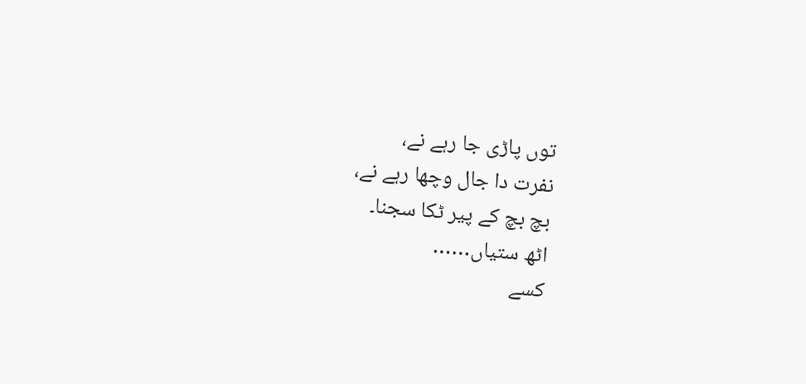توں پاڑی جا رہے نے،
نفرت دا جال وچھا رہے نے،
بچ بچ کے پیر ٹکا سجنا۔
اٹھ ستیاں……
کسے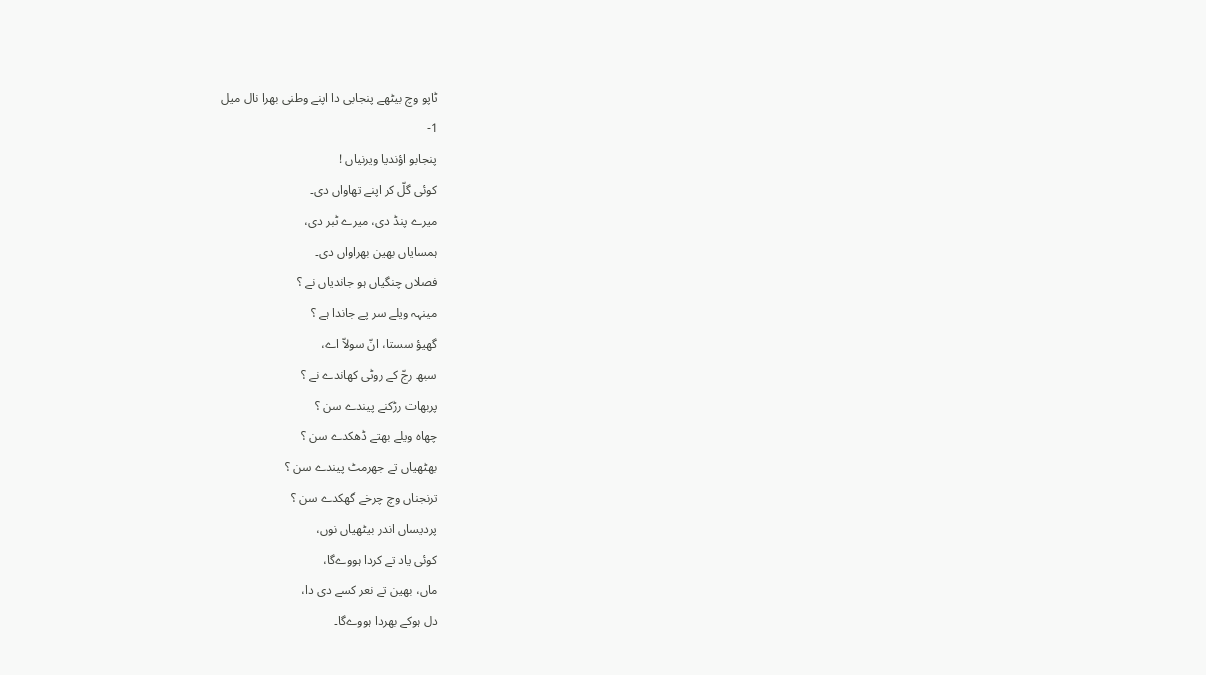ٹاپو وچ بیٹھے پنجابی دا اپنے وطنی بھرا نال میل
1-
پنجابو اؤندیا ویرنیاں !
کوئی گلّ کر اپنے تھاواں دی۔
میرے پنڈ دی، میرے ٹبر دی،
ہمسایاں بھین بھراواں دی۔
فصلاں چنگیاں ہو جاندیاں نے ؟
مینہہ ویلے سر پے جاندا ہے ؟
گھیؤ سستا، انّ سولاّ اے،
سبھ رجّ کے روٹی کھاندے نے ؟
پربھات رڑکنے پیندے سن ؟
چھاہ ویلے بھتے ڈھکدے سن ؟
بھٹھیاں تے جھرمٹ پیندے سن ؟
ترنجناں وچ چرخے گھکدے سن ؟
پردیساں اندر بیٹھیاں نوں،
کوئی یاد تے کردا ہووےگا،
ماں، بھین تے نعر کسے دی دا،
دل ہوکے بھردا ہووےگا۔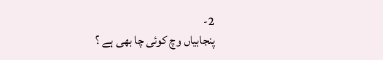2-
پنجابیاں وچ کوئی چا بھی ہے ؟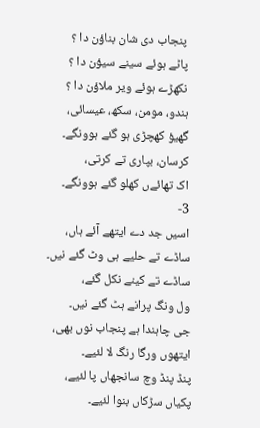پنجاب دی شان بناؤن دا ؟
پاٹے ہوئے سینے سیؤن دا ؟
نکھڑے ہوئے ویر ملاؤن دا ؟
ہندو، مومن، سکھ، عیسائی،
گھیؤ کھچڑی ہو گئے ہوونگے۔
کرسان، بپاری تے کرتی،
اک تھائےں کھلو گئے ہوونگے۔
3-
اسیں جد دے ایتھے آئے ہاں،
ساڈے تے حلیے ہی وٹ گئے نیں۔
ساڈے تے کینے نکل گئے،
ول ونگ پرانے ہٹ گئے نیں۔
جی چاہندا ہے پنجاب نوں بھی،
ایتھوں ورگا رنگ لا لئیے۔
پنڈ پنڈ وچ سانجھاں پا لئیے،
پکیاں سڑکاں بنوا لئیے۔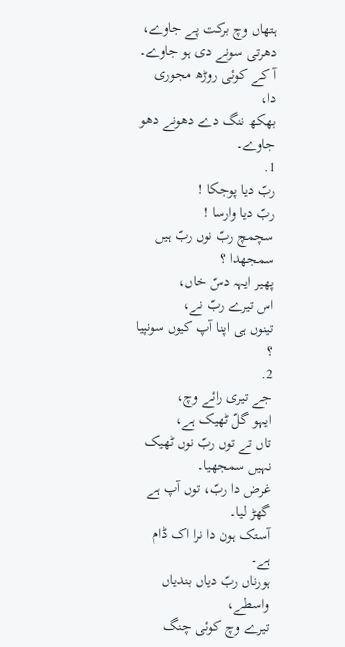ہتھاں وچ برکت پے جاوے،
دھرتی سونے دی ہو جاوے۔
آ کے کوئی روڑھ مجوری دا،
بھکھ ننگ دے دھونے دھو جاوے۔
1.
ربّ دیا پوجکا !
ربّ دیا وارسا !
سچمچ ربّ نوں ربّ ہیں سمجھدا ؟
پھیر ایہہ دسّ خاں،
اس تیرے ربّ نے،
تینوں ہی اپنا آپ کیوں سونپیا ؟
2.
جے تیری رائے وچ،
ایہو گلّ ٹھیک ہے،
تاں تے توں ربّ نوں ٹھیک نہیں سمجھیا۔
غرض دا ربّ، توں آپ ہے گھڑ لیا۔
آستک ہون دا نرا اک ڈام ہے۔
ہورناں ربّ دیاں بندیاں واسطے،
تیرے وچ کوئی چنگ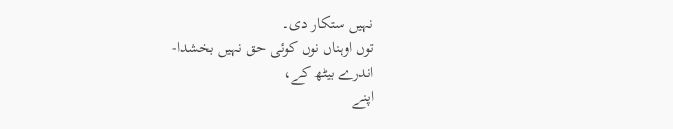نہیں ستکار دی۔
توں اوہناں نوں کوئی حق نہیں بخشدا-
اندرے بیٹھ کے،
اپنے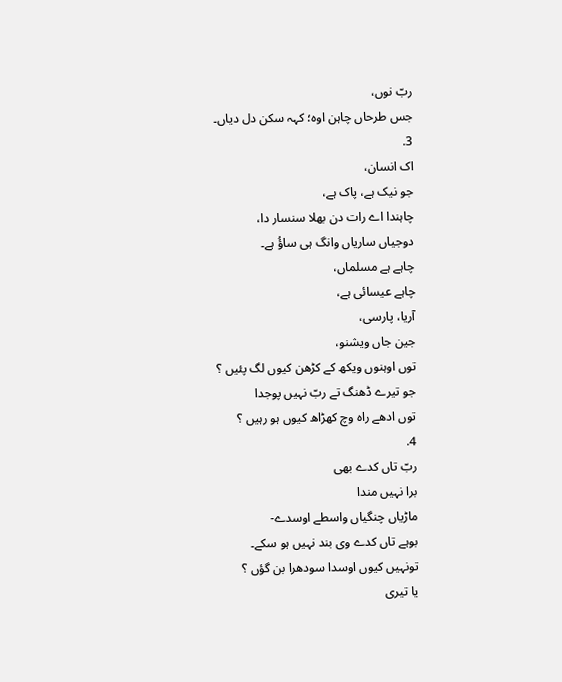ربّ نوں،
جس طرحاں چاہن اوہ؛ کہہ سکن دل دیاں۔
3.
اک انسان،
جو نیک ہے، پاک ہے،
چاہندا اے رات دن بھلا سنسار دا،
دوجیاں ساریاں وانگ ہی ساؤُ ہے۔
چاہے ہے مسلماں،
چاہے عیسائی ہے،
آریا، پارسی،
جین جاں ویشنو،
توں اوہنوں ویکھ کے کڑھن کیوں لگ پئیں ؟
جو تیرے ڈھنگ تے ربّ نہیں پوجدا
توں ادھے راہ وچ کھڑاھ کیوں ہو رہیں ؟
4.
ربّ تاں کدے بھی
برا نہیں مندا
ماڑیاں چنگیاں واسطے اوسدے-
بوہے تاں کدے وی بند نہیں ہو سکے۔
تونہیں کیوں اوسدا سودھرا بن گؤں ؟
یا تیری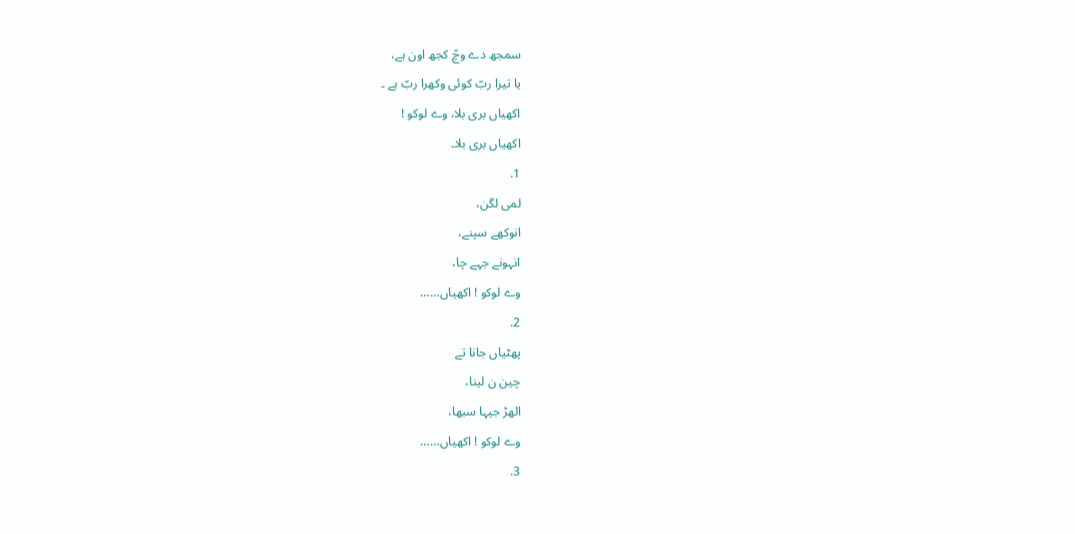سمجھ دے وچّ کجھ اون ہے،
یا تیرا ربّ کوئی وکھرا ربّ ہے ۔
اکھیاں بری بلا، وے لوکو !
اکھیاں بری بلا۔
1.
لمی لگن،
انوکھے سپنے،
انہونے جہے چا،
وے لوکو ! اکھیاں……
2.
پھٹیاں جانا تے
چین ن لینا،
الھڑ جیہا سبھا،
وے لوکو ! اکھیاں……
3.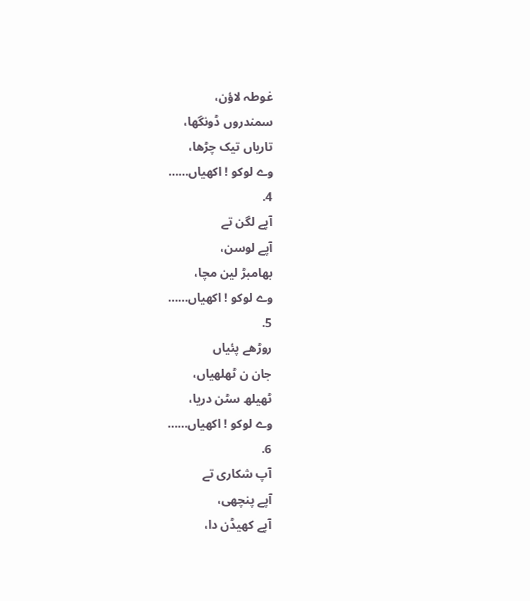غوطہ لاؤن،
سمندروں ڈونگھا،
تاریاں تیک چڑھا،
وے لوکو ! اکھیاں……
4.
آپے لگن تے
آپے لوسن،
بھامبڑ لین مچا،
وے لوکو ! اکھیاں……
5.
روڑھے پئیاں
جان ن ٹھلھیاں،
ٹھیلھ سٹن دریا،
وے لوکو ! اکھیاں……
6.
آپ شکاری تے
آپے پنچھی،
آپے کھیڈن دا،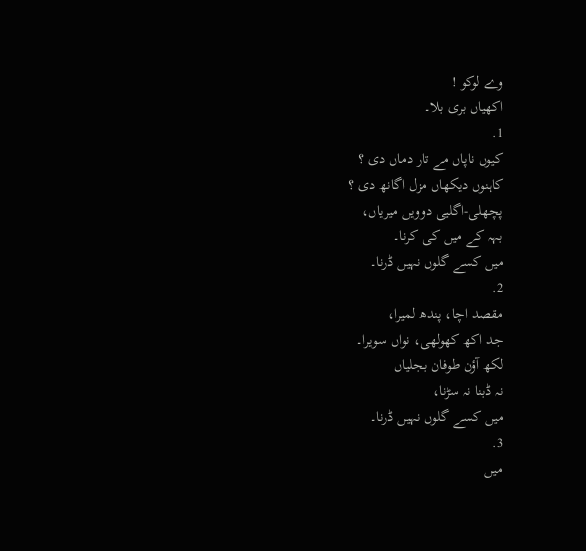وے لوکو !
اکھیاں بری بلا۔
1.
کیوں ناپاں مے تار دماں دی ؟
کاہنوں دیکھاں مزل اگانھ دی ؟
پچھلی-اگلیی دوویں میریاں،
بہہ کے میں کی کرنا۔
میں کسے گلوں نہیں ڈرنا۔
2.
مقصد اچا، پندھ لمیرا،
جد اکھ کھولھی، نواں سویرا۔
لکھ آؤن طوفان بجلیاں
نہ ڈبنا نہ سڑنا،
میں کسے گلوں نہیں ڈرنا۔
3.
میں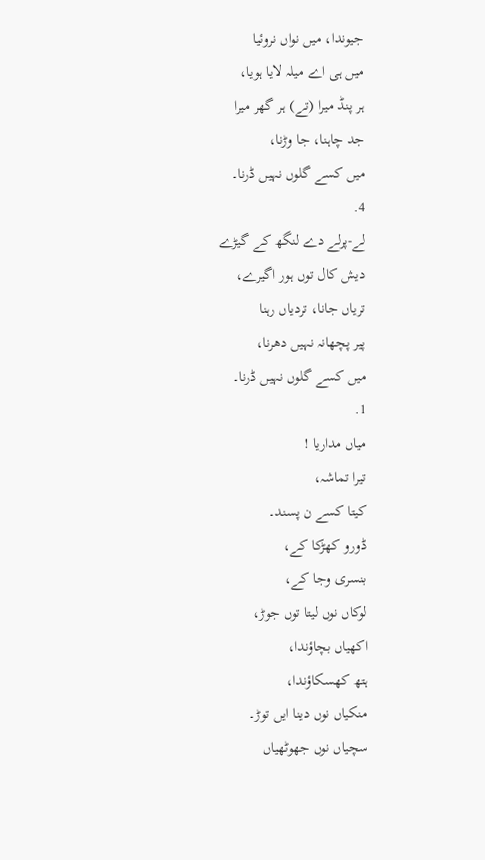جیوندا، میں نواں نروئیا
میں ہی اے میلہ لایا ہویا،
ہر پنڈ میرا (تے) ہر گھر میرا
جد چاہنا، جا وڑنا،
میں کسے گلوں نہیں ڈرنا۔
4.
لے-پرلے دے لنگھ کے گیڑے
دیش کال توں ہور اگیرے،
تریاں جانا، تردیاں رہنا
پیر پچھانہ نہیں دھرنا،
میں کسے گلوں نہیں ڈرنا۔
1.
میاں مداریا !
تیرا تماشہ،
کیتا کسے ن پسند۔
ڈورو کھڑکا کے،
بنسری وجا کے،
لوکاں نوں لیتا توں جوڑ،
اکھیاں بچاؤندا،
ہتھ کھسکاؤندا،
منکیاں نوں دینا ایں توڑ۔
سچیاں نوں جھوٹھیاں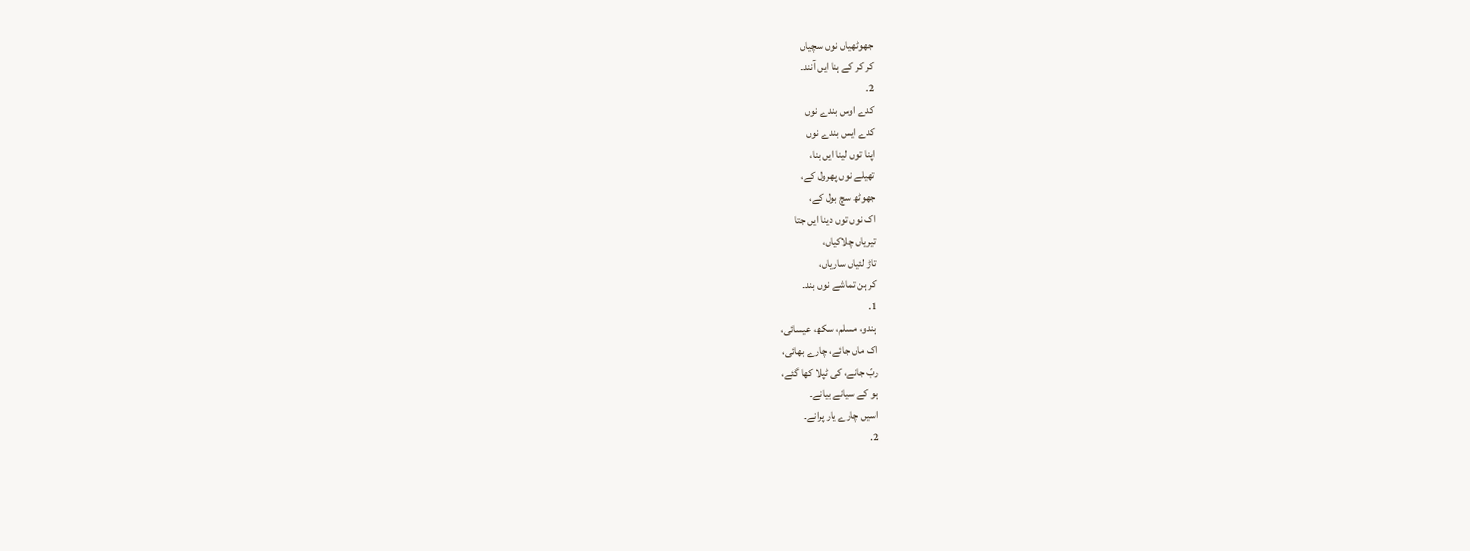جھوٹھیاں نوں سچیاں
کر کر کے ہنا ایں آنند۔
2.
کدے اوس بندے نوں
کدے ایس بندے نوں
اپنا توں لینا ایں بنا،
تھیلے نوں پھرول کے،
جھوٹھ سچ بول کے،
اک نوں توں دینا ایں جتا
تیریاں چلاکیاں،
تاڑ لئیاں ساریاں،
کر ہن تماشے نوں بند۔
1.
ہندو، مسلم، سکھ، عیسائی،
اک ماں جائے، چارے بھائی،
ربّ جانے، کی ٹپلا کھا گئے،
ہو کے سیانے بیانے۔
اسیں چارے یار پرانے۔
2.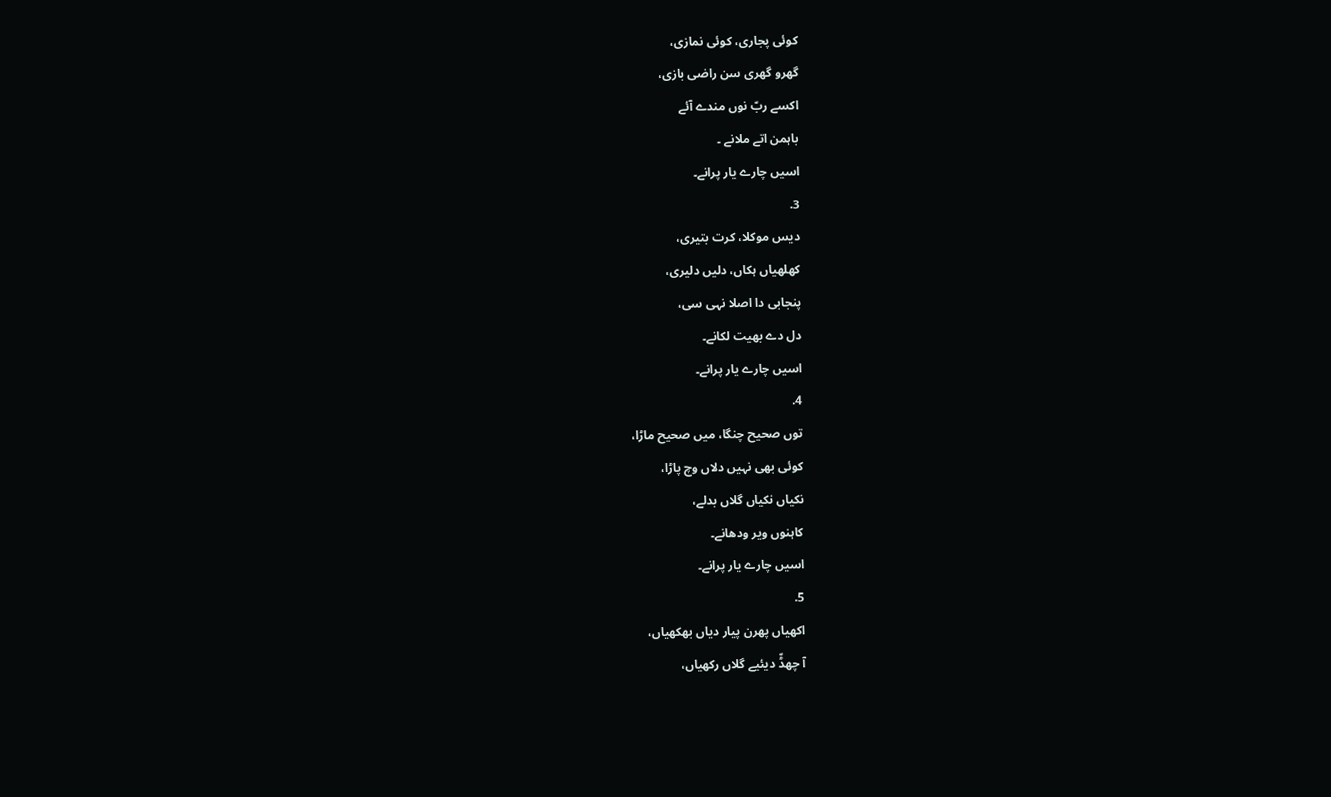کوئی پجاری، کوئی نمازی،
گھرو گھری سن راضی بازی،
اکسے ربّ نوں مندے آئے
باہمن اتے ملانے ۔
اسیں چارے یار پرانے۔
3.
دیس موکلا، کرت بتیری،
کھلھیاں ہکاں، دلیں دلیری،
پنجابی دا اصلا نہی سی،
دل دے بھیت لکانے۔
اسیں چارے یار پرانے۔
4.
توں صحیح چنگا، میں صحیح ماڑا،
کوئی بھی نہیں دلاں وچ پاڑا،
نکیاں نکیاں گلاں بدلے،
کاہنوں ویر ودھانے۔
اسیں چارے یار پرانے۔
5.
اکھیاں پھرن پیار دیاں بھکھیاں،
آ چھڈّ دیئیے گلاں رکھیاں،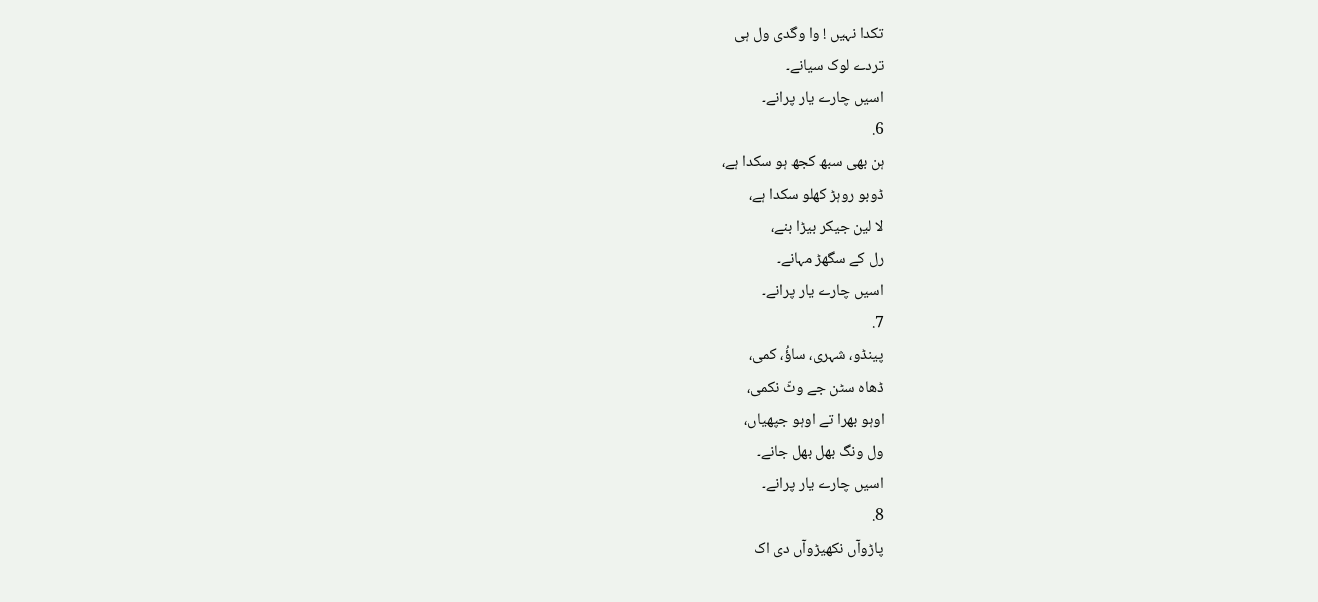تکدا نہیں ! وا وگدی ول ہی
تردے لوک سیانے۔
اسیں چارے یار پرانے۔
6.
ہن بھی سبھ کجھ ہو سکدا ہے،
ڈوبو روہڑ کھلو سکدا ہے،
لا لین جیکر بیڑا بنے،
رل کے سگھڑ مہانے۔
اسیں چارے یار پرانے۔
7.
پینڈو، شہری، ساؤُ، کمی،
ڈھاہ سٹن جے وٹّ نکمی،
اوہو بھرا تے اوہو جپھیاں،
ول ونگ بھل بھل جانے۔
اسیں چارے یار پرانے۔
8.
پاڑوآں نکھیڑوآں دی اک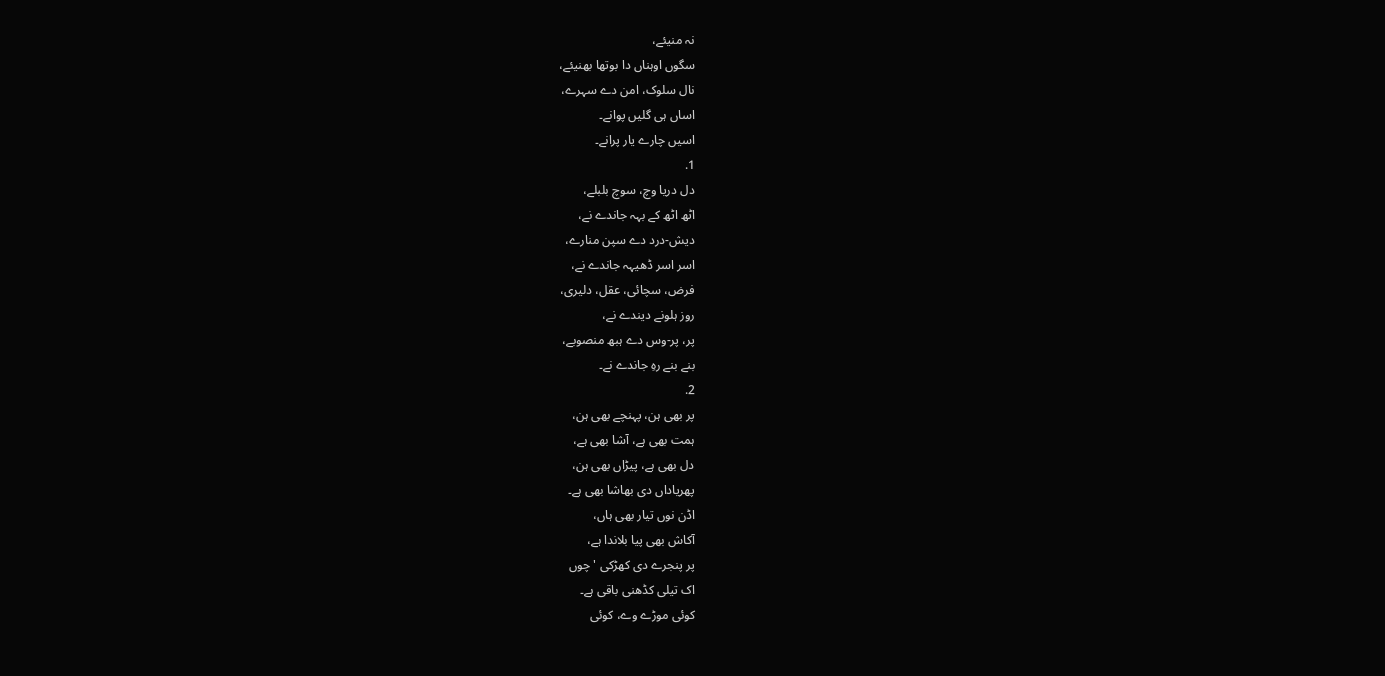نہ منیئے،
سگوں اوہناں دا بوتھا بھنیئے،
نال سلوک، امن دے سہرے،
اساں ہی گلیں پوانے۔
اسیں چارے یار پرانے۔
1.
دل دریا وچ، سوچ بلبلے،
اٹھ اٹھ کے بہہ جاندے نے،
دیش-درد دے سپن منارے،
اسر اسر ڈھیہہ جاندے نے،
فرض، سچائی، عقل، دلیری،
روز ہلونے دیندے نے،
پر، پر-وس دے ہبھ منصوبے،
بنے بنے رہِ جاندے نے۔
2.
پر بھی ہن، پہنچے بھی ہن،
ہمت بھی ہے، آشا بھی ہے،
دل بھی ہے، پیڑاں بھی ہن،
پھریاداں دی بھاشا بھی ہے۔
اڈن نوں تیار بھی ہاں،
آکاش بھی پیا بلاندا ہے،
پر پنجرے دی کھڑکی 'چوں
اک تیلی کڈھنی باقی ہے۔
کوئی موڑے وے، کوئی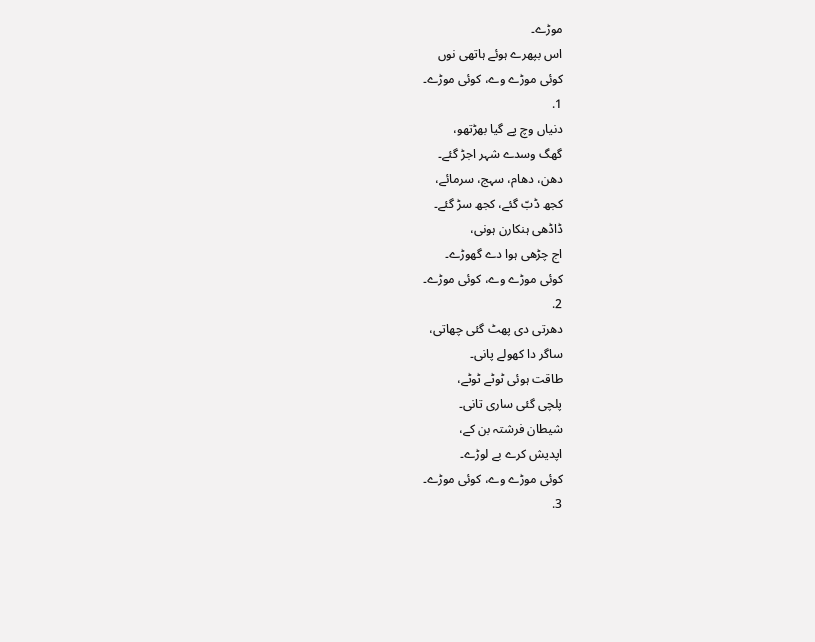موڑے۔
اس بپھرے ہوئے ہاتھی نوں
کوئی موڑے وے، کوئی موڑے۔
1.
دنیاں وچ پے گیا بھڑتھو،
گھگ وسدے شہر اجڑ گئے۔
دھن، دھام، سہج، سرمائے،
کجھ ڈبّ گئے، کجھ سڑ گئے۔
ڈاڈھی ہنکارن ہونی،
اج چڑھی ہوا دے گھوڑے۔
کوئی موڑے وے، کوئی موڑے۔
2.
دھرتی دی پھٹ گئی چھاتی،
ساگر دا کھولے پانی۔
طاقت ہوئی ٹوٹے ٹوٹے،
پلچی گئی ساری تانی۔
شیطان فرشتہ بن کے،
اپدیش کرے بے لوڑے۔
کوئی موڑے وے، کوئی موڑے۔
3.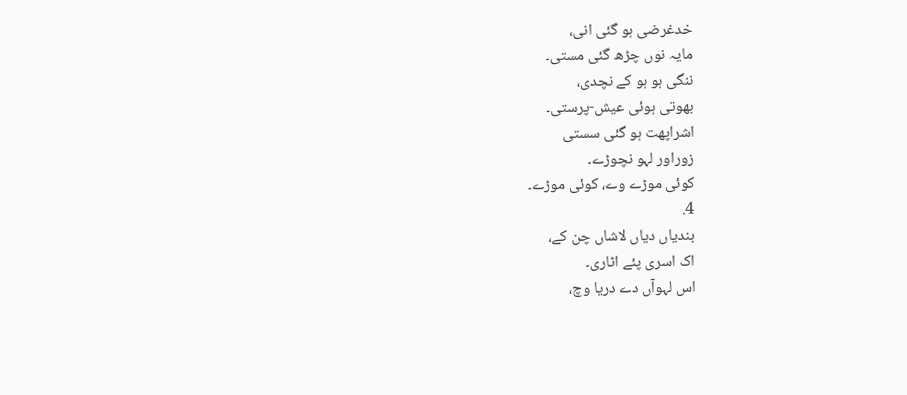خدغرضی ہو گئی انی،
مایہ نوں چڑھ گئی مستی۔
ننگی ہو ہو کے نچدی،
بھوتی ہوئی عیش-پرستی۔
اشراپھت ہو گئی سستی
زوراور لہو نچوڑے۔
کوئی موڑے وے، کوئی موڑے۔
4.
بندیاں دیاں لاشاں چن کے،
اک اسری پئے اٹاری۔
اس لہوآں دے دریا وچ،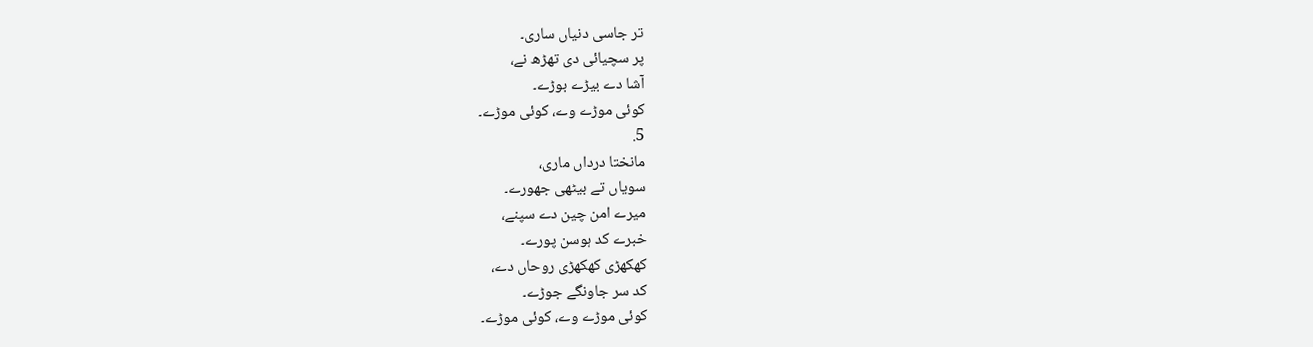تر جاسی دنیاں ساری۔
پر سچیائی دی تھڑھ نے،
آشا دے بیڑے بوڑے۔
کوئی موڑے وے، کوئی موڑے۔
5.
مانختا درداں ماری،
سویاں تے بیٹھی جھورے۔
میرے امن چین دے سپنے،
خبرے کد ہوسن پورے۔
کھکھڑی کھکھڑی روحاں دے،
کد سر جاونگے جوڑے۔
کوئی موڑے وے، کوئی موڑے۔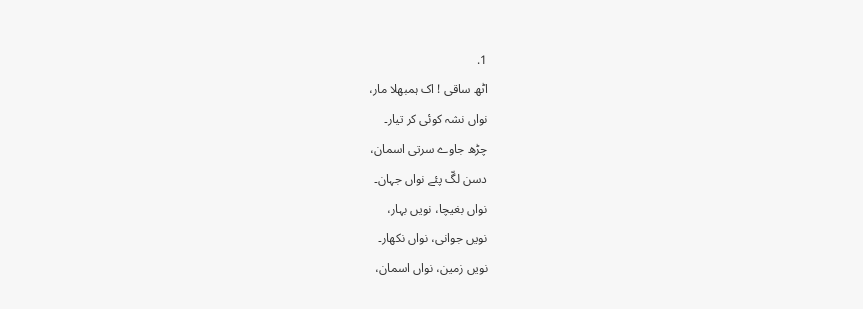1.
اٹھ ساقی ! اک ہمبھلا مار،
نواں نشہ کوئی کر تیار۔
چڑھ جاوے سرتی اسمان،
دسن لگّ پئے نواں جہان۔
نواں بغیچا، نویں بہار،
نویں جوانی، نواں نکھار۔
نویں زمین، نواں اسمان،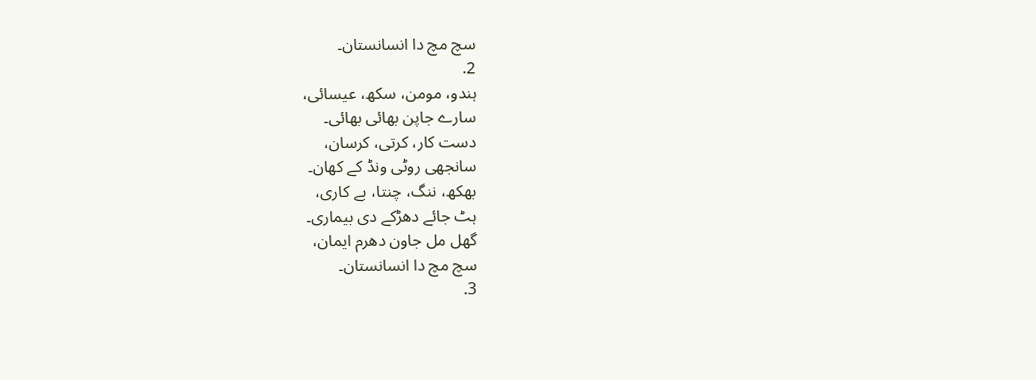سچ مچ دا انسانستان۔
2.
ہندو، مومن، سکھ، عیسائی،
سارے جاپن بھائی بھائی۔
دست کار، کرتی، کرسان،
سانجھی روٹی ونڈ کے کھان۔
بھکھ، ننگ، چنتا، بے کاری،
ہٹ جائے دھڑکے دی بیماری۔
گھل مل جاون دھرم ایمان،
سچ مچ دا انسانستان۔
3.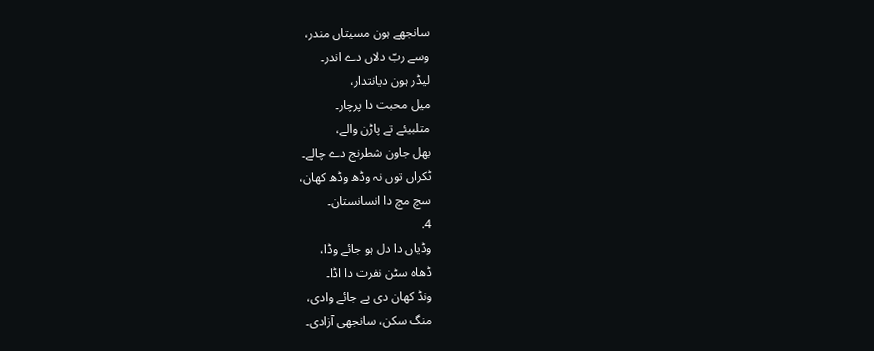سانجھے ہون مسیتاں مندر،
وسے ربّ دلاں دے اندر۔
لیڈر ہون دیانتدار،
میل محبت دا پرچار۔
متلبیئے تے پاڑن والے،
بھل جاون شطرنج دے چالے۔
ٹکراں توں نہ وڈھ وڈھ کھان،
سچ مچ دا انسانستان۔
4.
وڈیاں دا دل ہو جائے وڈا،
ڈھاہ سٹن نفرت دا اڈا۔
ونڈ کھان دی پے جائے وادی،
منگ سکن، سانجھی آزادی۔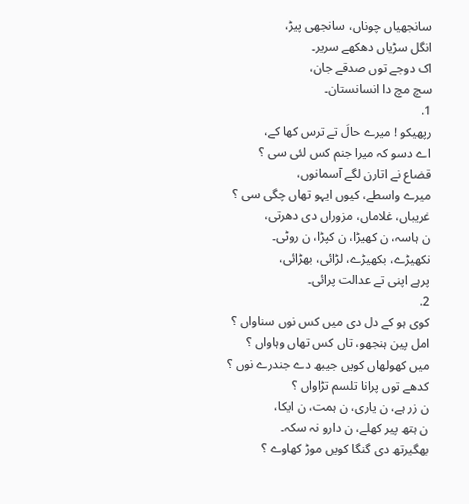سانجھیاں چوناں، سانجھی پیڑ،
انگل سڑیاں دھکھے سریر۔
اک دوجے توں صدقے جان،
سچ مچ دا انسانستان۔
1.
رپھیکو ! میرے حالَ تے ترس کھا کے،
اے دسو کہ میرا جنم کس لئی سی ؟
قضاع نے اتارن لگے آسمانوں،
میرے واسطے، کیوں ایہو تھاں چگی سی ؟
غریباں، غلاماں، مزوراں دی دھرتی،
ن ہاسہ، ن کھیڑا، ن کپڑا، ن روٹی۔
نکھیڑے، بکھیڑے، لڑائی، بھڑائی،
پرہے اپنی تے عدالت پرائی۔
2.
کوی ہو کے دل دی میں کس نوں سناواں ؟
امل پین ہنجھو، تاں کس تھاں وہاواں ؟
میں کھولھاں کویں جیبھ دے جندرے نوں ؟
کدھے توں پرانا تلسم تڑاواں ؟
ن زر ہے، ن یاری، ن ہمت، ن ایکا،
ن ہتھ پیر کھلے، ن دارو نہ سکہ۔
بھگیرتھ دی گنگا کویں موڑ کھاوے ؟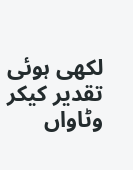لکھی ہوئی تقدیر کیکر وٹاواں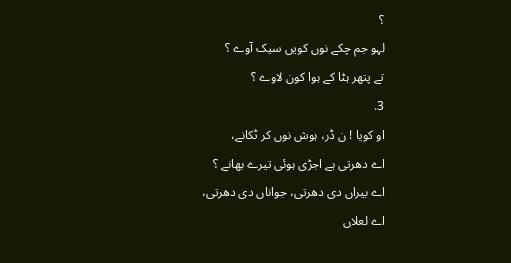؟
لہو جم چکے نوں کویں سیک آوے ؟
تے پتھر ہٹا کے ہوا کون لاوے ؟
3.
او کویا ! ن ڈر، ہوش نوں کر ٹکانے،
اے دھرتی ہے اجڑی ہوئی تیرے بھانے ؟
اے بیراں دی دھرتی، جواناں دی دھرتی،
اے لعلاں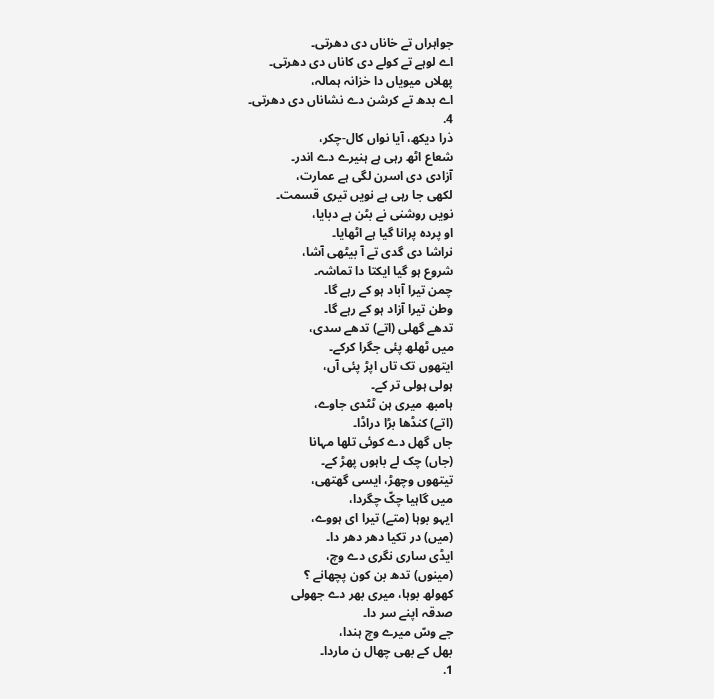جواہراں تے خاناں دی دھرتی۔
اے لوہے تے کولے دی کاناں دی دھرتی۔
پھلاں میویاں دا خزانہ ہمالہ،
اے بدھ تے کرشن دے نشاناں دی دھرتی۔
4.
ذرا دیکھ، آیا نواں کال-چکر،
شعاع اٹھ رہی ہے ہنیرے دے اندر۔
آزادی دی اسرن لگی ہے عمارت،
لکھی جا رہی ہے نویں تیری قسمت۔
نویں روشنی نے بٹن ہے دبایا،
او پردہ پرانا گیا ہے اٹھایا۔
نراشا دی گدی تے آ بیٹھی آشا،
شروع ہو گیا ایکتا دا تماشہ۔
چمن تیرا آباد ہو کے رہے گا۔
وطن تیرا آزاد ہو کے رہے گا۔
تدھے گھلی (اتے) تدھے سدی،
میں ٹھلھ پئی جگرا کرکے۔
ایتھوں تک تاں اپڑ پئی آں،
ہولی ہولی تر کے۔
ہامبھ میری ہن ٹٹدی جاوے،
(اتے) کنڈھا بڑا دراڈا۔
جاں گھل دے کوئی تلھا مہانا
(جاں) چک لے باہوں پھڑ کے۔
تیتھوں وچھڑ، ایسی گھتھی،
میں گاہیا چکّ چگردا،
ایہو بوہا (متے) تیرا ای ہووے،
(میں) در تکیا دھر دھر دا۔
ایڈی ساری نگری دے وچ،
(مینوں) تدھ بن کون پچھانے ؟
کھولھ بوہا، میری بھر دے جھولی
صدقہ اپنے سر دا۔
جے وسّ میرے وچ ہندا،
بھل کے بھی چھال ن ماردا۔
1.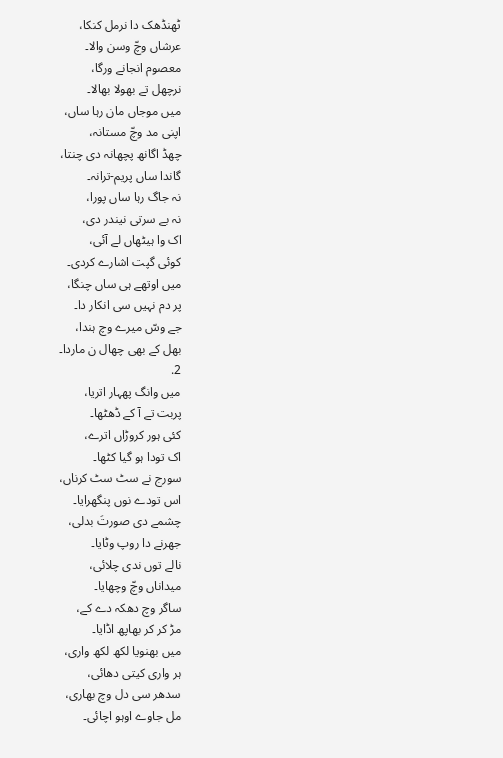ٹھنڈھک دا نرمل کنکا،
عرشاں وچّ وسن والا۔
معصوم انجانے ورگا،
نرچھل تے بھولا بھالا۔
میں موجاں مان رہا ساں،
اپنی مد وچّ مستانہ،
چھڈ اگانھ پچھانہ دی چنتا،
گاندا ساں پریم-ترانہ۔
نہ جاگ رہا ساں پورا،
نہ بے سرتی نیندر دی،
اک وا ہیٹھاں لے آئی،
کوئی گپت اشارے کردی۔
میں اوتھے ہی ساں چنگا،
پر دم نہیں سی انکار دا۔
جے وسّ میرے وچ ہندا،
بھل کے بھی چھال ن ماردا۔
2.
میں وانگ پھہار اتریا،
پربت تے آ کے ڈھٹھا۔
کئی ہور کروڑاں اترے،
اک تودا ہو گیا کٹھا۔
سورج نے سٹ سٹ کرناں،
اس تودے نوں پنگھرایا۔
چشمے دی صورتَ بدلی،
جھرنے دا روپ وٹایا۔
نالے توں ندی چلائی،
میداناں وچّ وچھایا۔
ساگر وچ دھکہ دے کے،
مڑ کر کر بھاپھ اڈایا۔
میں بھنویا لکھ لکھ واری،
ہر واری کیتی دھائی،
سدھر سی دل وچ بھاری،
مل جاوے اوہو اچائی۔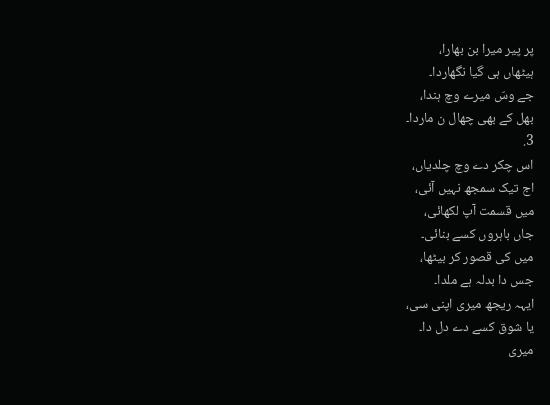پر پیر میرا بن بھارا،
ہیٹھاں ہی گیا نگھاردا۔
جے وسّ میرے وچ ہندا،
بھل کے بھی چھال ن ماردا۔
3.
اس چکر دے وچ چلدیاں،
اج تیک سمجھ نہیں آئی،
میں قسمت آپ لکھائی،
جاں باہروں کسے بنائی۔
میں کی قصور کر بیٹھا،
جس دا بدلہ ہے ملدا۔
ایہہ ریجھ میری اپنی سی،
یا شوق کسے دے دل دا۔
میری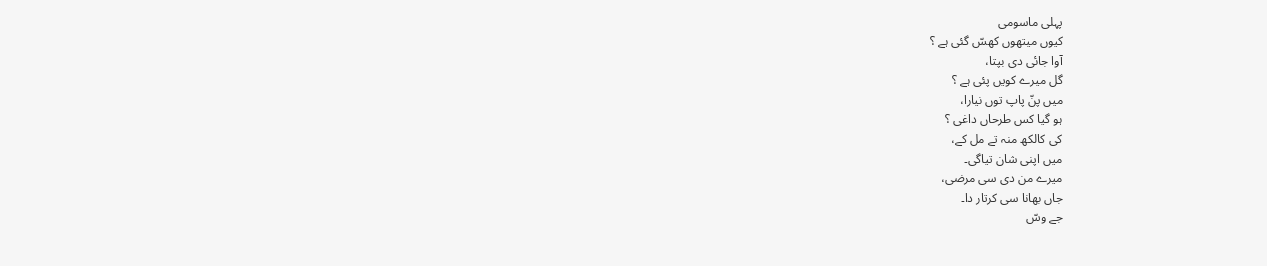پہلی ماسومی
کیوں میتھوں کھسّ گئی ہے ؟
آوا جائی دی بپتا،
گل میرے کویں پئی ہے ؟
میں پنّ پاپ توں نیارا،
ہو گیا کس طرحاں داغی ؟
کی کالکھ منہ تے مل کے،
میں اپنی شان تیاگی۔
میرے من دی سی مرضی،
جاں بھانا سی کرتار دا۔
جے وسّ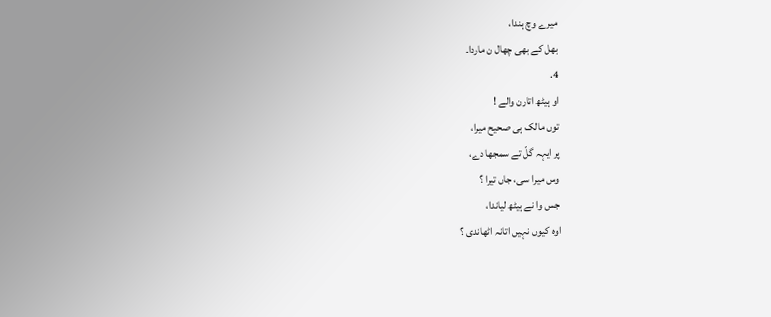میرے وچ ہندا،
بھل کے بھی چھال ن ماردا۔
4.
او ہیٹھ اتارن والے !
توں مالک ہی صحیح میرا،
پر ایہہ گلّ تے سمجھا دے،
وس میرا سی، جاں تیرا ؟
جس وا نے ہیٹھ لیاندا،
اوہ کیوں نہیں اتانہ اٹھاندی ؟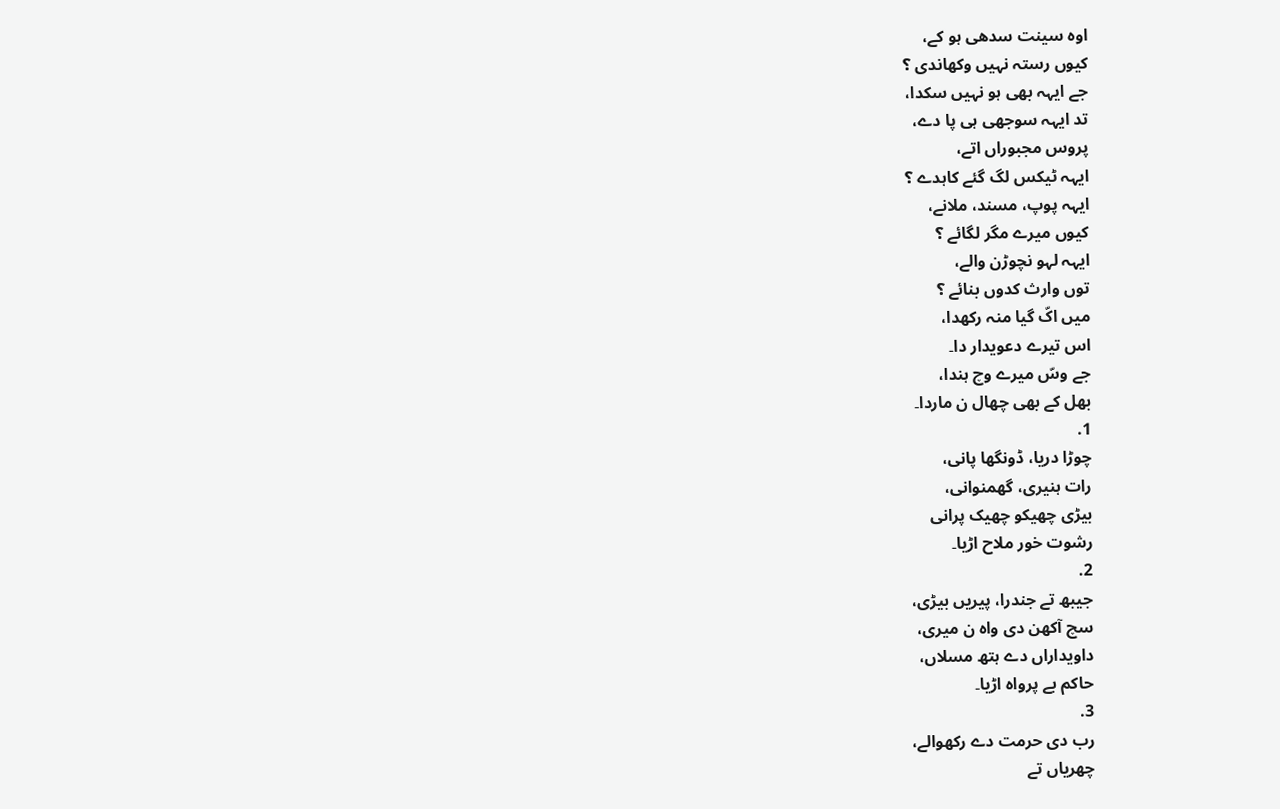اوہ سینت سدھی ہو کے،
کیوں رستہ نہیں وکھاندی ؟
جے ایہہ بھی ہو نہیں سکدا،
تد ایہہ سوجھی ہی پا دے،
پروس مجبوراں اتے،
ایہہ ٹیکس لگ گئے کاہدے ؟
ایہہ پوپ، مسند، ملانے،
کیوں میرے مگر لگائے ؟
ایہہ لہو نچوڑن والے،
توں وارث کدوں بنائے ؟
میں اکّ گیا منہ رکھدا،
اس تیرے دعویدار دا۔
جے وسّ میرے وچ ہندا،
بھل کے بھی چھال ن ماردا۔
1.
چوڑا دریا، ڈونگھا پانی،
رات ہنیری، گھمنوانی،
بیڑی چھیکو چھیک پرانی
رشوت خور ملاح اڑیا۔
2.
جیبھ تے جندرا، پیریں بیڑی،
سچ آکھن دی واہ ن میری،
داویداراں دے ہتھ مسلاں،
حاکم بے پرواہ اڑیا۔
3.
رب دی حرمت دے رکھوالے،
چھریاں تے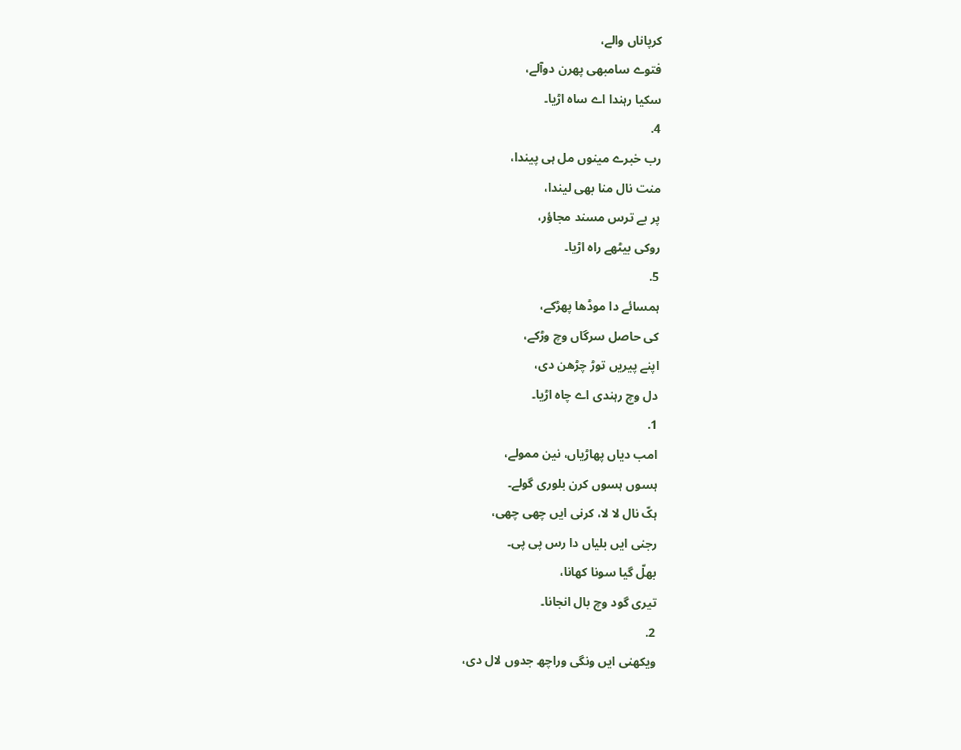کرپاناں والے،
فتوے سامبھی پھرن دوآلے،
سکیا رہندا اے ساہ اڑیا۔
4.
رب خبرے مینوں مل ہی پیندا،
منت نال منا بھی لیندا،
پر بے ترس مسند مجاؤر،
روکی بیٹھے راہ اڑیا۔
5.
ہمسائے دا موڈھا پھڑکے،
کی حاصل سرگاں وچ وڑکے،
اپنے پیریں توڑ چڑھن دی،
دل وچ رہندی اے چاہ اڑیا۔
1.
امب دیاں پھاڑیاں، نین ممولے،
ہسوں ہسوں کرن بلوری گولے۔
ہکّ نال لا لا، کرنی ایں چھی چھی،
رجنی ایں بلیاں دا رس پی پی۔
بھلّ گیا سونا کھانا،
تیری گود وچ بال انجانا۔
2.
ویکھنی ایں ونگی وراچھ جدوں لال دی،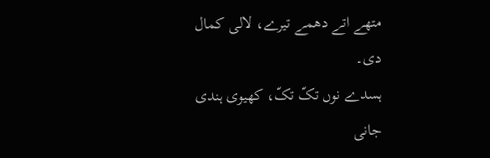متھے اتے دھمے تیرے، لالی کمال دی۔
ہسدے نوں تکّ تکّ، کھیوی ہندی جانی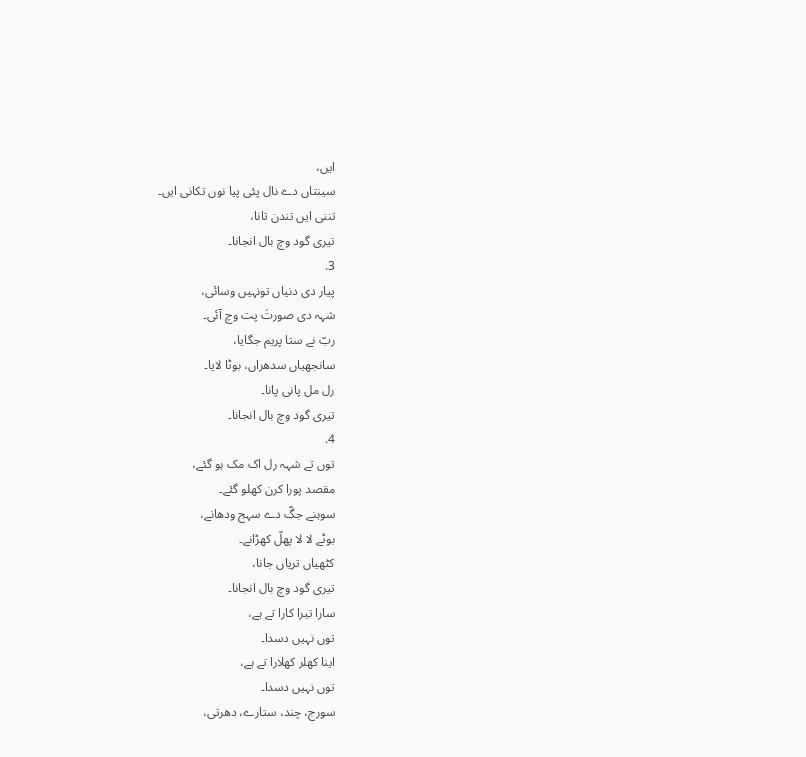ایں،
سینتاں دے نال پئی پیا نوں تکانی ایں۔
تننی ایں تندن تانا،
تیری گود وچ بال انجانا۔
3.
پیار دی دنیاں تونہیں وسائی،
شہہ دی صورتَ پت وچ آئی۔
ربّ نے ستا پریم جگایا،
سانجھیاں سدھراں، بوٹا لایا۔
رل مل پانی پانا۔
تیری گود وچ بال انجانا۔
4.
توں تے شہہ رل اک مک ہو گئے،
مقصد پورا کرن کھلو گئے۔
سوہنے جگّ دے سہج ودھانے،
بوٹے لا لا پھلّ کھڑانے۔
کٹھیاں تریاں جانا،
تیری گود وچ بال انجانا۔
سارا تیرا کارا تے ہے،
توں نہیں دسدا۔
اینا کھلر کھلارا تے ہے،
توں نہیں دسدا۔
سورج، چند، ستارے، دھرتی،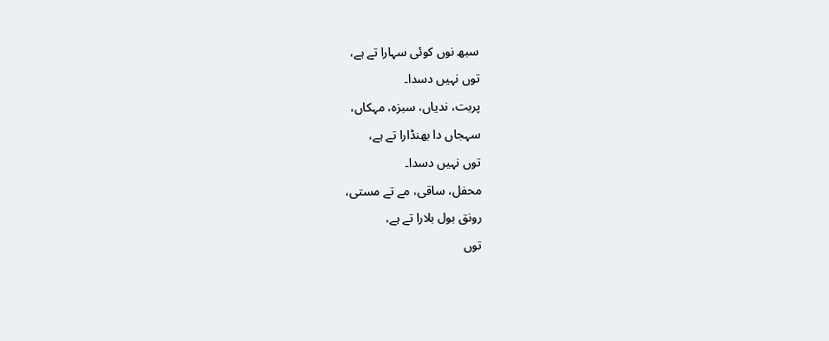سبھ نوں کوئی سہارا تے ہے،
توں نہیں دسدا۔
پربت، ندیاں، سبزہ، مہکاں،
سہجاں دا بھنڈارا تے ہے،
توں نہیں دسدا۔
محفل، ساقی، مے تے مستی،
رونق بول بلارا تے ہے،
توں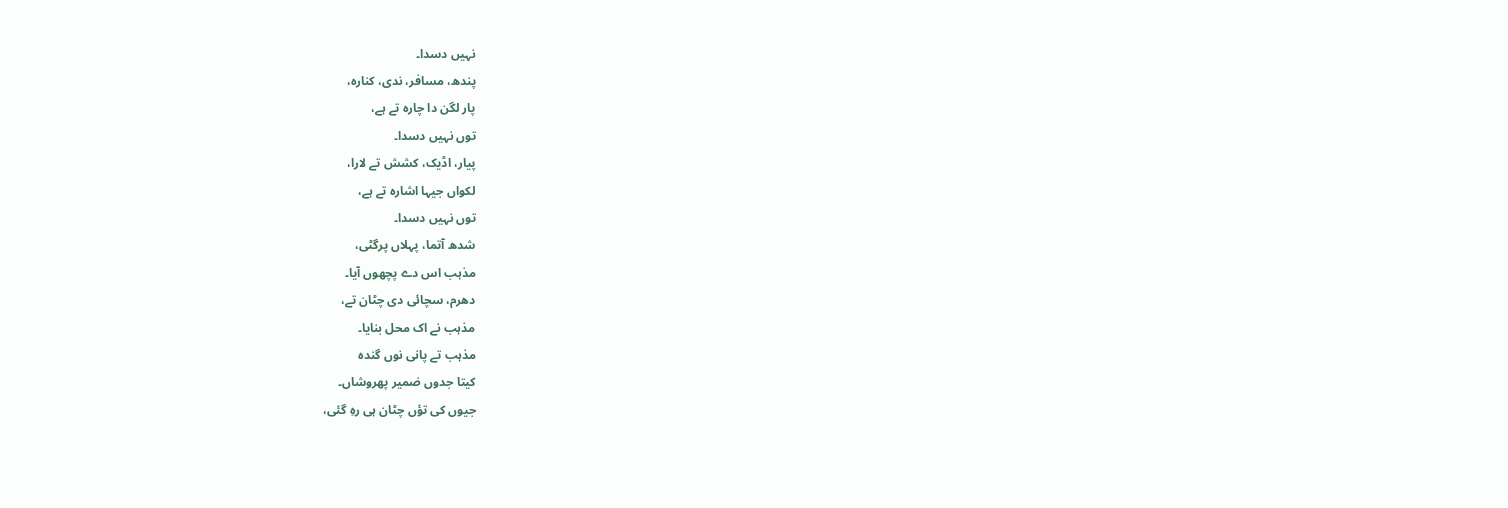نہیں دسدا۔
پندھ، مسافر، ندی، کنارہ،
پار لگن دا چارہ تے ہے،
توں نہیں دسدا۔
پیار، اڈیک، کشش تے لارا،
لکواں جیہا اشارہ تے ہے،
توں نہیں دسدا۔
شدھ آتما، پہلاں پرگٹی،
مذہب اس دے پچھوں آیا۔
دھرم، سچائی دی چٹان تے،
مذہب نے اک محل بنایا۔
مذہب تے پانی نوں گندہ
کیتا جدوں ضمیر پھروشاں۔
جیوں کی تؤں چٹان ہی رہِ گئی،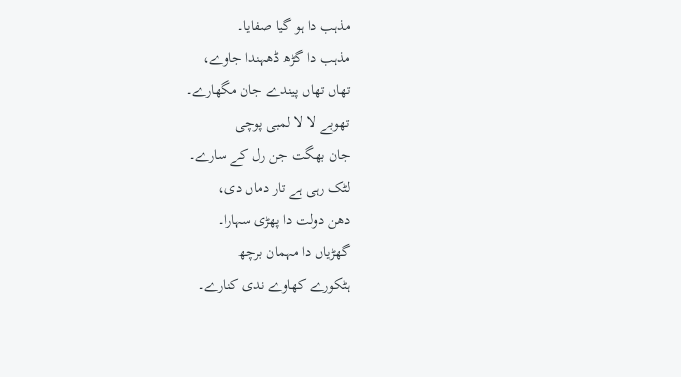مذہب دا ہو گیا صفایا۔
مذہب دا گڑھ ڈھہندا جاوے،
تھاں تھاں پیندے جان مگھارے۔
تھوبے لا لا لمبی پوچی
جان بھگت جن رل کے سارے۔
لٹک رہی ہے تار دماں دی،
دھن دولت دا پھڑی سہارا۔
گھڑیاں دا مہمان برچھ
ہٹکورے کھاوے ندی کنارے۔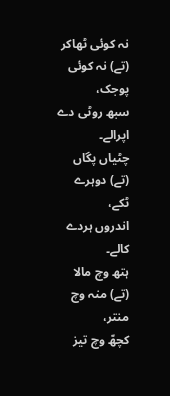نہ کوئی ٹھاکر (تے) نہ کوئی پوجک،
سبھ روٹی دے اپرالے۔
چٹیاں پگاں (تے) دوہرے ٹکے،
اندروں ہردے کالے۔
ہتھ وچ مالا (تے) منہ وچ منتر،
کچھّ وچ تیز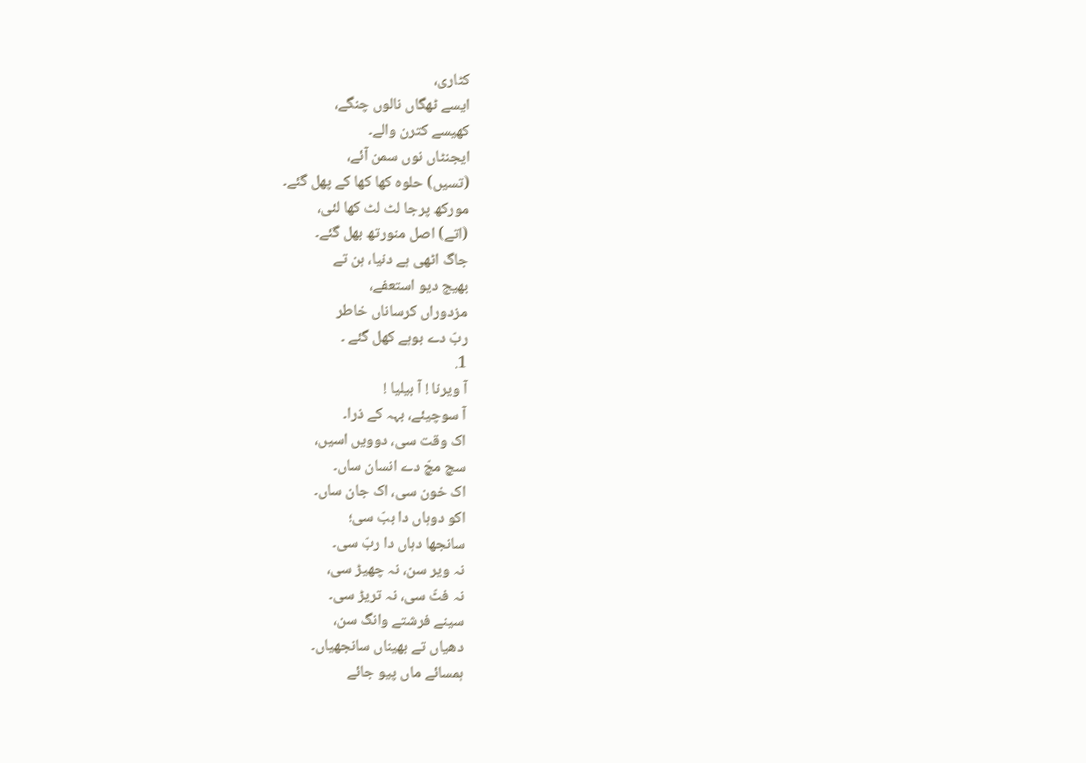کٹاری،
ایسے ٹھگاں نالوں چنگے،
کھیسے کترن والے۔
ایجنٹاں نوں سمن آئے،
(تسیں) حلوہ کھا کھا کے پھل گئے۔
مورکھ پرجا لٹ لٹ کھا لئی،
(اتے) اصل منورتھ بھل گئے۔
جاگ اٹھی ہے دنیا، ہن تے
بھیج دیو استعفے،
مزدوراں کرساناں خاطر
ربّ دے بوہے کھل گئے ۔
1.
آ ویرنا ! آ بیلیا !
آ سوچیئے، بہہ کے ذرا۔
اک وقت سی، دوویں اسیں،
سچ مچّ دے انسان ساں۔
اک خون سی، اک جان ساں۔
اکو دوہاں دا ببّ سی؛
سانجھا دہاں دا ربّ سی۔
نہ ویر سن، نہ چھیڑ سی،
نہ فٹّ سی، نہ تریڑ سی۔
سینے فرشتے وانگ سن،
دھیاں تے بھیناں سانجھیاں۔
ہمسائے ماں پیو جائے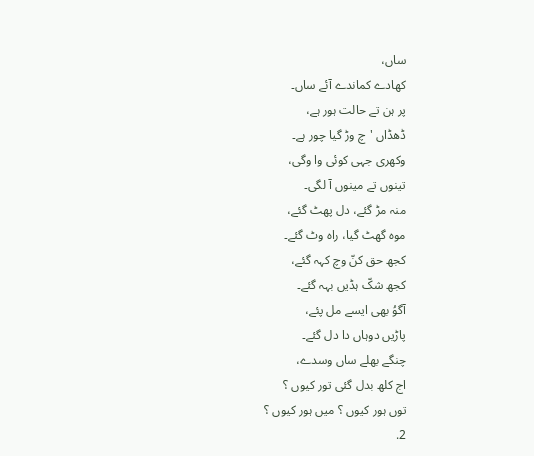ساں،
کھادے کماندے آئے ساں۔
پر ہن تے حالت ہور ہے،
ڈھڈاں 'چ وڑ گیا چور ہے۔
وکھری جہی کوئی وا وگی،
تینوں تے مینوں آ لگی۔
منہ مڑ گئے، دل پھٹ گئے،
موہ گھٹ گیا، راہ وٹ گئے۔
کجھ حق کنّ وچ کہہ گئے،
کجھ شکّ ہڈیں بہہ گئے۔
آگوُ بھی ایسے مل پئے،
پاڑیں دوہاں دا دل گئے۔
چنگے بھلے ساں وسدے،
اج کلھ بدل گئی تور کیوں ؟
توں ہور کیوں ؟ میں ہور کیوں ؟
2.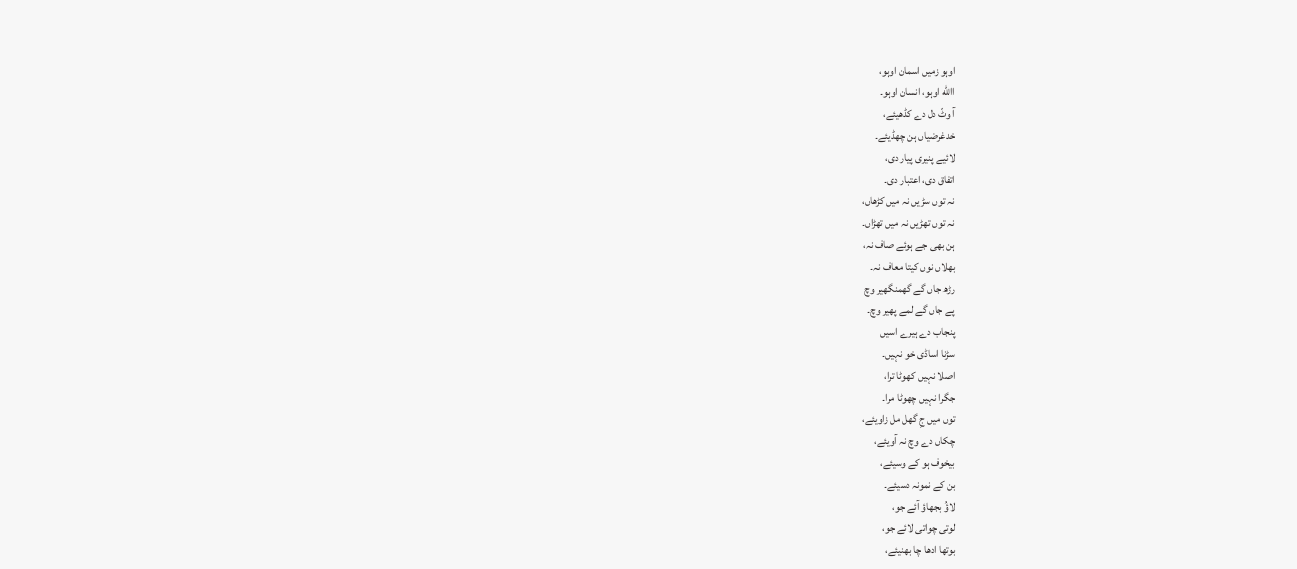اوہو زمیں اسمان اوہو،
االله اوہو، انسان اوہو۔
آ وٹّ دل دے کڈھیئے،
خدغرضیاں ہن چھڈیئے۔
لائیے پنیری پیار دی،
اتفاق دی، اعتبار دی۔
نہ توں سڑیں نہ میں کڑھاں،
نہ توں تھڑیں نہ میں تھڑاں۔
ہن بھی جے ہوئے صاف نہ،
بھلاں نوں کیتا معاف نہ۔
رڑھ جاں گے گھمنگھیر وچ
پے جاں گے لمے پھیر وچ۔
پنجاب دے ہیرے اسیں
سڑنا اساڈی خو نہیں۔
اصلا نہیں کھوٹا ترا،
جگرا نہیں چھوٹا مرا۔
توں میں جِ گھل مل زاویئے،
چکاں دے وچ نہ آویئے،
بیخوف ہو کے وسیئے،
بن کے نمونہ دسیئے۔
لاؤُ بجھاؤ آئے جو،
لوتی چواتی لائے جو،
بوتھا ادھا چا بھنیئے،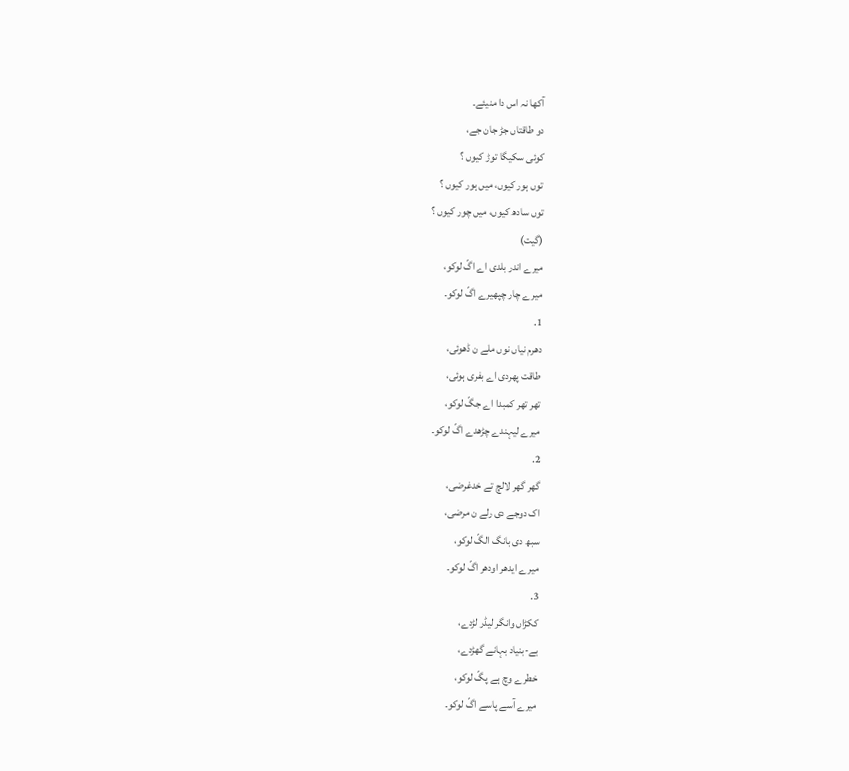آکھا نہ اس دا منیئے۔
دو طاقتاں جڑ جان جے،
کوئی سکیگا توڑ کیوں ؟
توں ہور کیوں، میں ہور کیوں ؟
توں سادھ کیوں، میں چور کیوں ؟
(گیت)
میرے اندر بلدی اے اگّ لوکو،
میرے چار چپھیرے اگّ لوکو۔
1.
دھرم نیاں نوں ملے ن ڈھوئی،
طاقت پھردی اے بفری ہوئی،
تھر تھر کمبدا اے جگّ لوکو،
میرے لیہندے چڑھدے اگّ لوکو۔
2.
گھر گھر لالچ تے خدغرضی،
اک دوجے دی رلے ن مرضی،
سبھ دی بانگ الگّ لوکو،
میرے ایدھر اودھر اگّ لوکو۔
3.
ککڑاں وانگر لیڈر لڑدے،
بے-بنیاد بہانے گھڑدے،
خطرے وچ ہے پگّ لوکو،
میرے آسے پاسے اگّ لوکو۔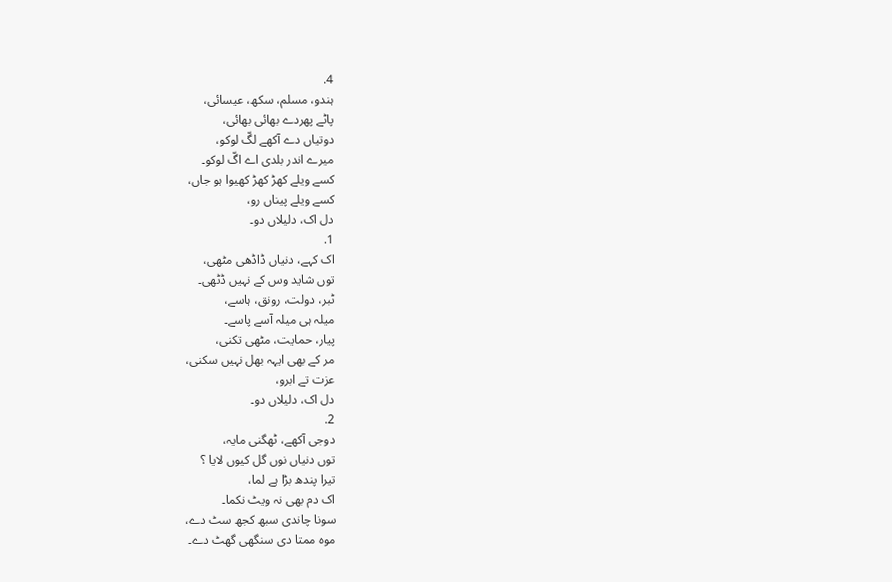4.
ہندو، مسلم، سکھ، عیسائی،
پاٹے پھردے بھائی بھائی،
دوتیاں دے آکھے لگّ لوکو،
میرے اندر بلدی اے اگّ لوکو۔
کسے ویلے کھڑ کھڑ کھیوا ہو جاں،
کسے ویلے پیناں رو،
دل اک، دلیلاں دو۔
1.
اک کہے، دنیاں ڈاڈھی مٹھی،
توں شاید وس کے نہیں ڈٹھی۔
ٹبر، دولت، رونق، ہاسے،
میلہ ہی میلہ آسے پاسے۔
پیار، حمایت، مٹھی تکنی،
مر کے بھی ایہہ بھل نہیں سکنی،
عزت تے ابرو،
دل اک، دلیلاں دو۔
2.
دوجی آکھے، ٹھگنی مایہ،
توں دنیاں نوں گل کیوں لایا ؟
تیرا پندھ بڑا ہے لما،
اک دم بھی نہ ویٹ نکما۔
سونا چاندی سبھ کجھ سٹ دے،
موہ ممتا دی سنگھی گھٹ دے۔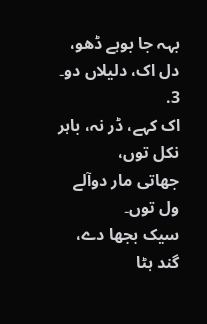بہہ جا بوہے ڈھو،
دل اک، دلیلاں دو۔
3.
اک کہے، ڈر نہ، باہر نکل توں،
جھاتی مار دوآلے ول توں۔
سیک بجھا دے، گند ہٹا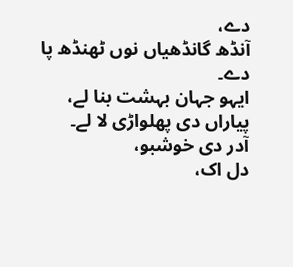دے،
آنڈھ گانڈھیاں نوں ٹھنڈھ پا دے۔
ایہو جہان بہشت بنا لے،
پیاراں دی پھلواڑی لا لے۔
آدر دی خوشبو،
دل اک،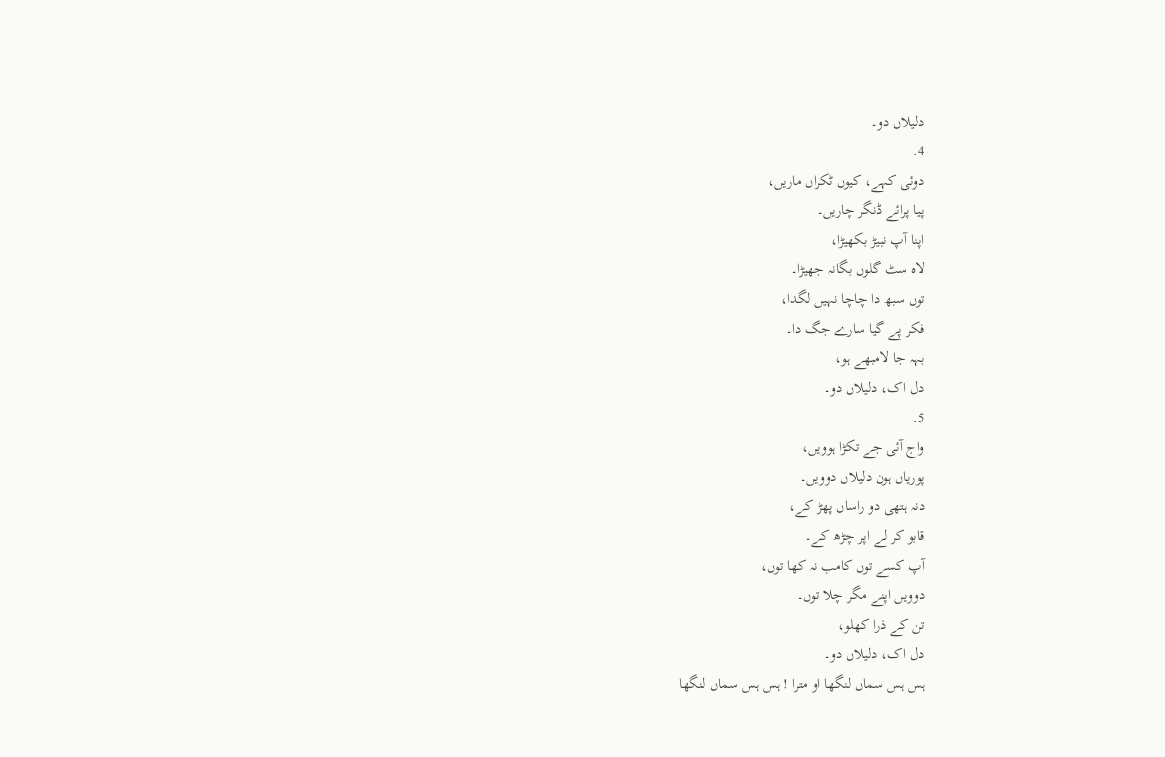دلیلاں دو۔
4.
دوئی کہے، کیوں ٹکراں ماریں،
پیا پرائے ڈنگر چاریں۔
اپنا آپ نبیڑ بکھیڑا،
لاہ سٹ گلوں بگانہ جھیڑا۔
توں سبھ دا چاچا نہیں لگدا،
فکر پے گیا سارے جگ دا۔
بہہ جا لامبھے ہو،
دل اک، دلیلاں دو۔
5.
واج آئی جے تکڑا ہوویں،
پوریاں ہون دلیلاں دوویں۔
دنہ ہتھی دو راساں پھڑ کے،
قابو کر لے اپر چڑھ کے۔
آپ کسے توں کامب نہ کھا توں،
دوویں اپنے مگر چلا توں۔
تن کے ذرا کھلو،
دل اک، دلیلاں دو۔
ہس ہس سماں لنگھا او مترا ! ہس ہس سماں لنگھا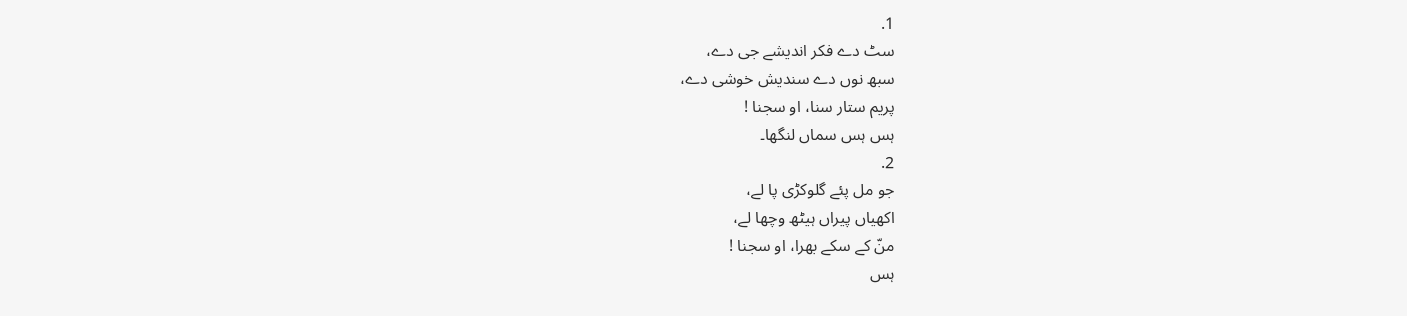1.
سٹ دے فکر اندیشے جی دے،
سبھ نوں دے سندیش خوشی دے،
پریم ستار سنا، او سجنا !
ہس ہس سماں لنگھا۔
2.
جو مل پئے گلوکڑی پا لے،
اکھیاں پیراں ہیٹھ وچھا لے،
منّ کے سکے بھرا، او سجنا !
ہس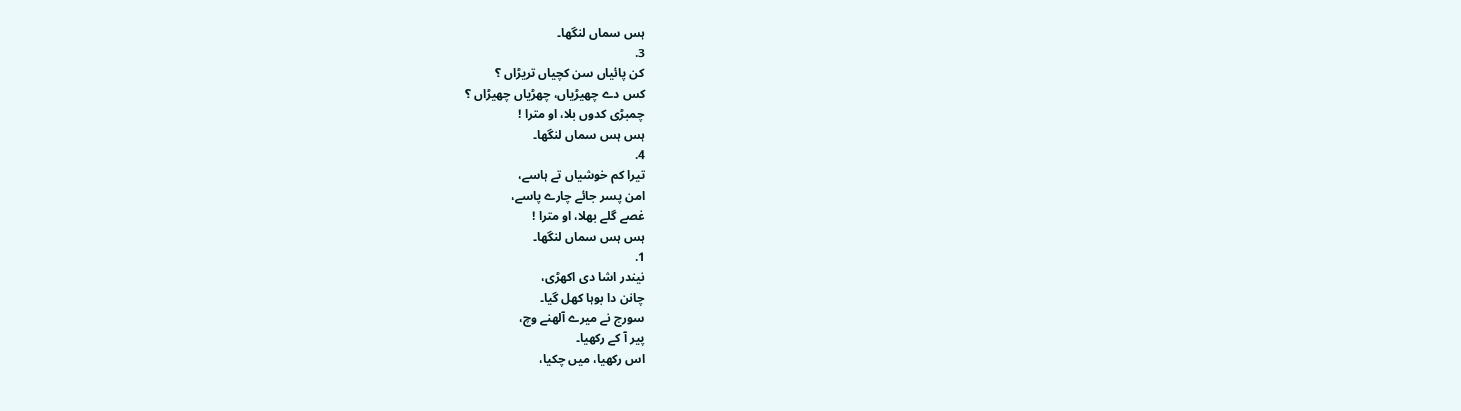ہس سماں لنگھا۔
3.
کن پائیاں سن کچیاں تریڑاں ؟
کس دے چھیڑیاں، چھڑیاں چھیڑاں ؟
چمبڑی کدوں بلا، او مترا !
ہس ہس سماں لنگھا۔
4.
تیرا کم خوشیاں تے ہاسے،
امن پسر جائے چارے پاسے،
غصے گلے بھلا، او مترا !
ہس ہس سماں لنگھا۔
1.
نیندر اشا دی اکھڑی،
چانن دا بوہا کھل گیا۔
سورج نے میرے آلھنے وچ،
پیر آ کے رکھیا۔
اس رکھیا، میں چکیا،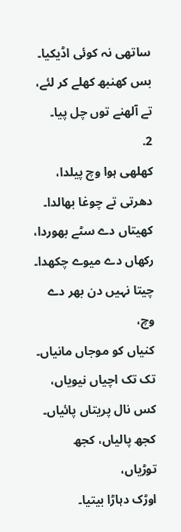ساتھی نہ کوئی اڈیکیا۔
بس کھنبھ کھلے کر لئے،
تے آلھنے توں چل پیا۔
2.
کھلھی ہوا وچ پیلدا،
دھرتی تے چوغا بھالدا۔
کھیتاں دے سٹے بھوردا،
رکھاں دے میوے چکھدا۔
چیتا نہیں دن بھر دے وچ،
کنیاں کو موجاں مانیاں۔
تک تک اچیاں نیویاں،
کس نال پریتاں پائیاں۔
کجھ پالیاں، کجھ توڑیاں،
اوڑک دہاڑا بیتیا۔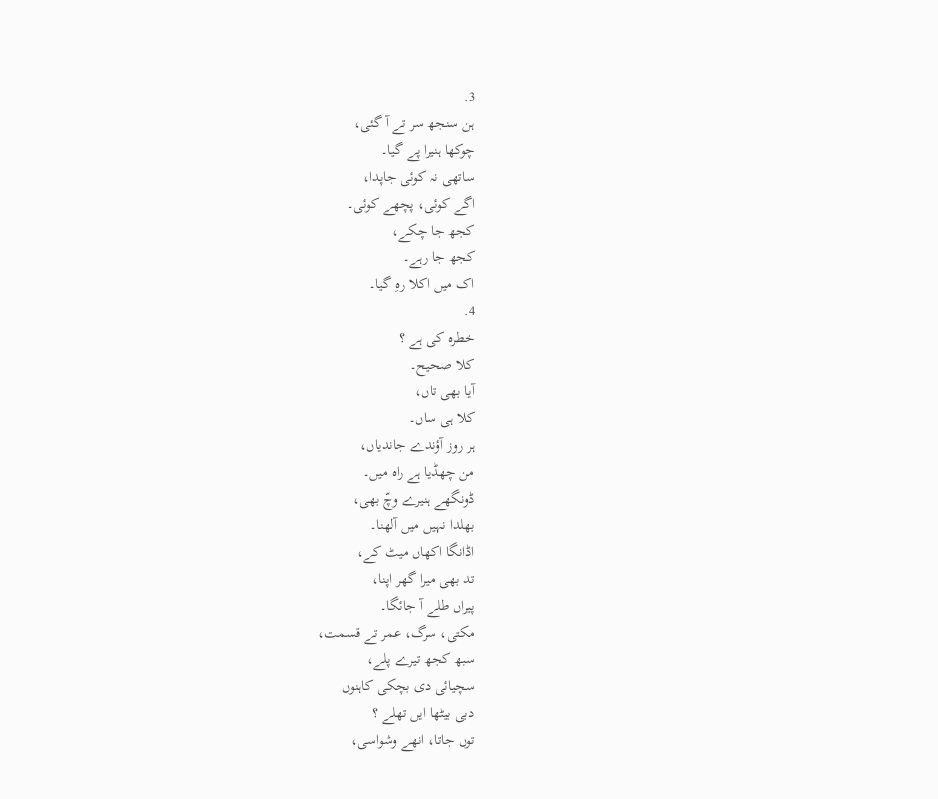3.
ہن سنجھ سر تے آ گئی،
چوکھا ہنیرا پے گیا۔
ساتھی نہ کوئی جاپدا،
اگے کوئی، پچھے کوئی۔
کجھ جا چکے،
کجھ جا رہے۔
اک میں اکلا رہِ گیا۔
4.
خطرہ کی ہے ؟
کلا صحیح۔
آیا بھی تاں،
کلا ہی ساں۔
ہر روز آؤندے جاندیاں،
من چھڈیا ہے راہ میں۔
ڈونگھے ہنیرے وچّ بھی،
بھلدا نہیں میں آلھنا۔
اڈانگا اکھاں میٹ کے،
تد بھی میرا گھر اپنا،
پیراں طلے آ جائگا۔
مکتی، سرگ، عمر تے قسمت،
سبھ کجھ تیرے پلے،
سچیائی دی بچکی کاہنوں
دبی بیٹھا ایں تھلے ؟
توں جاتا، انھے وشواسی،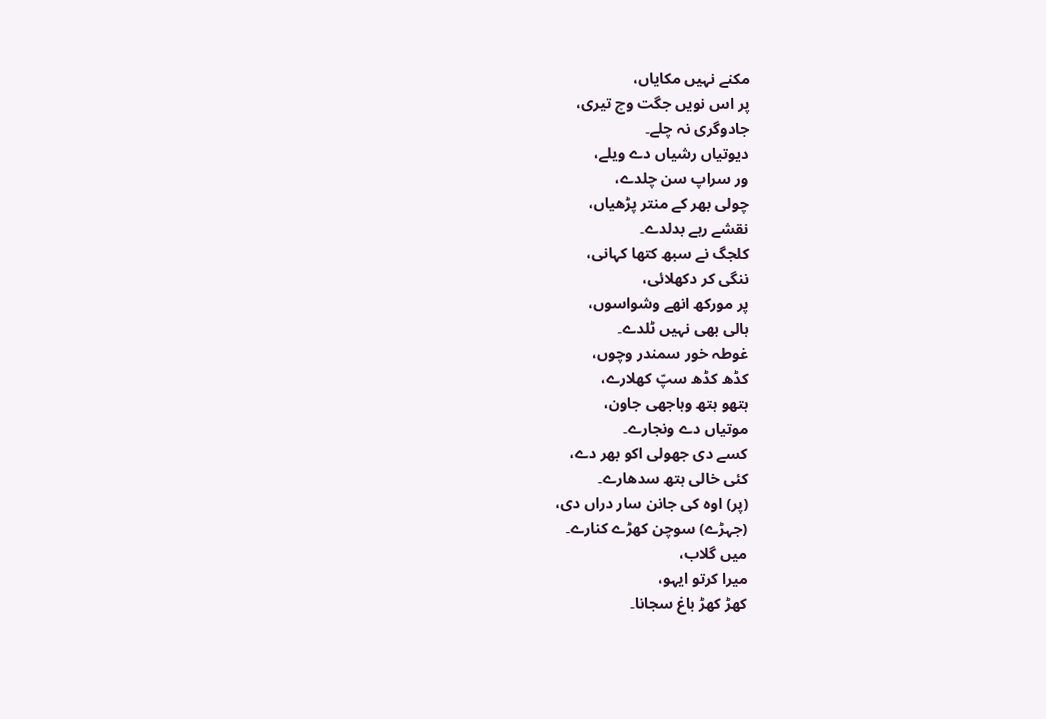مکنے نہیں مکایاں،
پر اس نویں جگت وچ تیری،
جادوگری نہ چلے۔
دیوتیاں رشیاں دے ویلے،
ور سراپ سن چلدے،
چولی بھر کے منتر پڑھیاں،
نقشے رہے بدلدے۔
کلجگ نے سبھ کتھا کہانی،
ننگی کر دکھلائی،
پر مورکھ انھے وشواسوں،
ہالی بھی نہیں ٹلدے۔
غوطہ خور سمندر وچوں،
کڈھ کڈھ سپّ کھلارے،
ہتھو ہتھ وہاجھی جاون،
موتیاں دے ونجارے۔
کسے دی جھولی اکو بھر دے،
کئی خالی ہتھ سدھارے۔
(پر) اوہ کی جانن سار دراں دی،
(جہڑے) سوچن کھڑے کنارے۔
میں گلاب،
میرا کرتو ایہو،
کھڑ کھڑ باغ سجانا۔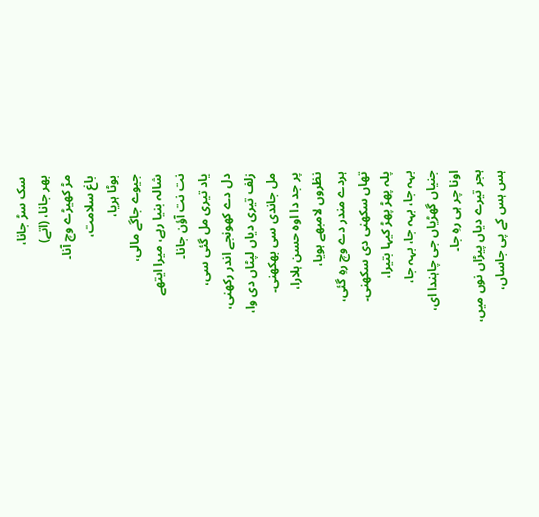سک سڑ جانا،
بھر جانا، (اتے)
مڑ کھیڑے وچ آنا۔
باغ سلامت،
بوٹا ہریا،
جیوے جاگے مالی،
شالہ بنیا رہے، میرا ایتھے
نت نت آؤن جانا۔
یاد تیری مل گئی سی،
دل دے کھونجے اندر رکھنی،
زلف تیری دیاں لپٹاں دی وا،
مل جاندی سی بھکھنی۔
پر جد دا اوہ حسن ہلارا،
نظروں لامبھے ہویا،
ہردے مندر دے وچ رہِ گئی،
تھاں سکھنی دی سکھنی۔
پلہ پھڑ پھڑ کیہا بتیرا،
بہہ جا، بہہ جا، بہہ جا،
جنیاں گھڑیاں جی چاہندا ای،
اونا چر ہی رہِ جا۔
ہجر تیرے دیاں پیڑاں نوں میں،
ہس ہس کے پی جاساں،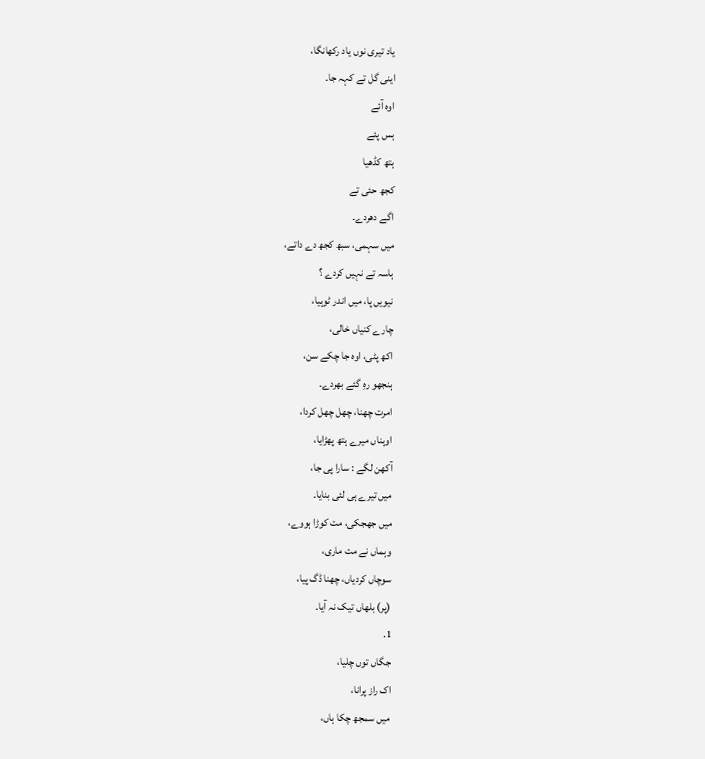یاد تیری نوں یاد رکھانگا،
اینی گل تے کہہ جا۔
اوہ آئے
ہس پئے
ہتھ کڈھیا
کجھ حئی تے
اگے دھردے۔
میں سہمی، سبھ کجھ دے داتے،
ہاسہ تے نہیں کردے ؟
نیویں پا، میں اندر ٹوہیا،
چارے کنیاں خالی،
اکھ پٹی، اوہ جا چکے سن،
ہنجھو رہِ گئے بھردے۔
امرت چھنا، چھل چھل کردا،
اوہناں میرے ہتھ پھڑایا،
آکھن لگے : سارا پی جا،
میں تیرے ہی لئی بنایا۔
میں جھجکی، مت کوڑا ہووے،
وہماں نے مت ماری،
سوچاں کردیاں، چھنا ڈگ پیا،
(پر) بلھاں تیک نہ آیا۔
1.
جگاں توں چلیا،
اک راز پرانا،
میں سمجھ چکا ہاں،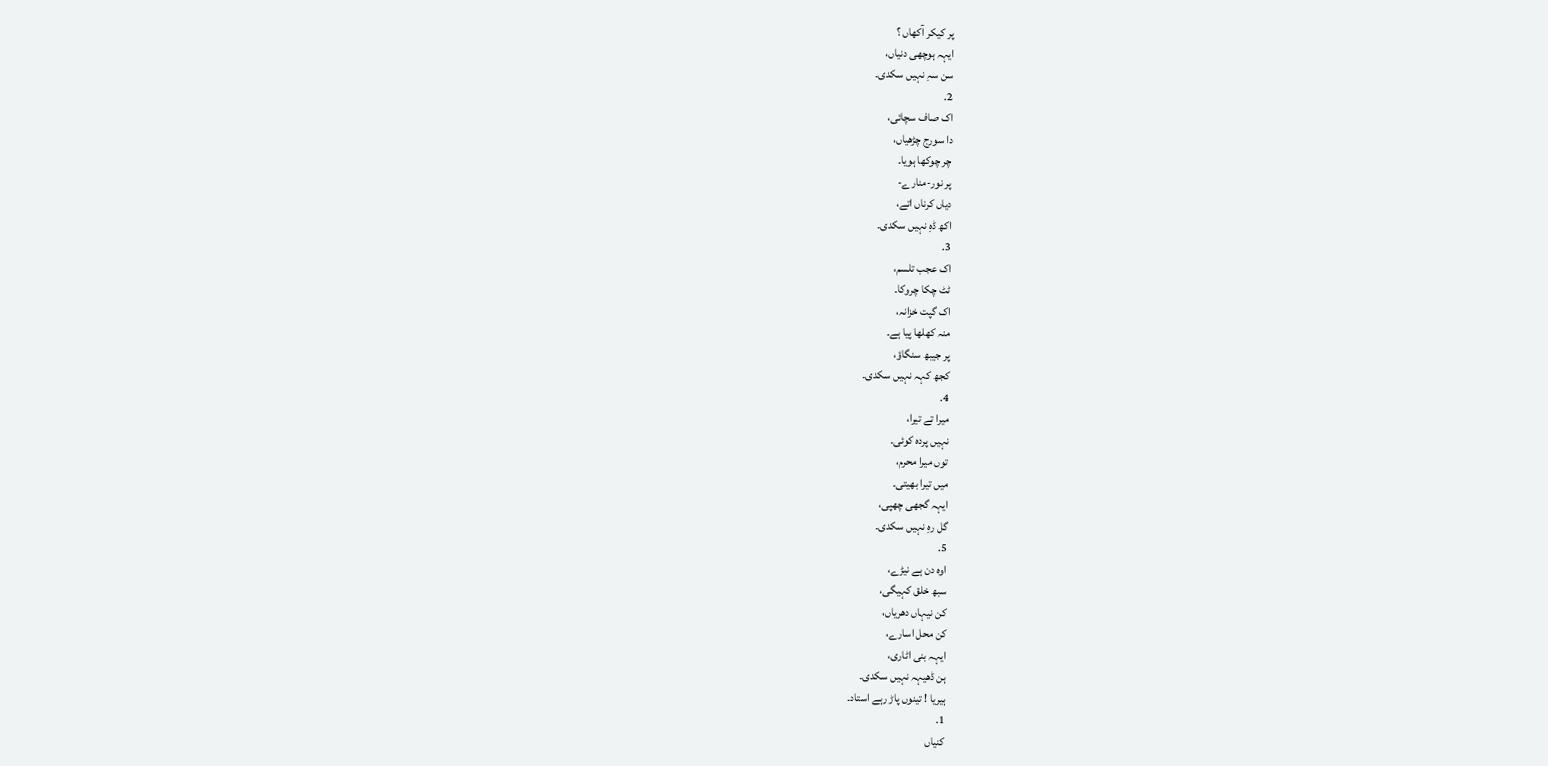پر کیکر آکھاں ؟
ایہہ ہوچھی دنیاں،
سن سہِ نہیں سکدی۔
2.
اک صاف سچائی،
دا سورج چڑھیاں،
چر چوکھا ہویا۔
پر نور-منارے-
دیاں کرناں اتے،
اکھ ڈہِ نہیں سکدی۔
3.
اک عجب تلسم،
ٹٹ چکا چروکا۔
اک گپت خزانہ،
منہ کھلھا پیا ہے۔
پر جیبھ سنگاؤ،
کجھ کہہ نہیں سکدی۔
4.
میرا تے تیرا،
نہیں پردہ کوئی۔
توں میرا محرم،
میں تیرا بھیتی۔
ایہہ گجھی چھپی،
گل رہِ نہیں سکدی۔
5.
اوہ دن ہے نیڑے،
سبھ خلق کہیگی،
کن نیہاں دھریاں،
کن محل اسارے،
ایہہ بنی اٹاری،
ہن ڈھیہہ نہیں سکدی۔
ہیریا ! تینوں پاڑ رہے استاد۔
1.
کنیاں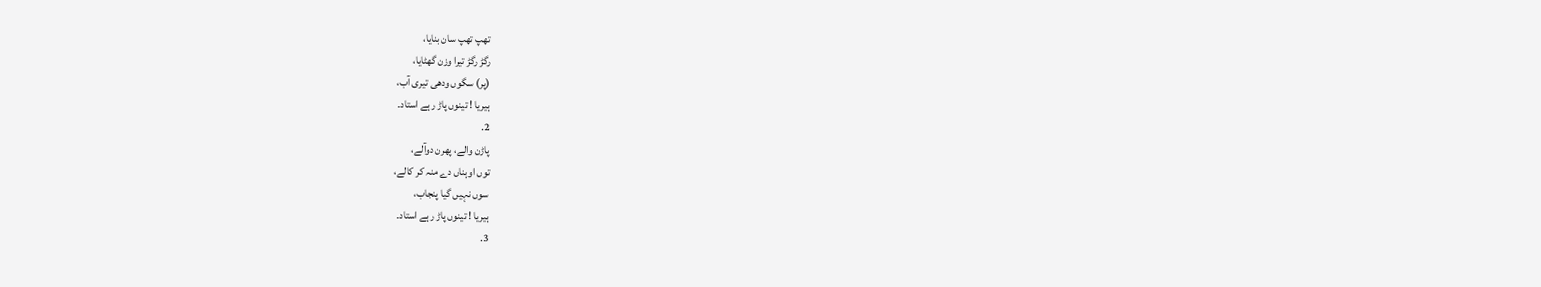تھپ تھپ سان بنایا،
رگڑ رگڑ تیرا وزن گھٹایا،
(پر) سگوں ودھی تیری آب،
ہیریا ! تینوں پاڑ رہے استاد۔
2.
پاڑن والے، پھرن دوآلے،
توں اوہناں دے منہ کر کالے،
سوں نہیں گیا پنجاب،
ہیریا ! تینوں پاڑ رہے استاد۔
3.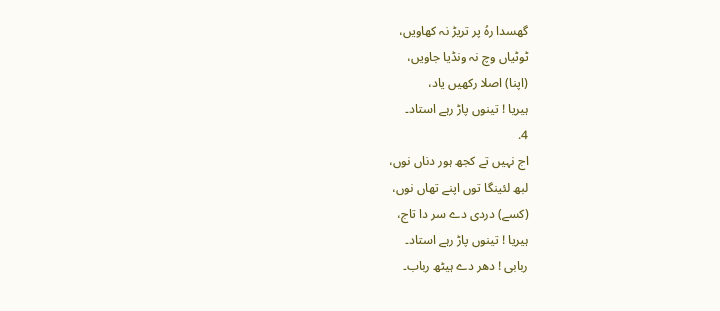گھسدا رہُ پر تریڑ نہ کھاویں،
ٹوٹیاں وچ نہ ونڈیا جاویں،
(اپنا) اصلا رکھیں یاد،
ہیریا ! تینوں پاڑ رہے استاد۔
4.
اج نہیں تے کجھ ہور دناں نوں،
لبھ لئینگا توں اپنے تھاں نوں،
(کسے) دردی دے سر دا تاج،
ہیریا ! تینوں پاڑ رہے استاد۔
ربابی ! دھر دے ہیٹھ رباب۔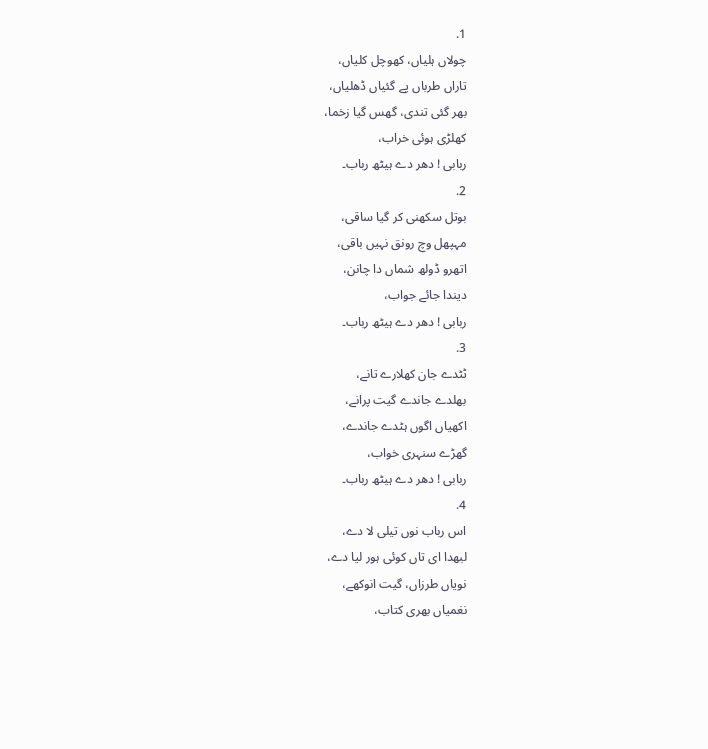1.
چولاں ہلیاں، کھوچل کلیاں،
تاراں طرباں پے گئیاں ڈھلیاں،
بھر گئی تندی، گھس گیا زخما،
کھلڑی ہوئی خراب،
ربابی ! دھر دے ہیٹھ رباب۔
2.
بوتل سکھنی کر گیا ساقی،
مہپھل وچ رونق نہیں باقی،
اتھرو ڈولھ شماں دا چانن،
دیندا جائے جواب،
ربابی ! دھر دے ہیٹھ رباب۔
3.
ٹٹدے جان کھلارے تانے،
بھلدے جاندے گیت پرانے،
اکھیاں اگوں ہٹدے جاندے،
گھڑے سنہری خواب،
ربابی ! دھر دے ہیٹھ رباب۔
4.
اس رباب نوں تیلی لا دے،
لبھدا ای تاں کوئی ہور لیا دے،
نویاں طرزاں، گیت انوکھے،
نغمیاں بھری کتاب،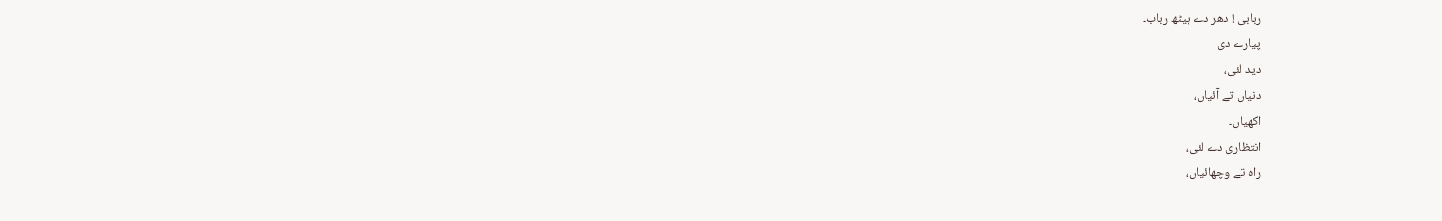ربابی ! دھر دے ہیٹھ رباب۔
پیارے دی
دید لئی،
دنیاں تے آئیاں،
اکھیاں۔
انتظاری دے لئی،
راہ تے وچھائیاں،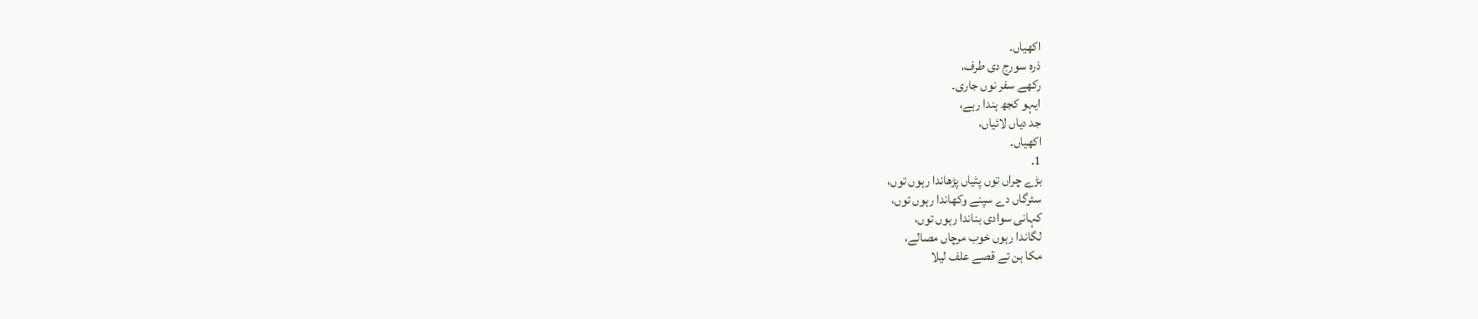اکھیاں۔
ذرہ سورج دی طرف،
رکھے سفر نوں جاری۔
ایہو کجھ ہندا رہے،
جد دیاں لائیاں،
اکھیاں۔
1.
بڑے چراں توں پٹیاں پڑھاندا رہوں توں،
سئرگاں دے سپنے وکھاندا رہوں توں،
کہانی سوادی بناندا رہوں توں،
لگاندا رہوں خوب مرچاں مصالے،
مکا ہن تے قصے علف لیلا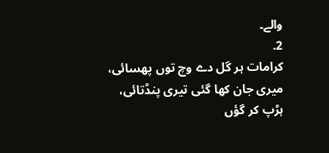والے۔
2.
کرامات ہر گل دے وچ توں پھسائی،
میری جان کھا گئی تیری پنڈتائی،
ہڑپ کر گؤں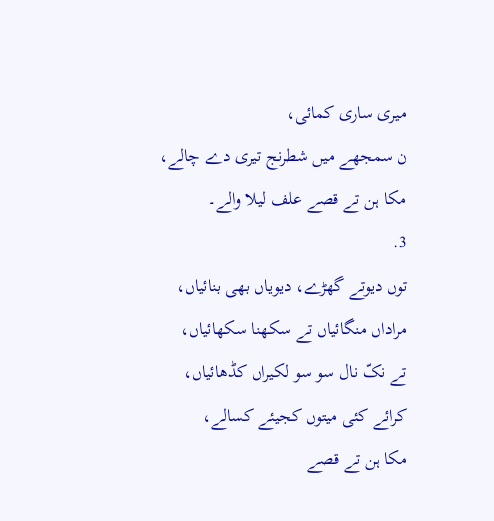میری ساری کمائی،
ن سمجھے میں شطرنج تیری دے چالے،
مکا ہن تے قصے علف لیلا والے۔
3.
توں دیوتے گھڑے، دیویاں بھی بنائیاں،
مراداں منگائیاں تے سکھنا سکھائیاں،
تے نکّ نال سو سو لکیراں کڈھائیاں،
کرائے کئی میتوں کجیئے کسالے،
مکا ہن تے قصے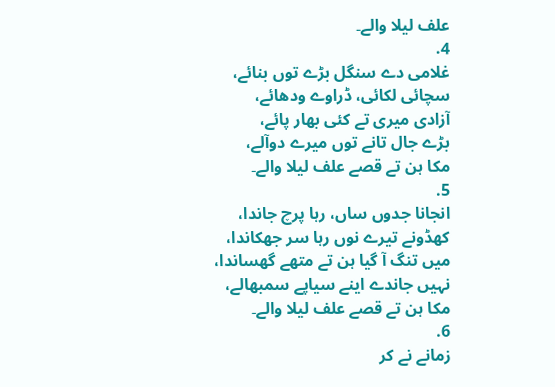علف لیلا والے۔
4.
غلامی دے سنگل بڑے توں بنائے،
سچائی لکائی، ڈراوے ودھائے،
آزادی میری تے کئی بھار پائے،
بڑے جال تانے توں میرے دوآلے،
مکا ہن تے قصے علف لیلا والے۔
5.
انجانا جدوں ساں، رہا پرچ جاندا،
کھڈونے تیرے نوں رہا سر جھکاندا،
میں تنگ آ گیا ہن تے متھے گھساندا،
نہیں جاندے اینے سیاپے سمبھالے،
مکا ہن تے قصے علف لیلا والے۔
6.
زمانے نے کر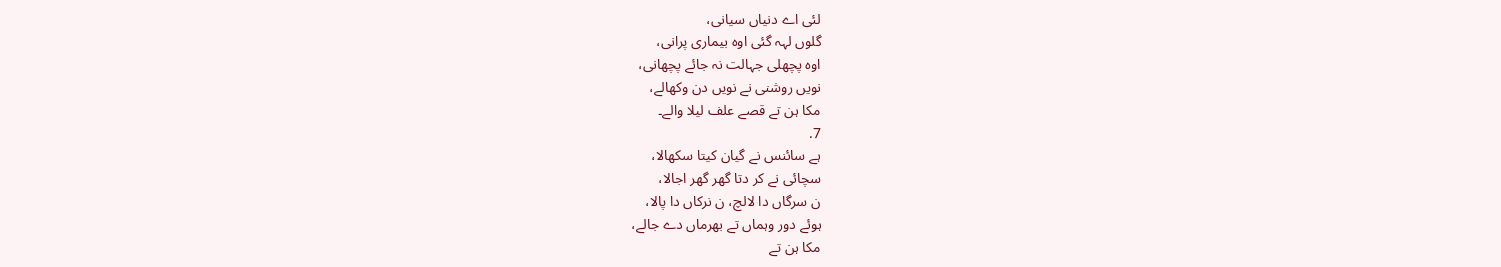لئی اے دنیاں سیانی،
گلوں لہہ گئی اوہ بیماری پرانی،
اوہ پچھلی جہالت نہ جائے پچھانی،
نویں روشنی نے نویں دن وکھالے،
مکا ہن تے قصے علف لیلا والے۔
7.
ہے سائنس نے گیان کیتا سکھالا،
سچائی نے کر دتا گھر گھر اجالا،
ن سرگاں دا لالچ، ن نرکاں دا پالا،
ہوئے دور وہماں تے بھرماں دے جالے،
مکا ہن تے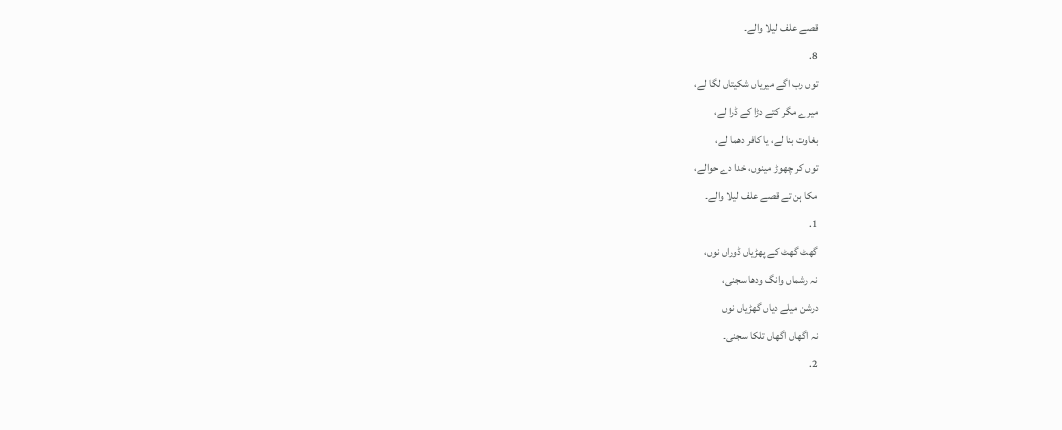قصے علف لیلا والے۔
8.
توں رب اگے میریاں شکیتاں لگا لے،
میرے مگر کتے دڑا کے ڈرا لے،
بغاوت بنا لے، یا کافر دھما لے،
توں کر چھوڑ مینوں، خدا دے حوالے،
مکا ہن تے قصے علف لیلا والے۔
1.
گھٹ گھٹ کے پھڑیاں ڈوراں نوں،
نہ رشماں وانگ ودھا سجنی،
درشن میلے دیاں گھڑیاں نوں
نہ اگھاں اگھاں تلکا سجنی۔
2.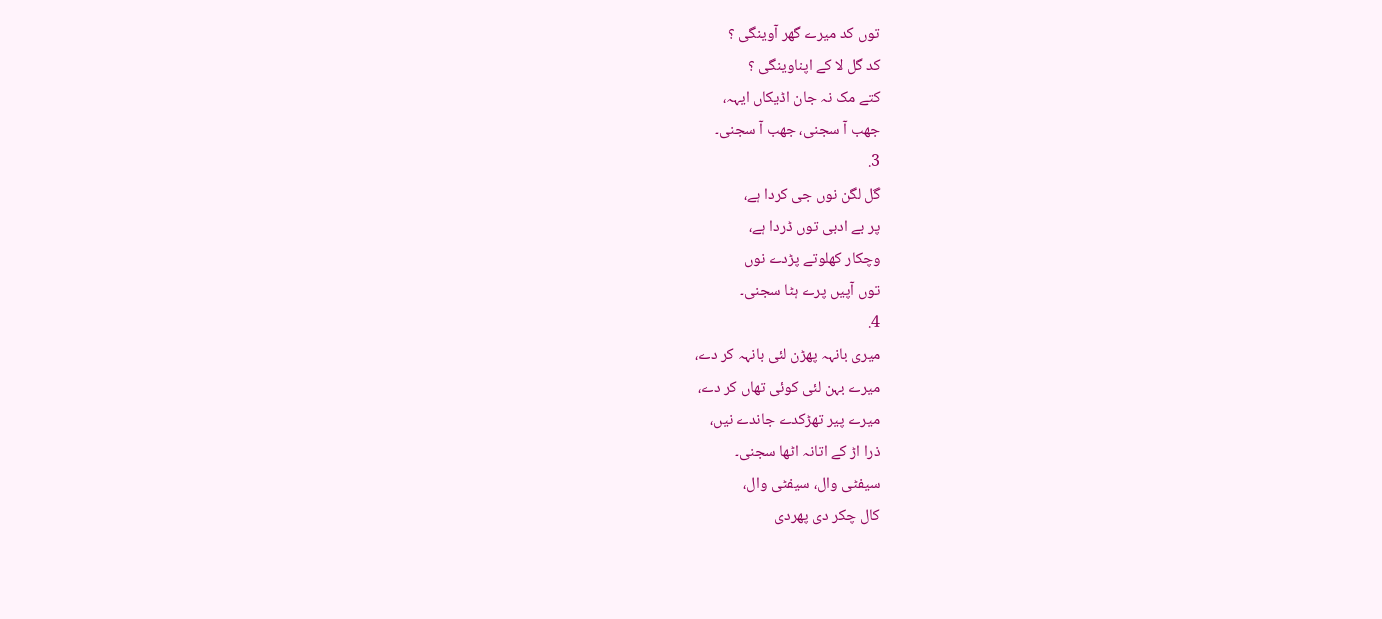توں کد میرے گھر آوینگی ؟
کد گل لا کے اپناوینگی ؟
کتے مک نہ جان اڈیکاں ایہہ،
جھب آ سجنی، جھب آ سجنی۔
3.
گل لگن نوں جی کردا ہے،
پر بے ادبی توں ڈردا ہے،
وچکار کھلوتے پڑدے نوں
توں آپیں پرے ہٹا سجنی۔
4.
میری بانہہ پھڑن لئی بانہہ کر دے،
میرے بہن لئی کوئی تھاں کر دے،
میرے پیر تھڑکدے جاندے نیں،
ذرا اڑ کے اتانہ اٹھا سجنی۔
سیفٹی وال، سیفٹی وال،
کال چکر دی پھردی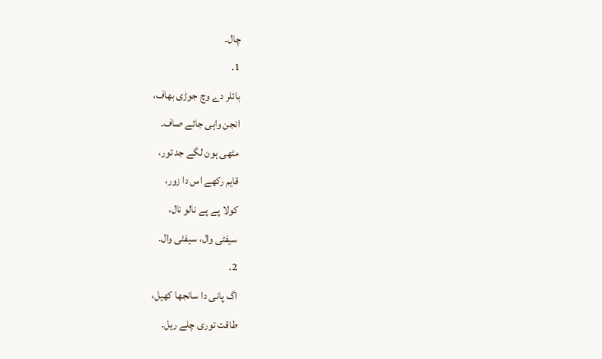چال۔
1.
بائلر دے وچ جوڑی بھاف،
انجن واہی جائے صاف۔
مٹھی ہون لگے جد تور،
قایم رکھے اس دا زور،
کولا پے پے نالو نال،
سیفٹی وال، سیفٹی وال۔
2.
اگ پانی دا سانجھا کھیل،
طاقت توری چلے ریل۔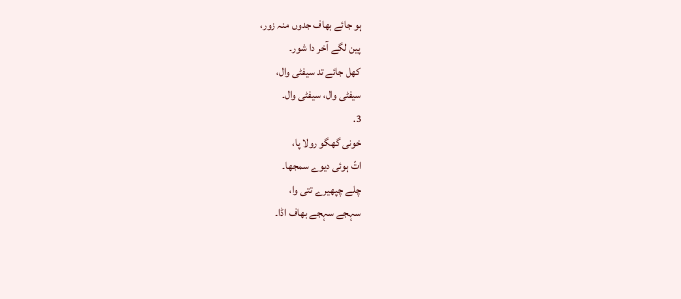ہو جائے بھاف جدوں منہ زور،
پین لگے آخر دا شور۔
کھل جائے تد سیفٹی وال،
سیفٹی وال، سیفٹی وال۔
3.
خونی گھگو رولا پا،
اتّ ہوئی دیوے سمجھا۔
چلے چپھیرے تتی وا،
سہجے سہجے بھاف اڈا۔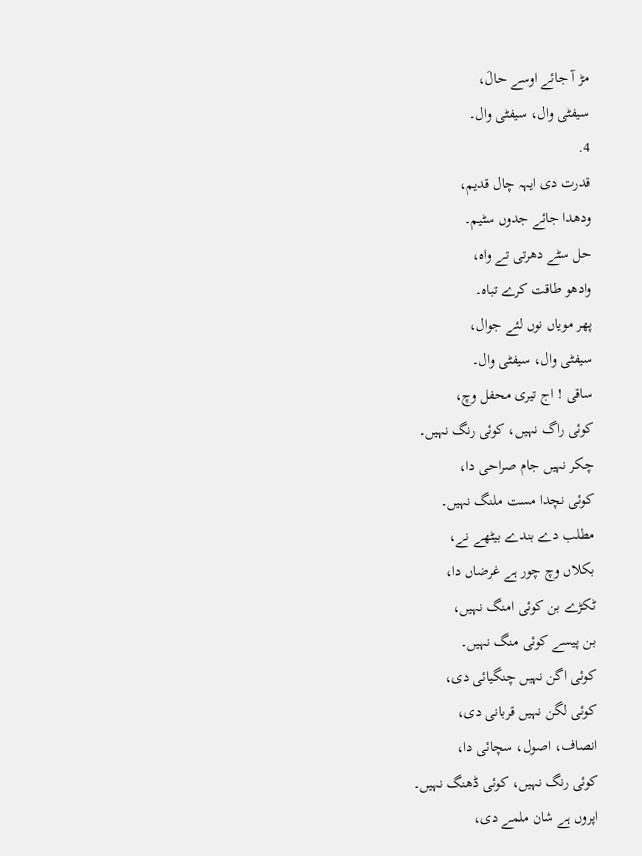مڑ آ جائے اوسے حالَ،
سیفٹی وال، سیفٹی وال۔
4.
قدرت دی ایہہ چال قدیم،
ودھدا جائے جدوں سٹیم۔
حل سٹے دھرتی تے واہ،
وادھو طاقت کرے تباہ۔
پھر مویاں نوں لئے جوال،
سیفٹی وال، سیفٹی وال۔
ساقی ! اج تیری محفل وچ،
کوئی راگ نہیں، کوئی رنگ نہیں۔
چکر نہیں جام صراحی دا،
کوئی نچدا مست ملنگ نہیں۔
مطلب دے بندے بیٹھے نے،
بکلاں وچ چور ہے غرضاں دا،
ٹکڑے بن کوئی امنگ نہیں،
بن پیسے کوئی منگ نہیں۔
کوئی اگن نہیں چنگیائی دی،
کوئی لگن نہیں قربانی دی،
انصاف، اصول، سچائی دا،
کوئی رنگ نہیں، کوئی ڈھنگ نہیں۔
اپروں ہے شان ملمے دی،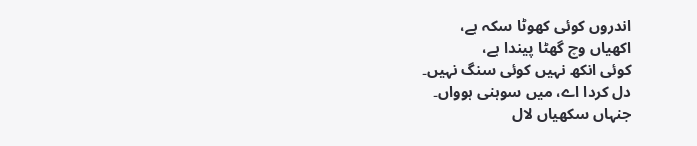اندروں کوئی کھوٹا سکہ ہے،
اکھیاں وچ گھٹا پیندا ہے،
کوئی انکھ نہیں کوئی سنگ نہیں۔
دل کردا اے، میں سوہنی ہوواں۔
جنہاں سکھیاں لال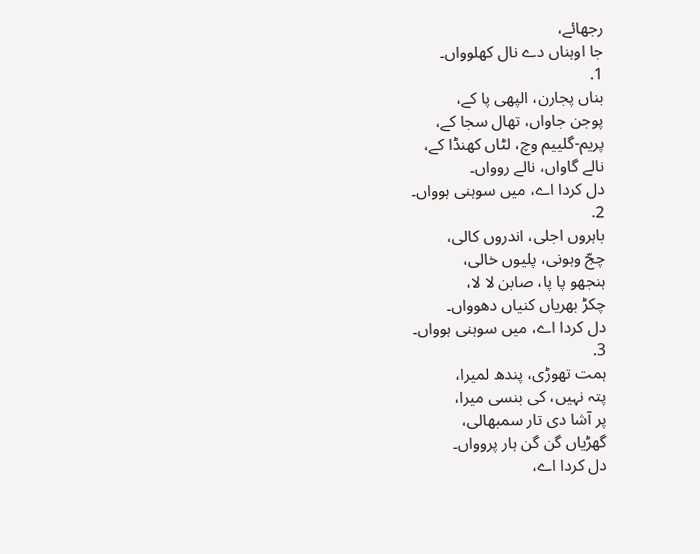رجھائے،
جا اوہناں دے نال کھلوواں۔
1.
بناں پجارن، الپھی پا کے،
پوجن جاواں، تھال سجا کے،
پریم-گلییم وچ، لٹاں کھنڈا کے،
نالے گاواں، نالے روواں۔
دل کردا اے، میں سوہنی ہوواں۔
2.
باہروں اجلی، اندروں کالی،
چجّ وہونی، پلیوں خالی،
ہنجھو پا پا، صابن لا لا،
چکڑ بھریاں کنیاں دھوواں۔
دل کردا اے، میں سوہنی ہوواں۔
3.
ہمت تھوڑی، پندھ لمیرا،
پتہ نہیں، کی بنسی میرا،
پر آشا دی تار سمبھالی،
گھڑیاں گن گن ہار پروواں۔
دل کردا اے،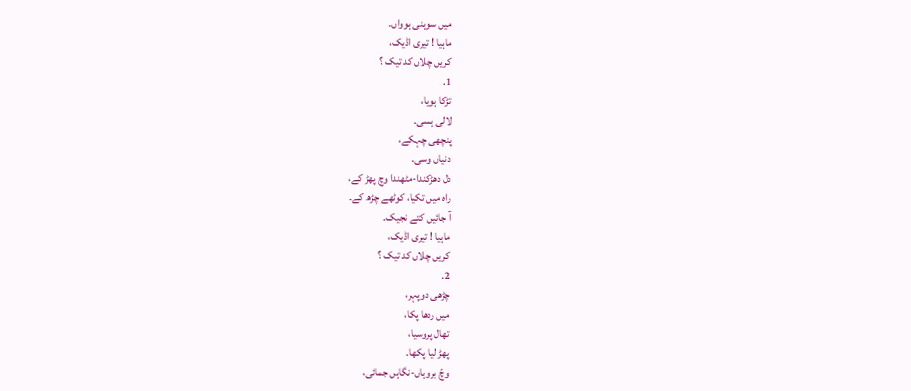میں سوہنی ہوواں۔
ماہیا ! تیری اڈیک،
کریں چلاں کد تیک ؟
1.
تڑکا ہویا،
لالی ہسی۔
پنچھی چہکے،
دنیاں وسی۔
دل دھڑکندا-مٹھندا وچ پھڑ کے،
راہ میں تکیا، کوٹھے چڑھ کے۔
آ جائیں کتے نجیک۔
ماہیا ! تیری اڈیک،
کریں چلاں کد تیک ؟
2.
چڑھی دوپہر،
میں ردھا پکا،
تھال پروسیا،
پھڑ لیا پکھا۔
وچّ بروہاں-نگاہں جمائی،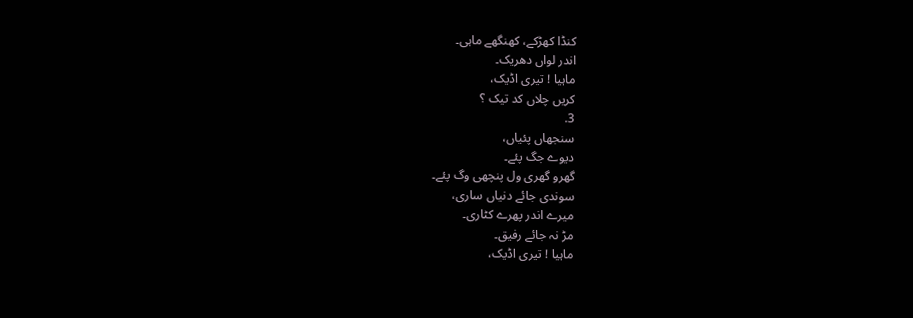کنڈا کھڑکے، کھنگھے ماہی۔
اندر لواں دھریک۔
ماہیا ! تیری اڈیک،
کریں چلاں کد تیک ؟
3.
سنجھاں پئیاں،
دیوے جگ پئے۔
گھرو گھری ول پنچھی وگ پئے۔
سوندی جائے دنیاں ساری،
میرے اندر پھرے کٹاری۔
مڑ نہ جائے رفیق۔
ماہیا ! تیری اڈیک،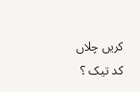کریں چلاں کد تیک ؟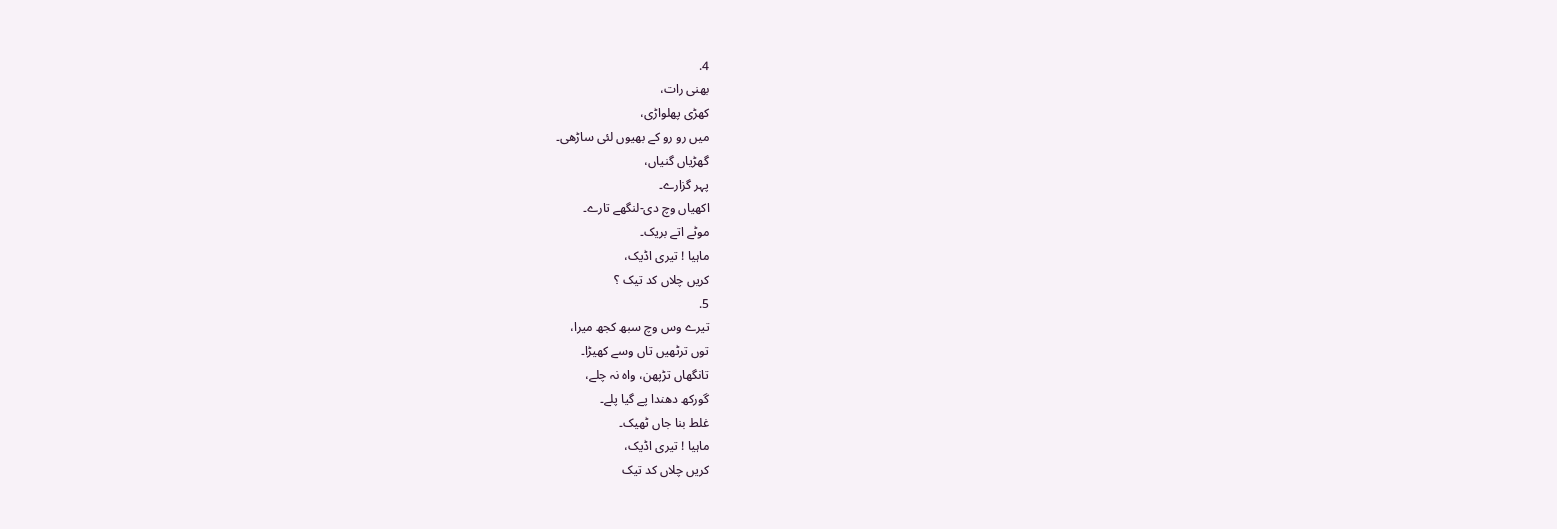4.
بھنی رات،
کھڑی پھلواڑی،
میں رو رو کے بھیوں لئی ساڑھی۔
گھڑیاں گنیاں،
پہر گزارے۔
اکھیاں وچ دی-لنگھے تارے۔
موٹے اتے بریک۔
ماہیا ! تیری اڈیک،
کریں چلاں کد تیک ؟
5.
تیرے وس وچ سبھ کجھ میرا،
توں ترٹھیں تاں وسے کھیڑا۔
تانگھاں تڑپھن، واہ نہ چلے،
گورکھ دھندا پے گیا پلے۔
غلط بنا جاں ٹھیک۔
ماہیا ! تیری اڈیک،
کریں چلاں کد تیک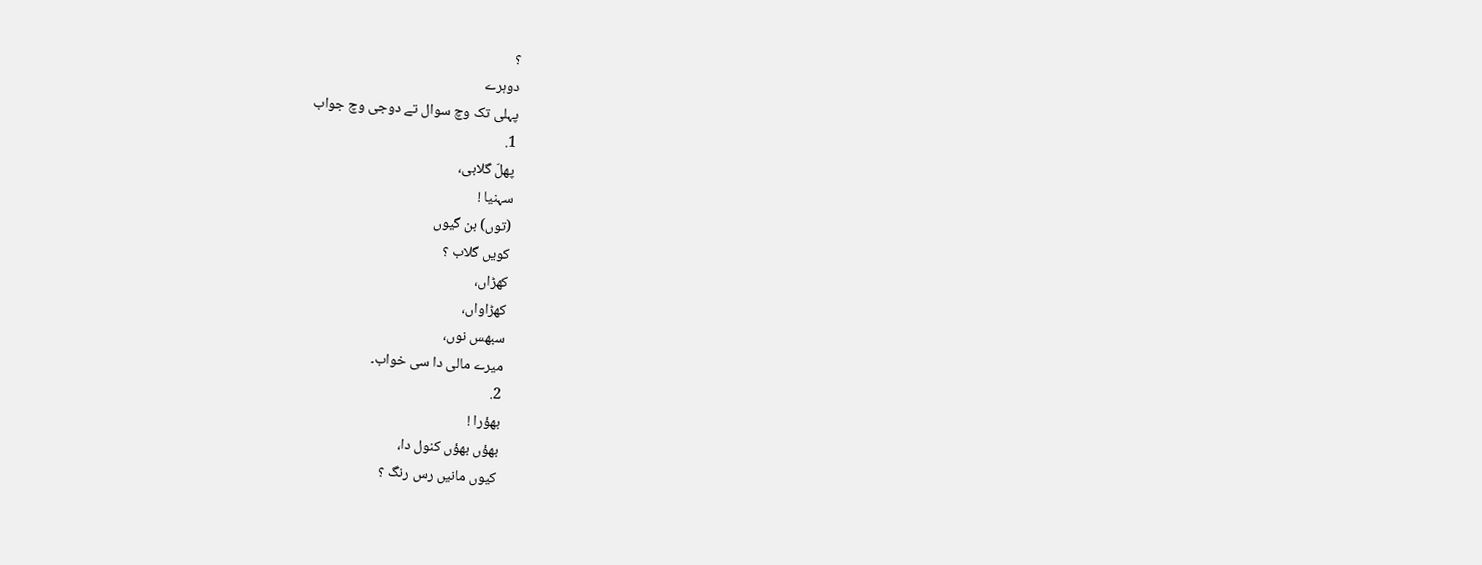؟
دوہرے
پہلی تک وچ سوال تے دوجی وچ جواب
1.
پھلّ گلابی،
سہنیا !
(توں) بن گیوں
کویں گلاب ؟
کھڑاں،
کھڑاواں،
سبھس نوں،
میرے مالی دا سی خواب۔
2.
بھؤرا !
بھؤں بھؤں کنول دا،
کیوں مانیں رس رنگ ؟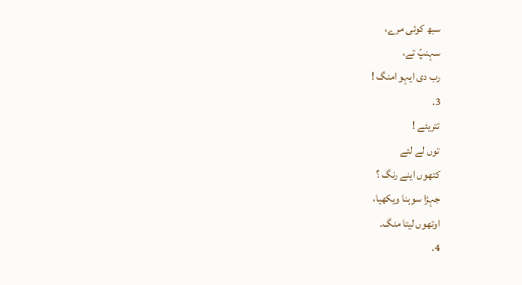سبھ کوئی مرے،
سہنپّ تے،
رب دی ایہو امنگ !
3.
تتریئے !
توں لے لئے
کتھوں اینے رنگ ؟
جہڑا سوہنا ویکھیا،
اوتھوں لیتا منگ۔
4.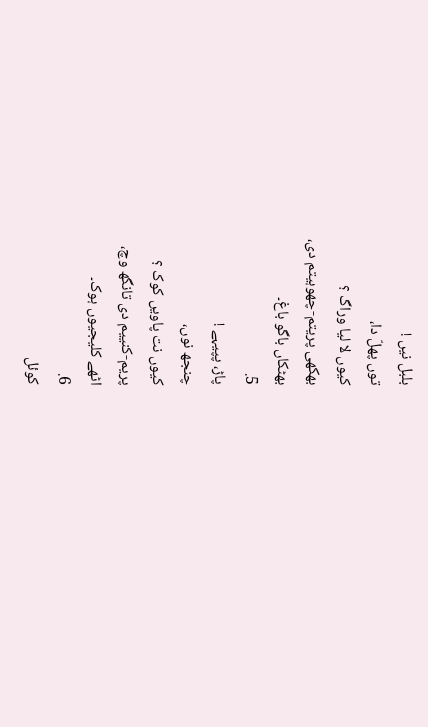بلبل نیں !
توں پھلّ دا،
کیوں لا لیا وراگ ؟
بھکھی پریتم-چھوہیتم دی،
بھٹکاں باگو باغ۔
5.
پاڑ، پپیہے !
چنجھ نوں،
کیوں نت پاویں کوک ؟
پریم-کنییم دی تانگھ وچ،
اٹھے کلیجیوں ہوک۔
6.
کوئل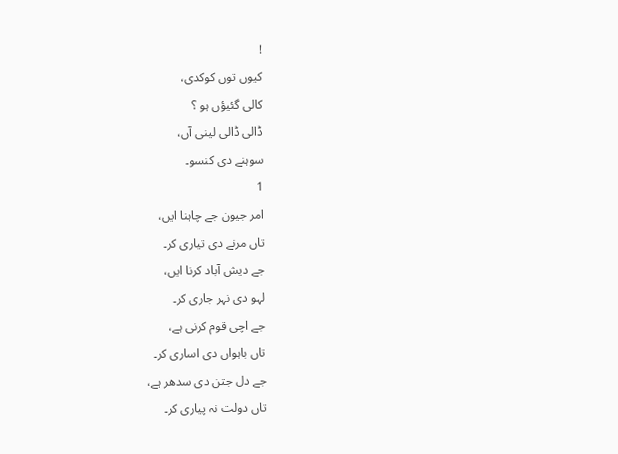!
کیوں توں کوکدی،
کالی گئیؤں ہو ؟
ڈالی ڈالی لینی آں،
سوہنے دی کنسو۔
1
امر جیون جے چاہنا ایں،
تاں مرنے دی تیاری کر۔
جے دیش آباد کرنا ایں،
لہو دی نہر جاری کر۔
جے اچی قوم کرنی ہے،
تاں باہواں دی اساری کر۔
جے دل جتن دی سدھر ہے،
تاں دولت نہ پیاری کر۔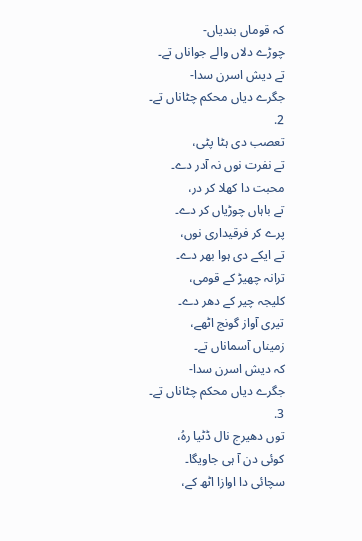کہ قوماں بندیاں-
چوڑے دلاں والے جواناں تے۔
تے دیش اسرن سدا-
جگرے دیاں محکم چٹاناں تے۔
2.
تعصب دی ہٹا پٹی،
تے نفرت نوں نہ آدر دے۔
محبت دا کھلا کر در،
تے باہاں چوڑیاں کر دے۔
پرے کر فرقیداری نوں،
تے ایکے دی ہوا بھر دے۔
ترانہ چھیڑ کے قومی،
کلیجہ چیر کے دھر دے۔
تیری آواز گونج اٹھے،
زمیناں آسماناں تے۔
کہ دیش اسرن سدا-
جگرے دیاں محکم چٹاناں تے۔
3.
توں دھیرج نال ڈٹیا رہُ،
کوئی دن آ ہی جاویگا۔
سچائی دا اوازا اٹھ کے،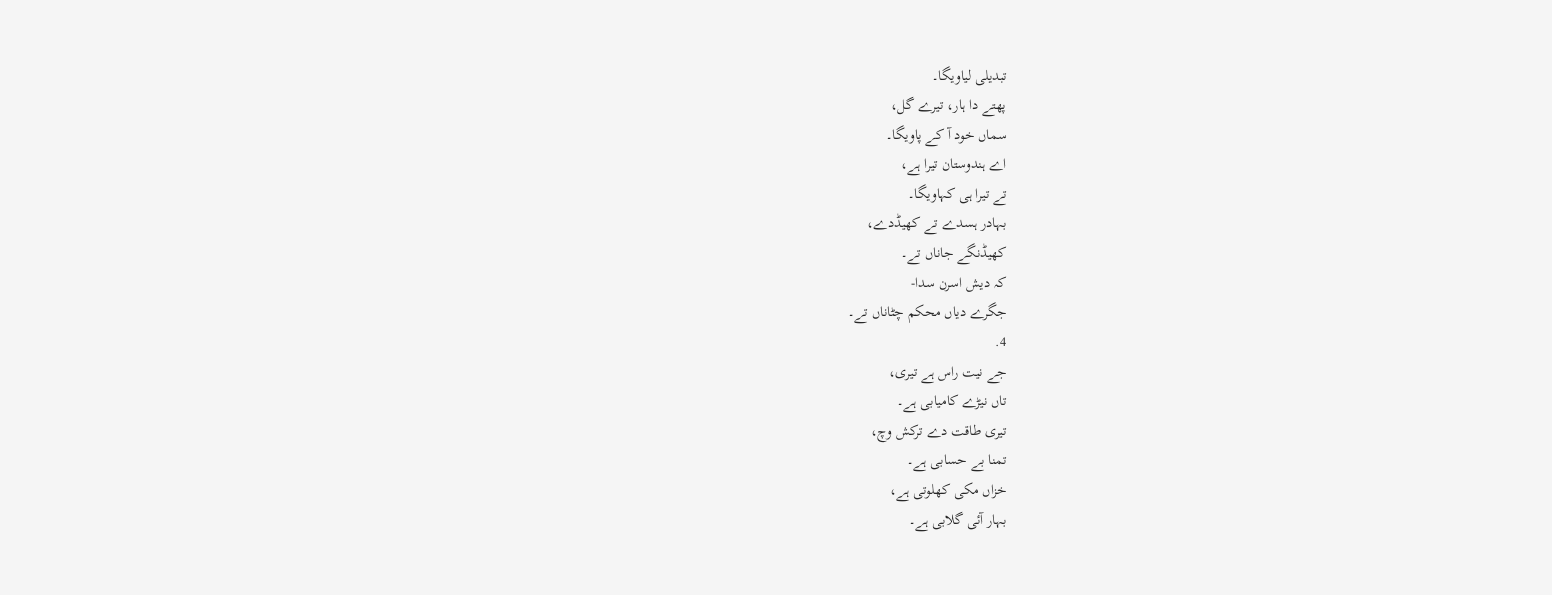تبدیلی لیاویگا۔
پھتے دا ہار، تیرے گل،
سماں خود آ کے پاویگا۔
اے ہندوستان تیرا ہے،
تے تیرا ہی کہاویگا۔
بہادر ہسدے تے کھیڈدے،
کھیڈنگے جاناں تے۔
کہ دیش اسرن سدا-
جگرے دیاں محکم چٹاناں تے۔
4.
جے نیت راس ہے تیری،
تاں نیڑے کامیابی ہے۔
تیری طاقت دے ترکش وچ،
تمنا بے حسابی ہے۔
خزاں مکی کھلوتی ہے،
بہار آئی گلابی ہے۔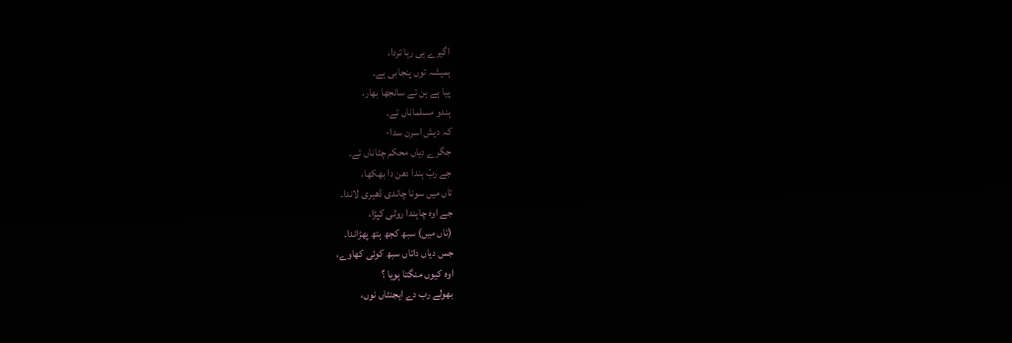اگیرے ہی رہا تردا،
ہمیشہ توں پنجابی ہے۔
پیا ہے ہن تے سانجھا بھار،
ہندو مسلماناں تے۔
کہ دیش اسرن سدا-
جگرے دیاں محکم چٹاناں تے۔
جے ربّ ہندا دھن دا بھکھا،
تاں میں سونا چاندی ڈھیری لاندا۔
جے اوہ چاہندا روٹی کپڑا،
(تاں میں) سبھ کجھ ہتھ پھڑاندا۔
جس دیاں داتاں سبھ کوئی کھاوے،
اوہ کیوں منگتا ہویا ؟
بھولے رب دے ایجنٹاں نوں،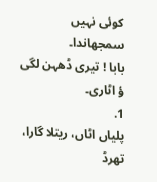کوئی نہیں سمجھاندا۔
بابا ! تیری ڈھہن لگی ؤ اٹاری۔
1.
پلیاں اٹاں، ریتلا گارا،
تھرڈ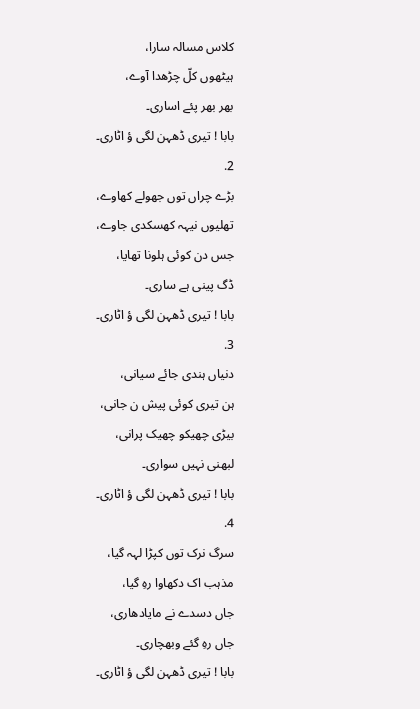کلاس مسالہ سارا،
ہیٹھوں کلّ چڑھدا آوے،
بھر بھر پئے اساری۔
بابا ! تیری ڈھہن لگی ؤ اٹاری۔
2.
بڑے چراں توں جھولے کھاوے،
تھلیوں نیہہ کھسکدی جاوے،
جس دن کوئی ہلونا تھایا،
ڈگ پینی ہے ساری۔
بابا ! تیری ڈھہن لگی ؤ اٹاری۔
3.
دنیاں ہندی جائے سیانی،
ہن تیری کوئی پیش ن جانی،
بیڑی چھیکو چھیک پرانی،
لبھنی نہیں سواری۔
بابا ! تیری ڈھہن لگی ؤ اٹاری۔
4.
سرگ نرک توں کپڑا لہہ گیا،
مذہب اک دکھاوا رہِ گیا،
جاں دسدے نے مایادھاری،
جاں رہِ گئے وبھچاری۔
بابا ! تیری ڈھہن لگی ؤ اٹاری۔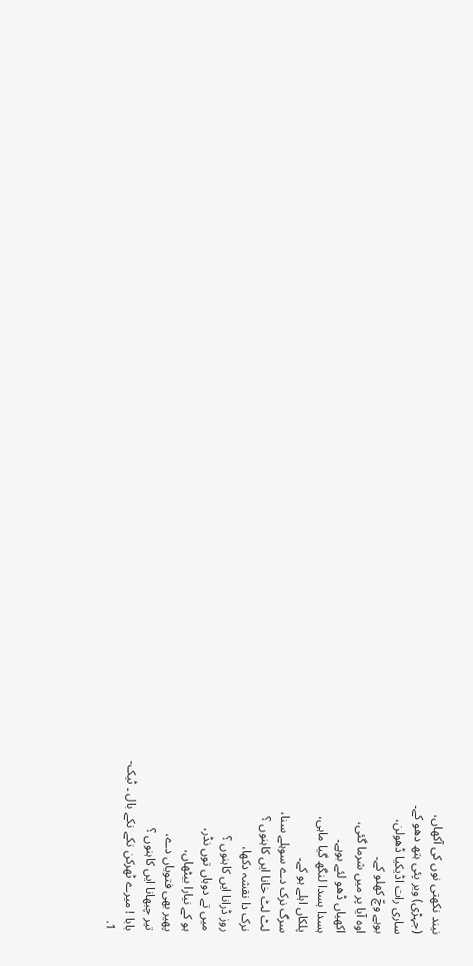نیند نکھتی نوں کی آکھاں،
(جہڑی) ویر پئی ہتھ دھو کے۔
ساری رات اڈیکیا ڈھولن،
بوہے وچّ کھلو کے۔
اوہ آیا پر میں شرما گئی،
اکھیاں ڈھو لئے بوہے۔
ہسدا ہسدا لنگھ گیا ماہی،
پلکاں اہلے ہو کے۔
سرگ نرک دے سوہلے سنا،
لٹ لٹ خانا ایں کاہنوں ؟
نرک دا نقشہ دکھا،
روز ڈرانا ایں کاہنوں ؟
میں تے دوہاں توں نڈر،
ہو کے نیارا بیٹھاں،
پھیر بھی فتویاں دے،
تیر چبھانا ایں کاہنوں ؟
بابا ! میرے ٹھرکن نکے نکے بال ۔ ٹیک-
1.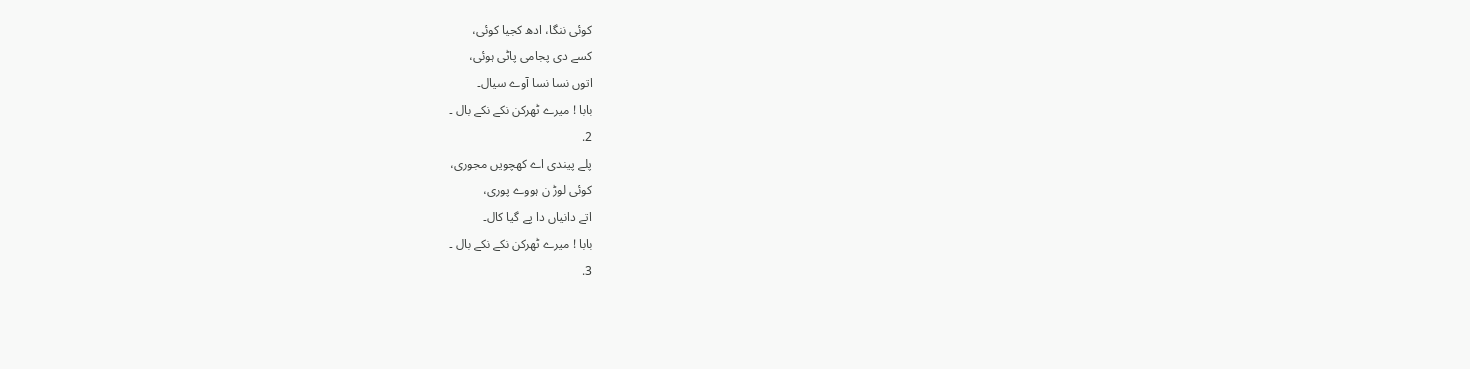کوئی ننگا، ادھ کجیا کوئی،
کسے دی پجامی پاٹی ہوئی،
اتوں نسا نسا آوے سیال۔
بابا ! میرے ٹھرکن نکے نکے بال ۔
2.
پلے پیندی اے کھچویں مجوری،
کوئی لوڑ ن ہووے پوری،
اتے دانیاں دا پے گیا کال۔
بابا ! میرے ٹھرکن نکے نکے بال ۔
3.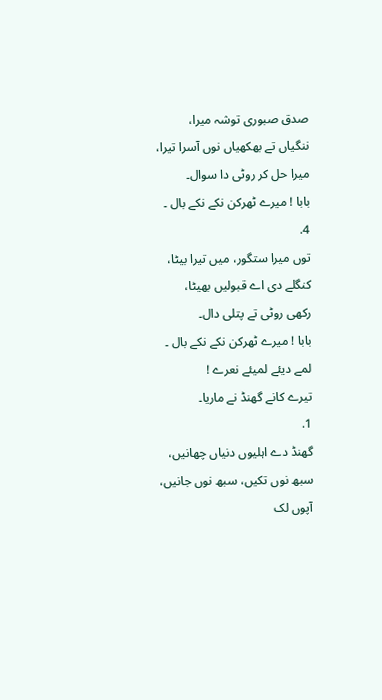صدق صبوری توشہ میرا،
ننگیاں تے بھکھیاں نوں آسرا تیرا،
میرا حل کر روٹی دا سوال۔
بابا ! میرے ٹھرکن نکے نکے بال ۔
4.
توں میرا ستگور، میں تیرا بیٹا،
کنگلے دی اے قبولیں بھیٹا،
رکھی روٹی تے پتلی دال۔
بابا ! میرے ٹھرکن نکے نکے بال ۔
لمے دیئے لمیئے نعرے !
تیرے کانے گھنڈ نے ماریا۔
1.
گھنڈ دے اہلیوں دنیاں چھانیں،
سبھ نوں تکیں، سبھ نوں جانیں،
آپوں لک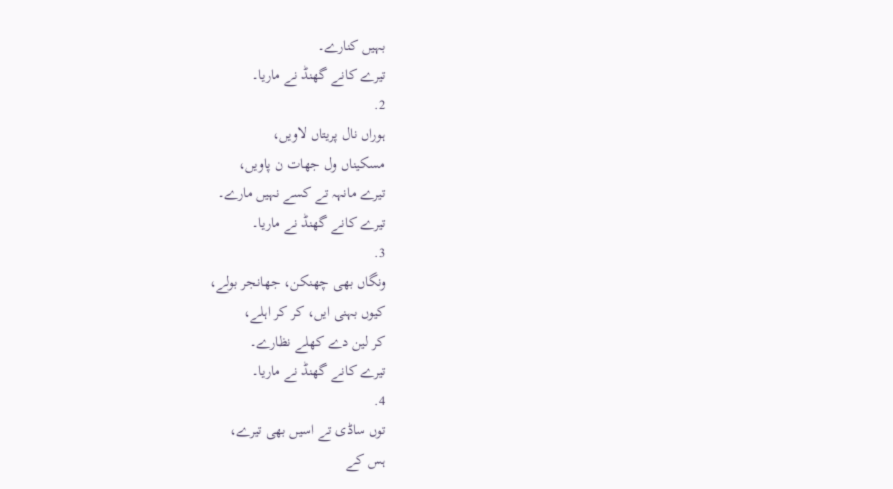بہیں کنارے۔
تیرے کانے گھنڈ نے ماریا۔
2.
ہوراں نال پریتاں لاویں،
مسکیناں ول جھات ن پاویں،
تیرے مانہہ تے کسے نہیں مارے۔
تیرے کانے گھنڈ نے ماریا۔
3.
ونگاں بھی چھنکن، جھانجر بولے،
کیوں بہنی ایں، کر کر اہلے،
کر لین دے کھلے نظارے۔
تیرے کانے گھنڈ نے ماریا۔
4.
توں ساڈی تے اسیں بھی تیرے،
ہس کے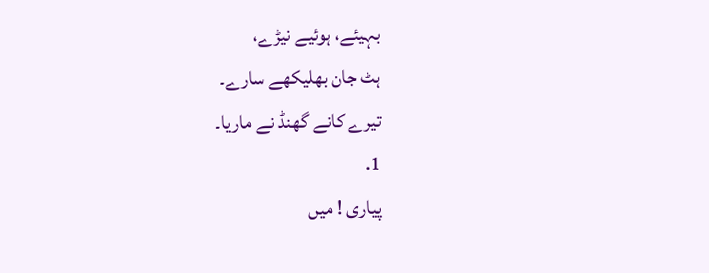بہیئے، ہوئیے نیڑے،
ہٹ جان بھلیکھے سارے۔
تیرے کانے گھنڈ نے ماریا۔
1.
پیاری ! میں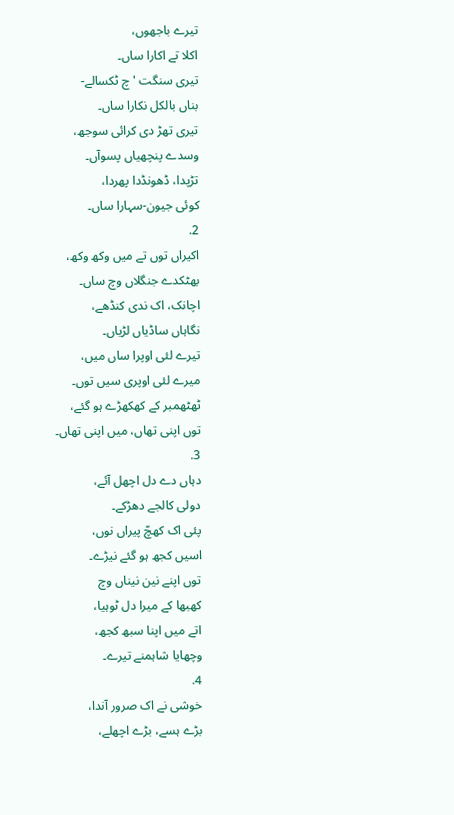تیرے باجھوں،
اکلا تے اکارا ساں۔
تیری سنگت 'چ ٹکسالے-
بناں بالکل نکارا ساں۔
تیری تھڑ دی کرائی سوجھ،
وسدے پنچھیاں پسوآں۔
تڑپدا، ڈھونڈدا پھردا،
کوئی جیون-سہارا ساں۔
2.
اکیراں توں تے میں وکھ وکھ،
بھٹکدے جنگلاں وچ ساں۔
اچانک، اک ندی کنڈھے،
نگاہاں ساڈیاں لڑیاں۔
تیرے لئی اوپرا ساں میں،
میرے لئی اوپری سیں توں۔
ٹھٹھمبر کے کھکھڑے ہو گئے،
توں اپنی تھاں، میں اپنی تھاں۔
3.
دہاں دے دل اچھل آئے،
دولی کالجے دھڑکے۔
پئی اک کھچّ پیراں نوں،
اسیں کجھ ہو گئے نیڑے۔
توں اپنے نین نیناں وچ
کھبھا کے میرا دل ٹوہیا،
اتے میں اپنا سبھ کجھ،
وچھایا شاہمنے تیرے۔
4.
خوشی نے اک صرور آندا،
بڑے ہسے، بڑے اچھلے،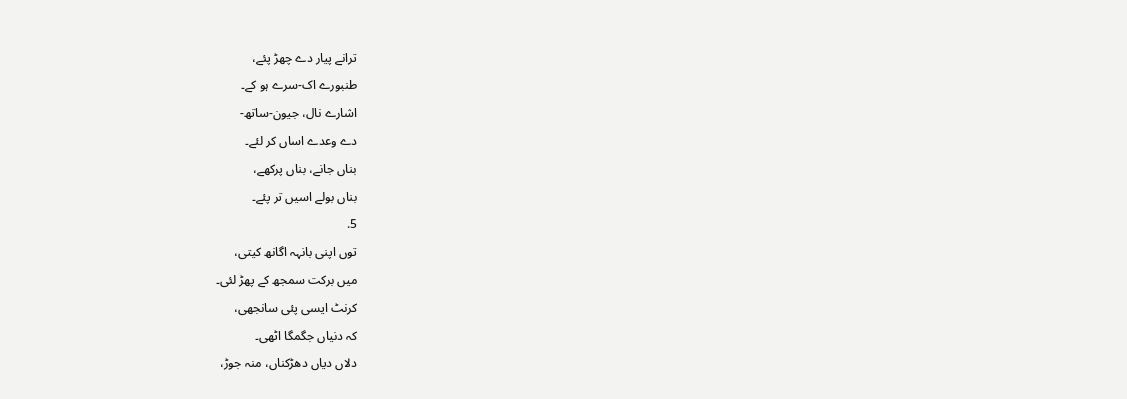ترانے پیار دے چھڑ پئے،
طنبورے اک-سرے ہو کے۔
اشارے نال، جیون-ساتھ-
دے وعدے اساں کر لئے۔
بناں جانے، بناں پرکھے،
بناں بولے اسیں تر پئے۔
5.
توں اپنی بانہہ اگانھ کیتی،
میں برکت سمجھ کے پھڑ لئی۔
کرنٹ ایسی پئی سانجھی،
کہ دنیاں جگمگا اٹھی۔
دلاں دیاں دھڑکناں، منہ جوڑ،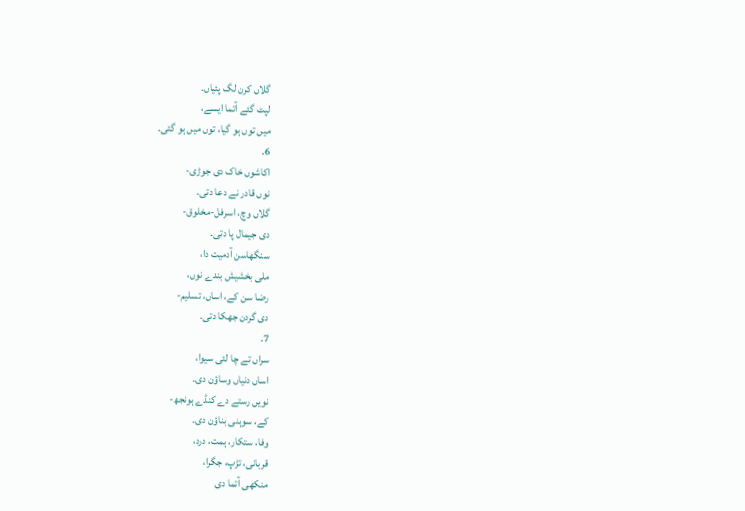گلاں کرن لگ پئیاں۔
لپٹ گئے آتما ایسے،
میں توں ہو گیا، توں میں ہو گئی۔
6.
اکاشوں خاک دی جوڑی-
نوں قادر نے دعا دتی۔
گلاں وچ، اسرفل-مخلوق-
دی جیمال پا دتی۔
سنگھاسن آدمیت دا،
ملی بخشیش بندے نوں،
رضا سن کے، اساں، تسلیم-
دی گردن جھکا دتی۔
7.
سراں تے چا لئی سیوا،
اساں دنیاں وساؤن دی۔
نویں رستے دے کنڈے ہونجھ-
کے، سوہنی بناؤن دی۔
وفا، ستکار، ہمت، درد،
قربانی، تڑپ، جگرا،
منکھی آتما دی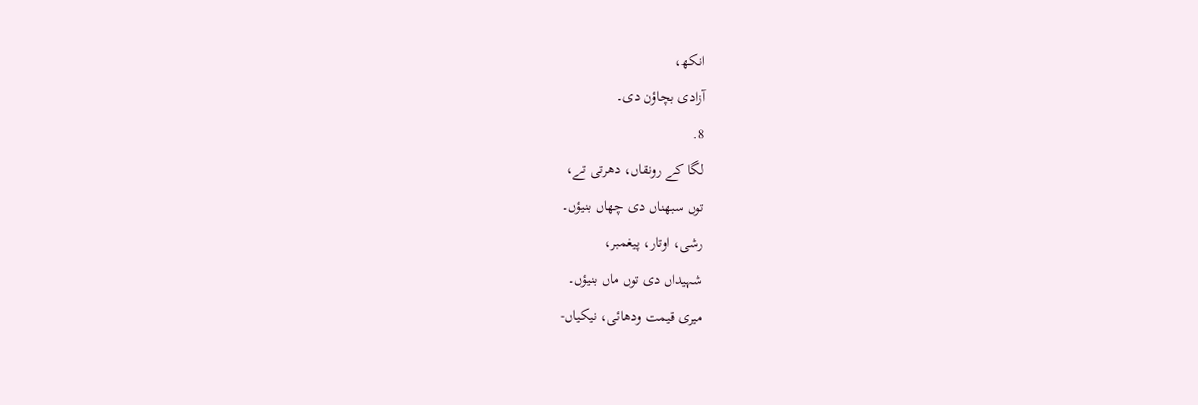انکھ،
آزادی بچاؤن دی۔
8.
لگا کے رونقاں، دھرتی تے،
توں سبھناں دی چھاں بنیؤں۔
رشی، اوتار، پیغمبر،
شہیداں دی توں ماں بنیؤں۔
میری قیمت ودھائی، نیکیاں-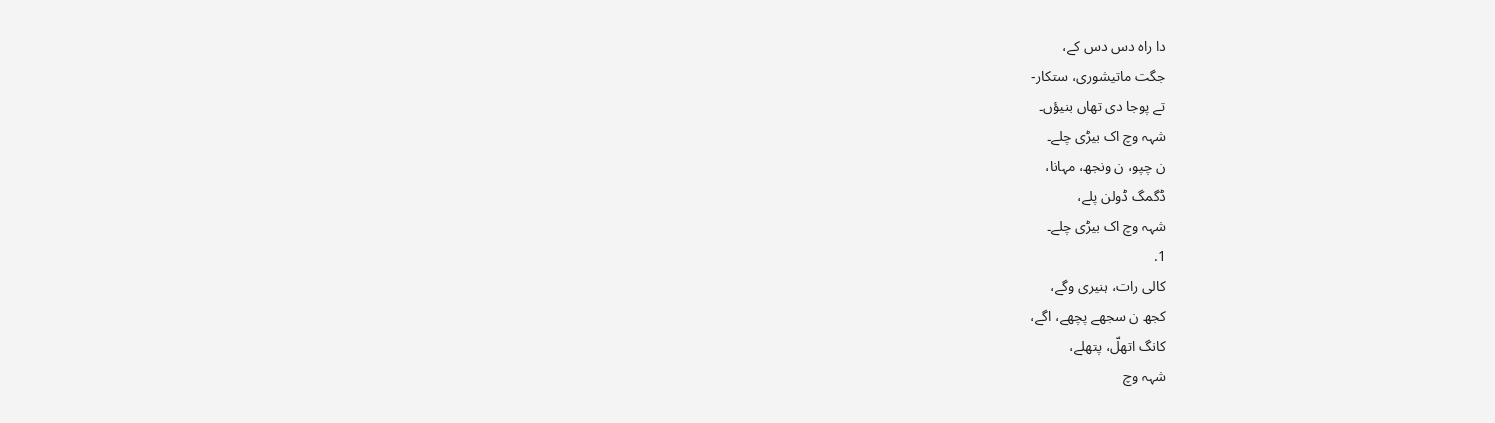دا راہ دس دس کے،
جگت ماتیشوری، ستکار-
تے پوجا دی تھاں بنیؤں۔
شہہ وچ اک بیڑی چلے۔
ن چپو، ن ونجھ، مہانا،
ڈگمگ ڈولن پلے،
شہہ وچ اک بیڑی چلے۔
1.
کالی رات، ہنیری وگے،
کجھ ن سجھے پچھے، اگے،
کانگ اتھلّ، پتھلے،
شہہ وچ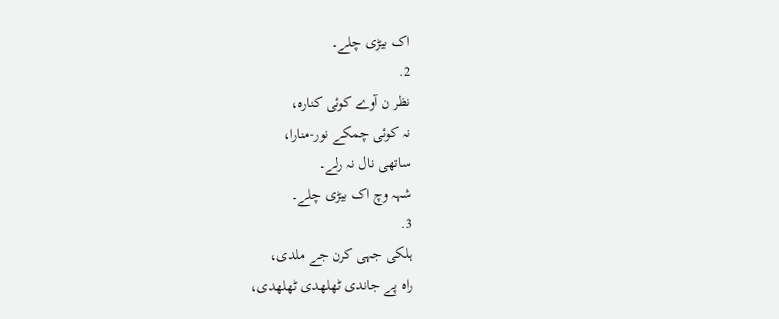اک بیڑی چلے۔
2.
نظر ن آوے کوئی کنارہ،
نہ کوئی چمکے نور-منارا،
ساتھی نال نہ رلے۔
شہہ وچ اک بیڑی چلے۔
3.
ہلکی جہی کرن جے ملدی،
راہ پے جاندی ٹھلھدی ٹھلھدی،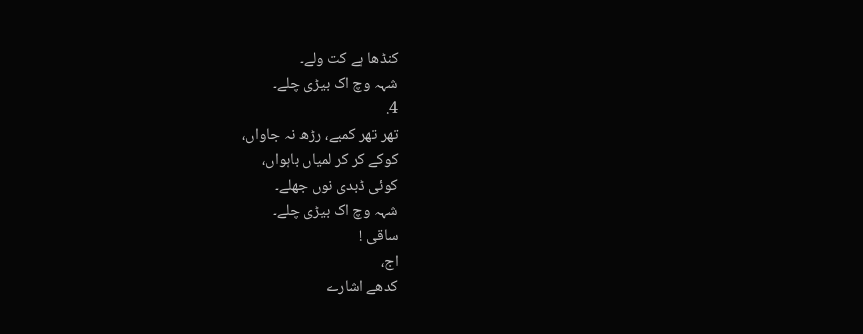کنڈھا ہے کت ولے۔
شہہ وچ اک بیڑی چلے۔
4.
تھر تھر کمبے، رڑھ نہ جاواں،
کوکے کر کر لمیاں باہواں،
کوئی ڈبدی نوں جھلے۔
شہہ وچ اک بیڑی چلے۔
ساقی !
اج،
کدھے اشارے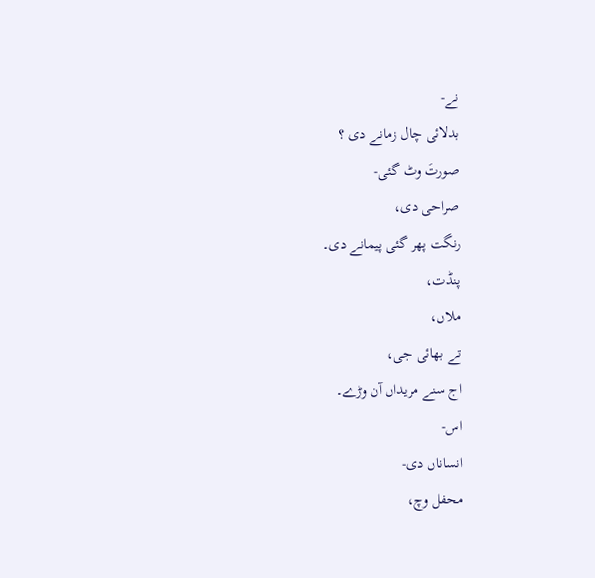نے-
بدلائی چال زمانے دی ؟
صورتَ وٹ گئی-
صراحی دی،
رنگت پھر گئی پیمانے دی۔
پنڈت،
ملاں،
تے بھائی جی،
اج سنے مریداں آن وڑے۔
اس-
انساناں دی-
محفل وچ،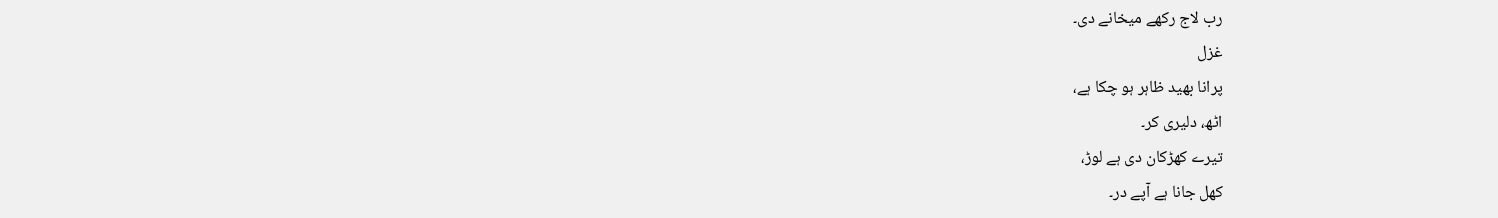رب لاج رکھے میخانے دی۔
غزل
پرانا بھید ظاہر ہو چکا ہے،
اٹھ، دلیری کر۔
تیرے کھڑکان دی ہے لوڑ،
کھل جانا ہے آپے در۔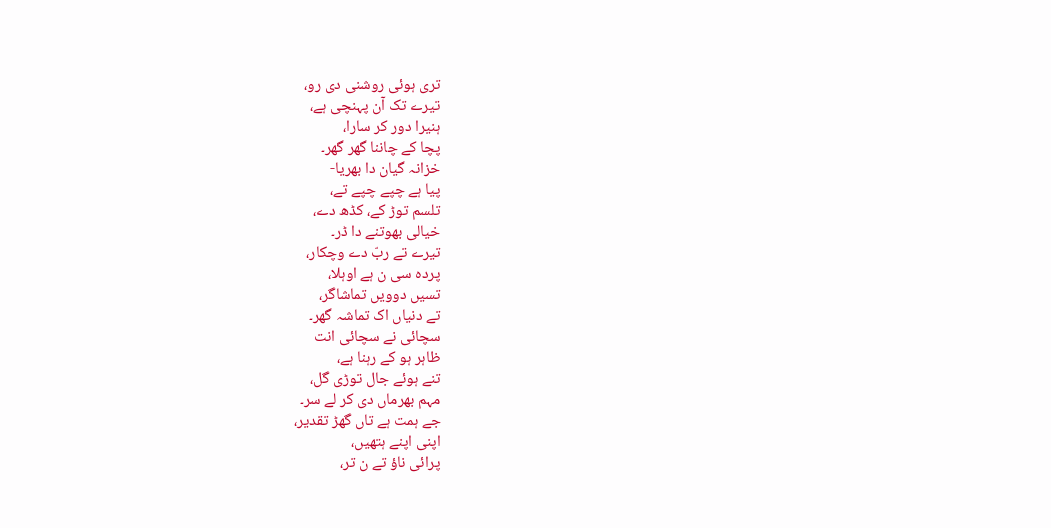تری ہوئی روشنی دی رو،
تیرے تک آن پہنچی ہے،
ہنیرا دور کر سارا،
پچا کے چاننا گھر گھر۔
خزانہ گیان دا بھریا-
پیا ہے چپے چپے تے،
تلسم توڑ کے، کڈھ دے،
خیالی بھوتنے دا ڈر۔
تیرے تے ربّ دے وچکار،
پردہ سی ن ہے اوہلا،
تسیں دوویں تماشاگر،
تے دنیاں اک تماشہ گھر۔
سچائی نے سچائی انت
ظاہر ہو کے رہنا ہے،
تنے ہوئے جال توڑی گل،
مہم بھرماں دی کر لے سر۔
جے ہمت ہے تاں گھڑ تقدیر،
اپنی اپنے ہتھیں،
پرائی ناؤ تے ن تر،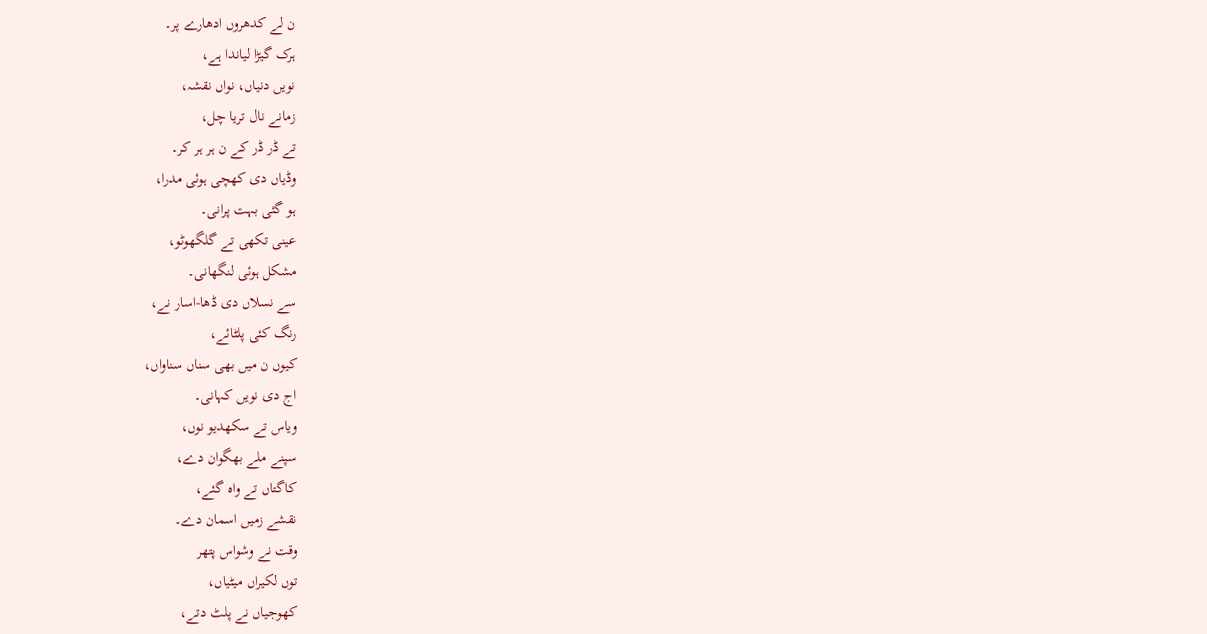ن لے کدھروں ادھارے پر۔
ہرک گیڑا لیاندا ہے،
نویں دنیاں، نواں نقشہ،
زمانے نال تریا چل،
تے ڈر ڈر کے ن ہر ہر کر۔
وڈیاں دی کھچی ہوئی مدرا،
ہو گئی بہت پرانی۔
عینی تکھی تے گلگھوٹو،
مشکل ہوئی لنگھانی۔
سے نسلاں دی ڈھا-اسار نے،
رنگ کئی پلٹائے،
کیوں ن میں بھی سناں سناواں،
اج دی نویں کہانی۔
ویاس تے سکھدیو نوں،
سپنے ملے بھگوان دے،
کاگتاں تے واہ گئے،
نقشے زمیں اسمان دے۔
وقت نے وشواس پتھر
توں لکیراں میٹیاں،
کھوجیاں نے پلٹ دتے،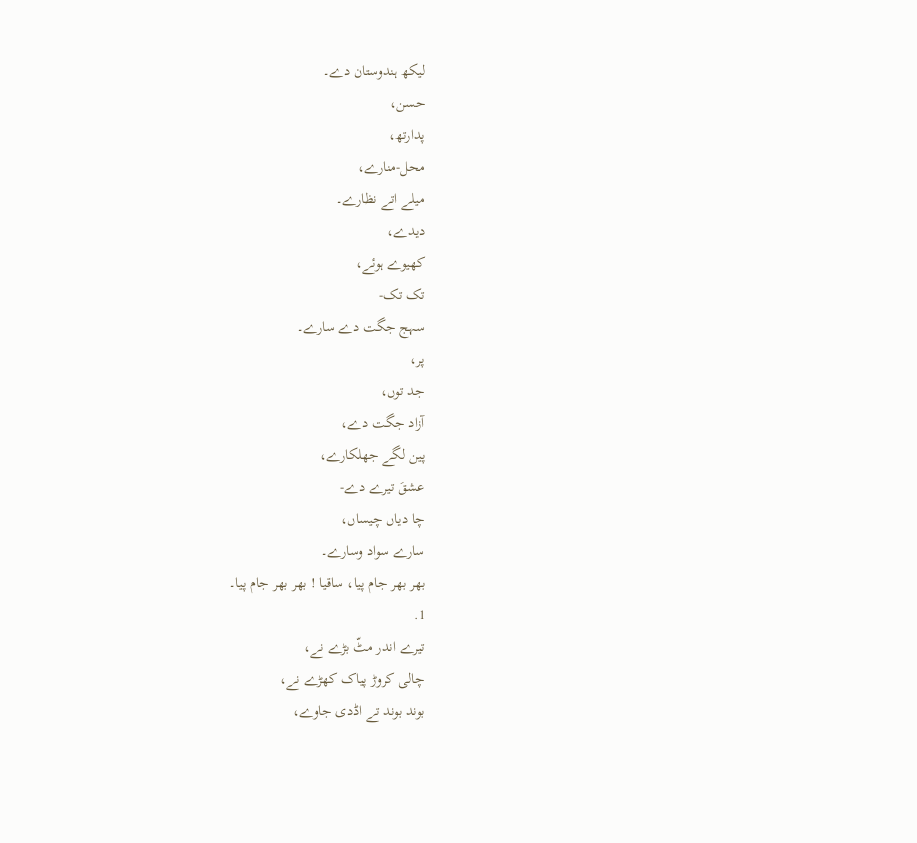لیکھ ہندوستان دے۔
حسن،
پدارتھ،
محل-منارے،
میلے اتے نظارے۔
دیدے،
کھیوے ہوئے،
تک تک-
سہج جگت دے سارے۔
پر،
جد توں،
آزاد جگت دے،
پین لگے جھلکارے،
عشقَ تیرے دے-
چا دیاں چیساں،
سارے سواد وسارے۔
بھر بھر جام پیا، ساقیا ! بھر بھر جام پیا۔
1.
تیرے اندر مٹّ بڑے نے،
چالی کروڑ پیاک کھڑے نے،
بوند بوند تے اڈدی جاوے،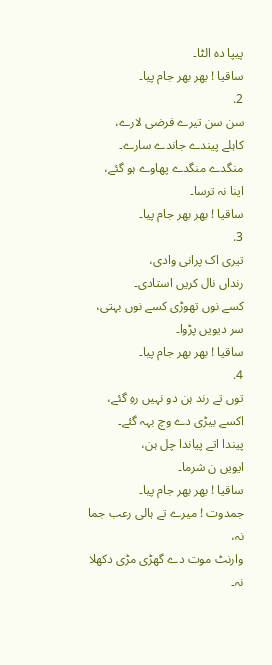پیپا دہ الٹا۔
ساقیا ! بھر بھر جام پیا۔
2.
سن سن تیرے فرضی لارے،
کاہلے پیندے جاندے سارے۔
منگدے منگدے پھاوے ہو گئے،
اینا نہ ترسا۔
ساقیا ! بھر بھر جام پیا۔
3.
تیری اک پرانی وادی،
رنداں نال کریں استادی۔
کسے نوں تھوڑی کسے نوں بہتی،
سر دیویں پڑوا۔
ساقیا ! بھر بھر جام پیا۔
4.
توں تے رند ہن دو نہیں رہِ گئے،
اکسے بیڑی دے وچ بہہ گئے۔
پیندا اتے پیاندا چل ہن،
ایویں ن شرما۔
ساقیا ! بھر بھر جام پیا۔
جمدوت ! میرے تے ہالی رعب جما نہ،
وارنٹ موت دے گھڑی مڑی دکھلا نہ۔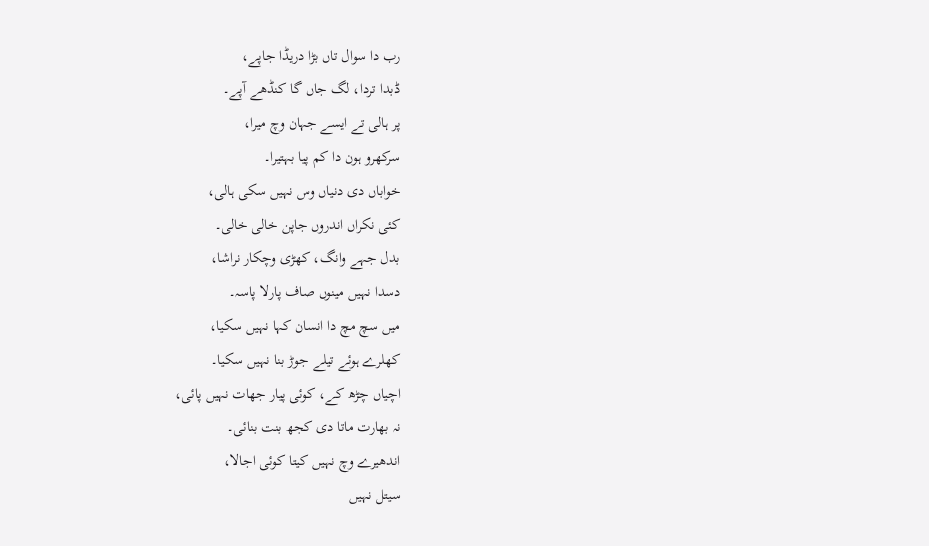رب دا سوال تاں بڑا دریڈا جاپے،
ڈبدا تردا، لگ جاں گا کنڈھے آپے۔
پر ہالی تے ایسے جہان وچ میرا،
سرکھرو ہون دا کم پیا بہتیرا۔
خواباں دی دنیاں وس نہیں سکی ہالی،
کئی نکراں اندروں جاپن خالی خالی۔
بدل جہے وانگ، کھڑی وچکار نراشا،
دسدا نہیں مینوں صاف پارلا پاسہ۔
میں سچ مچ دا انسان کہا نہیں سکیا،
کھلرے ہوئے تیلے جوڑ بنا نہیں سکیا۔
اچیاں چڑھ کے، کوئی پیار جھات نہیں پائی،
نہ بھارت ماتا دی کجھ بنت بنائی۔
اندھیرے وچ نہیں کیتا کوئی اجالا،
سیتل نہیں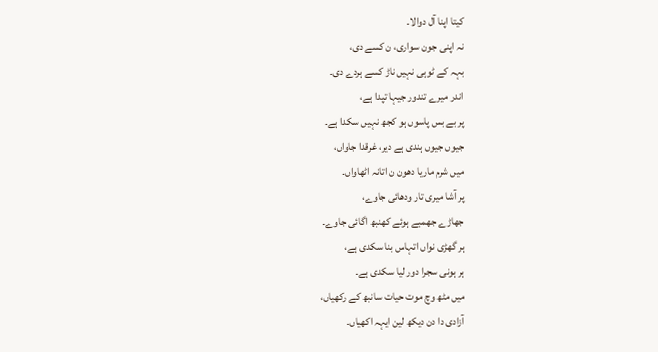کیتا اپنا آل دوالا۔
نہ اپنی جون سواری، ن کسے دی،
بہہ کے ٹوہی نہیں ناڑ کسے ہردے دی۔
اندر میرے تندور جیہا تپدا ہے،
پر بے بس پاسوں ہو کجھ نہیں سکدا ہے۔
جیوں جیوں ہندی ہے دیر، غرقدا جاواں،
میں شرم ماریا دھون ن اتانہ اٹھاواں۔
پر آشا میری تار ودھائی جاوے،
جھاڑے جھمبے ہوئے کھنبھ اگائی جاوے۔
ہر گھڑی نواں اتہاس بنا سکدی ہے،
ہر ہونی سجرا دور لیا سکدی ہے۔
میں مٹھ وچ موت حیات سانبھ کے رکھیاں،
آزادی دا دن دیکھ لین ایہہ اکھیاں۔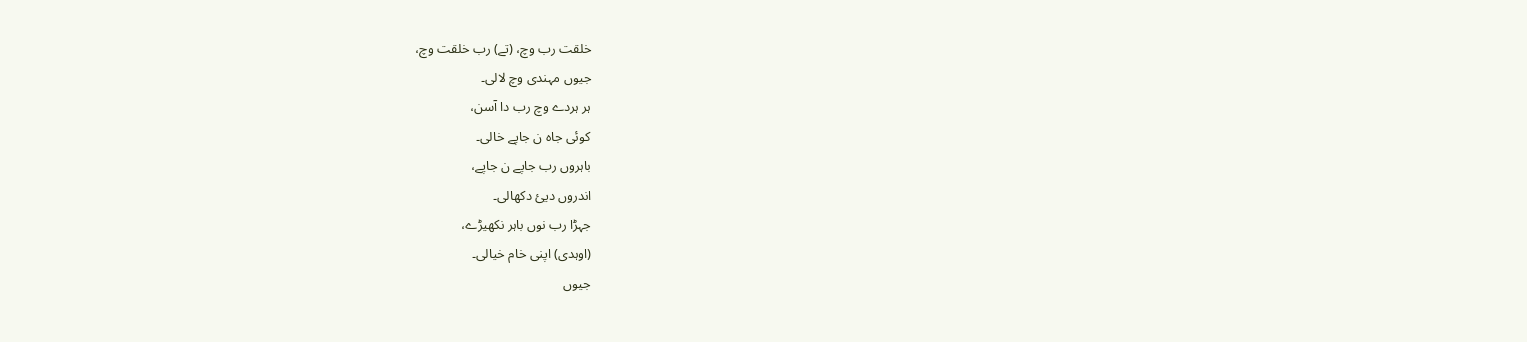خلقت رب وچ، (تے) رب خلقت وچ،
جیوں مہندی وچ لالی۔
ہر ہردے وچ رب دا آسن،
کوئی جاہ ن جاپے خالی۔
باہروں رب جاپے ن جاپے،
اندروں دیئ دکھالی۔
جہڑا رب نوں باہر نکھیڑے،
(اوہدی) اپنی خام خیالی۔
جیوں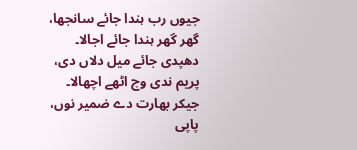جیوں رب ہندا جائے سانجھا،
گھر گھر ہندا جائے اجالا۔
دھپدی جائے میل دلاں دی،
پریم ندی وچ اٹھے اچھالا۔
جیکر بھارت دے ضمیر نوں،
پاپی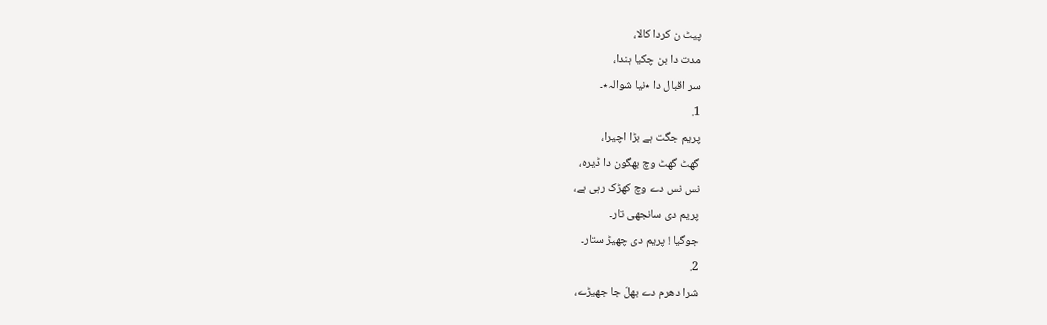پیٹ ن کردا کالا،
مدت دا بن چکیا ہندا،
سر اقبال دا ٭نیا شوالہ٭۔
1.
پریم جگت ہے بڑا اچیرا،
گھٹ گھٹ وچ بھگون دا ڈیرہ،
نس نس دے وچ کھڑک رہی ہے،
پریم دی سانجھی تار۔
جوگیا ! پریم دی چھیڑ ستار۔
2.
شرا دھرم دے بھلّ جا جھیڑے،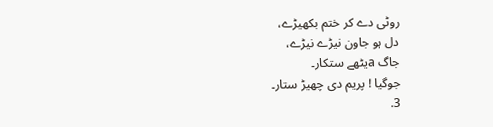روٹی دے کر ختم بکھیڑے،
دل ہو جاون نیڑے نیڑے،
جاگ aیٹھے ستکار۔
جوگیا ! پریم دی چھیڑ ستار۔
3.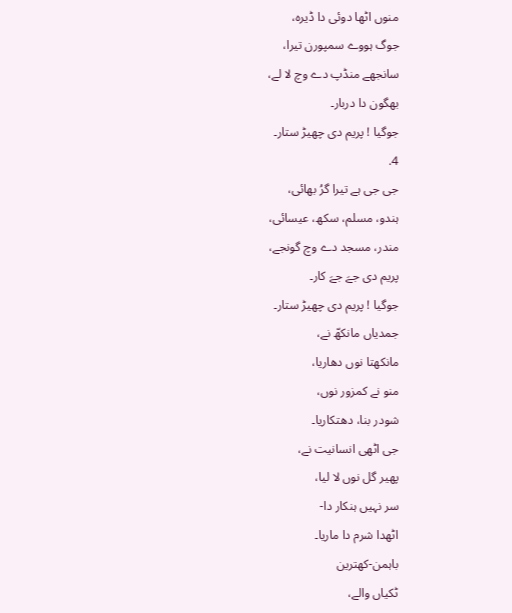منوں اٹھا دوئی دا ڈیرہ،
جوگ ہووے سمپورن تیرا،
سانجھے منڈپ دے وچ لا لے،
بھگون دا دربار۔
جوگیا ! پریم دی چھیڑ ستار۔
4.
جی جی ہے تیرا گرُ بھائی،
ہندو، مسلم، سکھ، عیسائی،
مندر، مسجد دے وچ گونجے،
پریم دی جےَ جےَ کار۔
جوگیا ! پریم دی چھیڑ ستار۔
جمدیاں مانکھّ نے،
مانکھتا نوں دھاریا،
منو نے کمزور نوں،
شودر بنا، دھتکاریا۔
جی اٹھی انسانیت نے،
پھیر گل نوں لا لیا،
سر نہیں ہنکار دا-
اٹھدا شرم دا ماریا۔
باہمن-کھترین
ٹکیاں والے،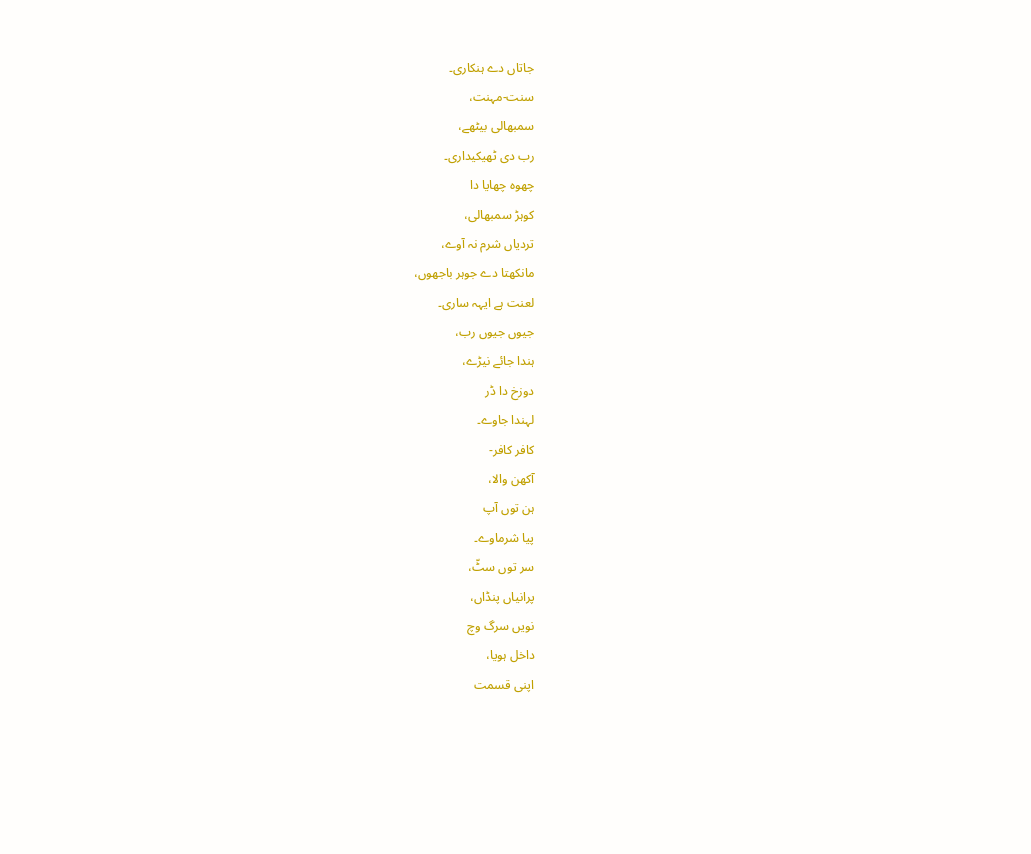جاتاں دے ہنکاری۔
سنت-مہنت،
سمبھالی بیٹھے،
رب دی ٹھیکیداری۔
چھوہ چھایا دا
کوہڑ سمبھالی،
تردیاں شرم نہ آوے،
مانکھتا دے جوہر باجھوں،
لعنت ہے ایہہ ساری۔
جیوں جیوں رب،
ہندا جائے نیڑے،
دوزخ دا ڈر
لہندا جاوے۔
کافر کافر-
آکھن والا،
ہن توں آپ
پیا شرماوے۔
سر توں سٹّ،
پرانیاں پنڈاں،
نویں سرگ وچ
داخل ہویا،
اپنی قسمت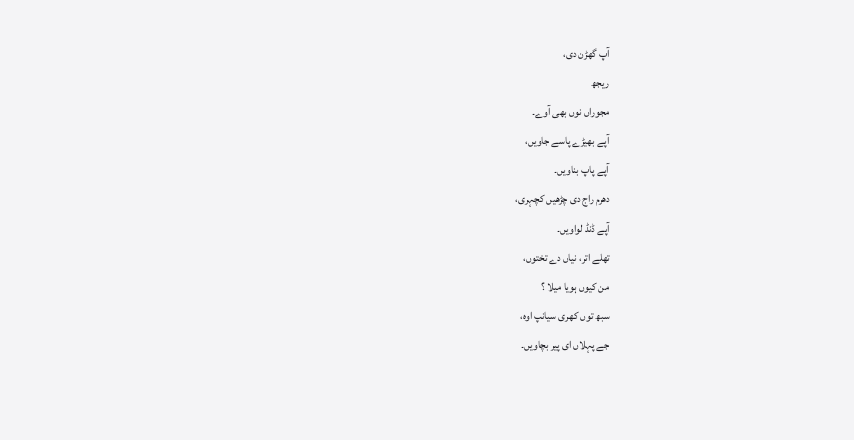آپ گھڑن دی،
ریجھ
مجوراں نوں بھی آوے۔
آپے بھیڑے پاسے جاویں،
آپے پاپ بناویں۔
دھرم راج دی چڑھیں کچہری،
آپے ڈنڈ لواویں۔
تھلے اتر، نیاں دے تختوں،
من کیوں ہویا میلا ؟
سبھ توں کھری سیانپ اوہ،
جے پہلاں ای پیر بچاویں۔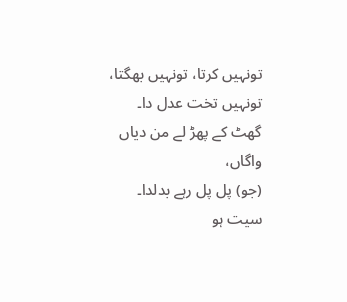تونہیں کرتا، تونہیں بھگتا،
تونہیں تخت عدل دا۔
گھٹ کے پھڑ لے من دیاں واگاں،
(جو) پل پل رہے بدلدا۔
سیت ہو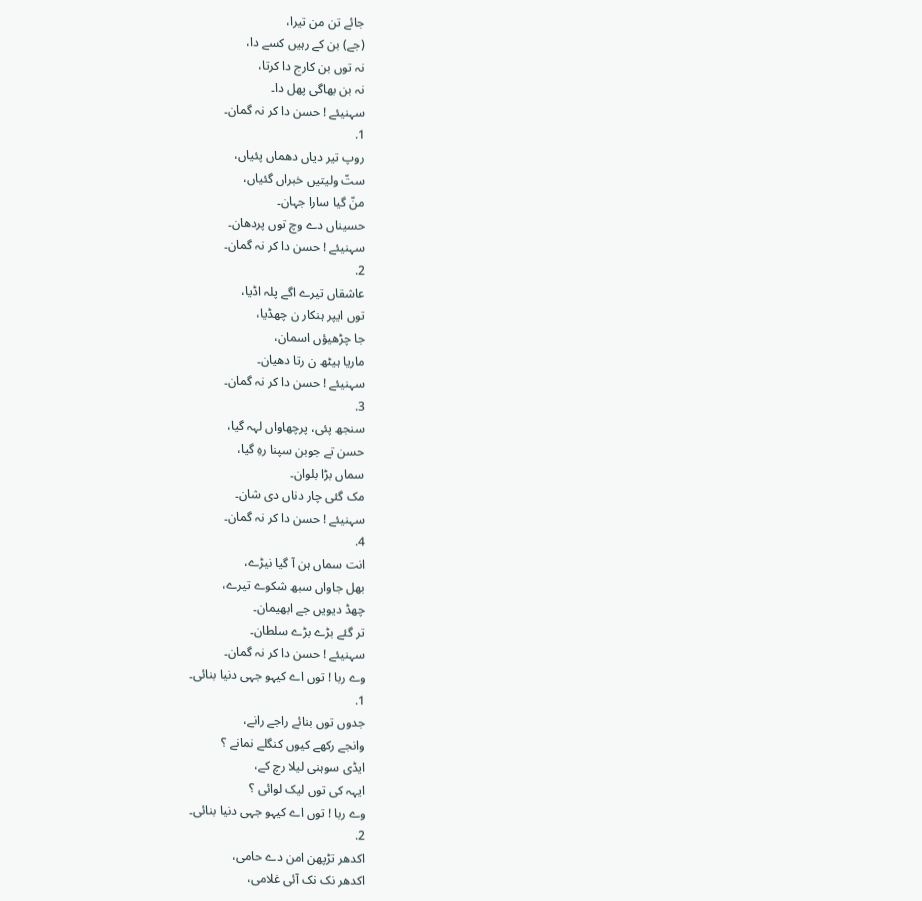جائے تن من تیرا،
(جے) بن کے رہیں کسے دا،
نہ توں بن کارج دا کرتا،
نہ بن بھاگی پھل دا۔
سہنیئے ! حسن دا کر نہ گمان۔
1.
روپ تیر دیاں دھماں پئیاں،
ستّ ولیتیں خبراں گئیاں،
منّ گیا سارا جہان۔
حسیناں دے وچ توں پردھان۔
سہنیئے ! حسن دا کر نہ گمان۔
2.
عاشقاں تیرے اگے پلہ اڈیا،
توں ایپر ہنکار ن چھڈیا،
جا چڑھیؤں اسمان،
ماریا ہیٹھ ن رتا دھیان۔
سہنیئے ! حسن دا کر نہ گمان۔
3.
سنجھ پئی، پرچھاواں لہہ گیا،
حسن تے جوبن سپنا رہِ گیا،
سماں بڑا بلوان۔
مک گئی چار دناں دی شان۔
سہنیئے ! حسن دا کر نہ گمان۔
4.
انت سماں ہن آ گیا نیڑے،
بھل جاواں سبھ شکوے تیرے،
چھڈ دیویں جے ابھیمان۔
تر گئے بڑے بڑے سلطان۔
سہنیئے ! حسن دا کر نہ گمان۔
وے ربا ! توں اے کیہو جہی دنیا بنائی۔
1.
جدوں توں بنائے راجے رانے،
وانجے رکھے کیوں کنگلے نمانے ؟
ایڈی سوہنی لیلا رچ کے،
ایہہ کی توں لیک لوائی ؟
وے ربا ! توں اے کیہو جہی دنیا بنائی۔
2.
اکدھر تڑپھن امن دے حامی،
اکدھر نک نک آئی غلامی،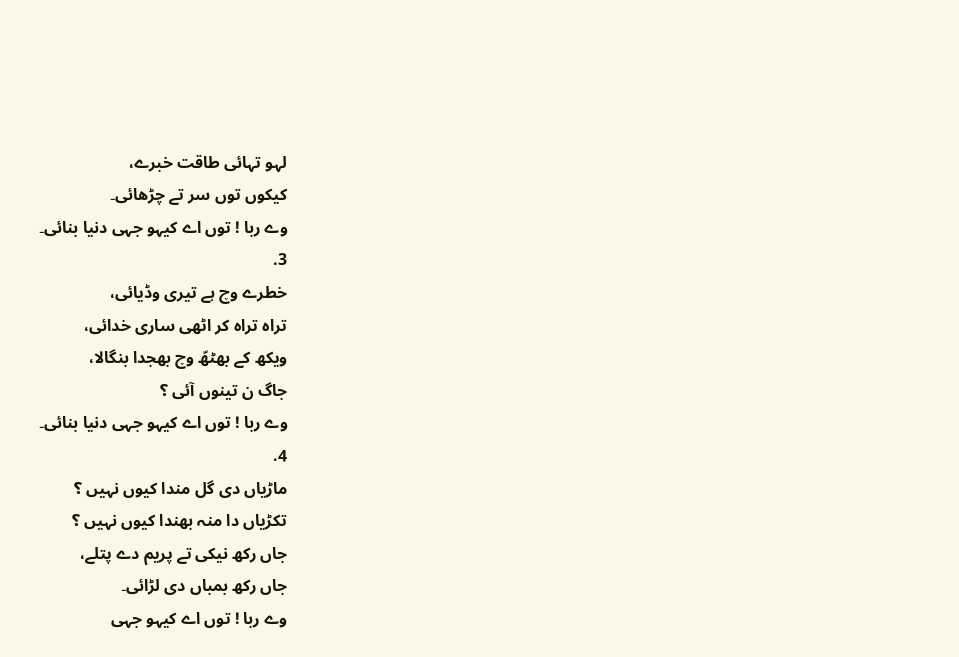لہو تہائی طاقت خبرے،
کیکوں توں سر تے چڑھائی۔
وے ربا ! توں اے کیہو جہی دنیا بنائی۔
3.
خطرے وچ ہے تیری وڈیائی،
تراہ تراہ کر اٹھی ساری خدائی،
ویکھ کے بھٹھّ وچ بھجدا بنگالا،
جاگ ن تینوں آئی ؟
وے ربا ! توں اے کیہو جہی دنیا بنائی۔
4.
ماڑیاں دی گل مندا کیوں نہیں ؟
تکڑیاں دا منہ بھندا کیوں نہیں ؟
جاں رکھ نیکی تے پریم دے پتلے،
جاں رکھ بمباں دی لڑائی۔
وے ربا ! توں اے کیہو جہی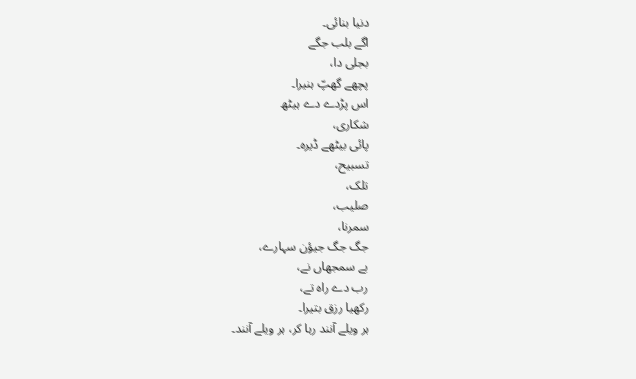دنیا بنائی۔
اگے بلب جگے
بجلی دا،
پچھے گھپّ ہنیرا۔
اس پڑدے دے ہیٹھ
شکاری،
پائی بیٹھے ڈیرہ۔
تسبیح،
تلک،
صلیب،
سمرنا،
جگ جگ جیؤن سہارے،
بے سمجھاں نے،
رب دے راہ تے،
رکھیا رزق بتیرا۔
ہر ویلے آنند رہا کر، ہر ویلے آنند۔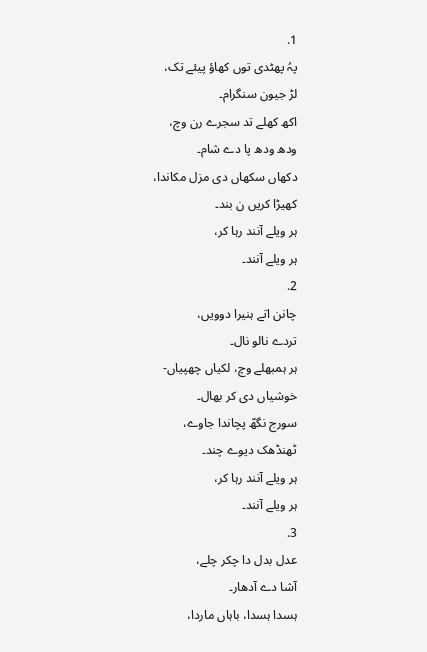1.
پہُ پھٹدی توں کھاؤ پیئے تک،
لڑ جیون سنگرام۔
اکھ کھلے تد سجرے رن وچ،
ودھ ودھ پا دے شام۔
دکھاں سکھاں دی مزل مکاندا،
کھیڑا کریں ن بند۔
ہر ویلے آنند رہا کر،
ہر ویلے آنند۔
2.
چانن اتے ہنیرا دوویں،
تردے نالو نال۔
ہر ہمبھلے وچ، لکیاں چھپیاں-
خوشیاں دی کر بھال۔
سورج نگھّ پچاندا جاوے،
ٹھنڈھک دیوے چند۔
ہر ویلے آنند رہا کر،
ہر ویلے آنند۔
3.
عدل بدل دا چکر چلے،
آشا دے آدھار۔
ہسدا ہسدا، باہاں ماردا،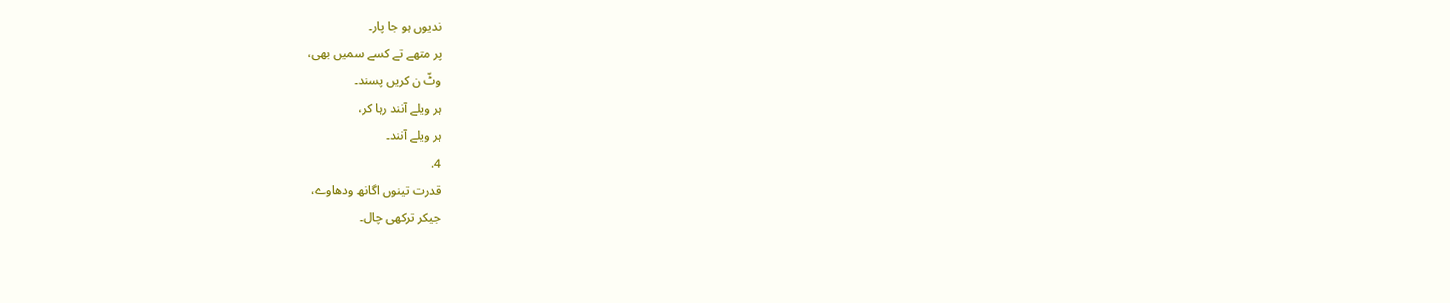ندیوں ہو جا پار۔
پر متھے تے کسے سمیں بھی،
وٹّ ن کریں پسند۔
ہر ویلے آنند رہا کر،
ہر ویلے آنند۔
4.
قدرت تینوں اگانھ ودھاوے،
جیکر ترکھی چال۔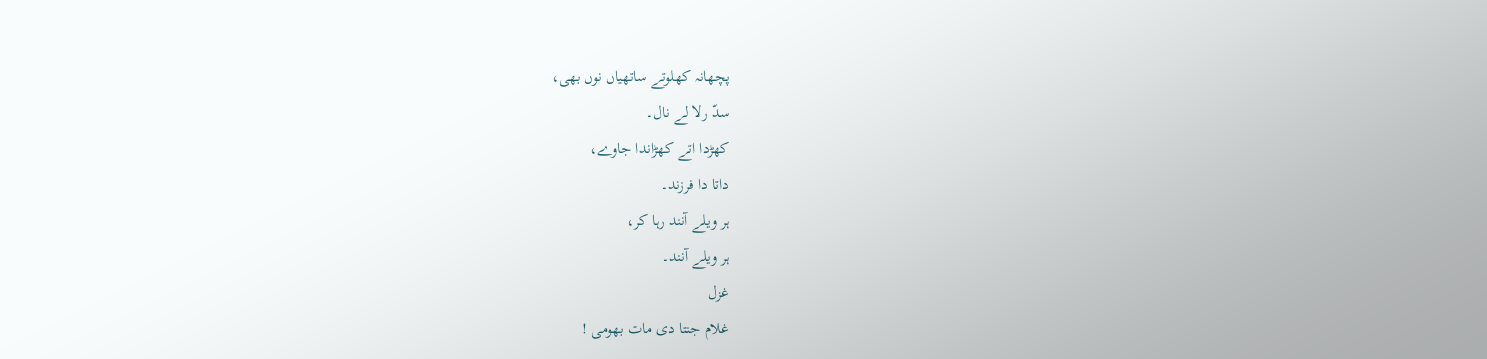پچھانہ کھلوتے ساتھیاں نوں بھی،
سدّ رلا لے نال۔
کھڑدا اتے کھڑاندا جاوے،
داتا دا فرزند۔
ہر ویلے آنند رہا کر،
ہر ویلے آنند۔
غزل
غلام جنتا دی مات بھومی !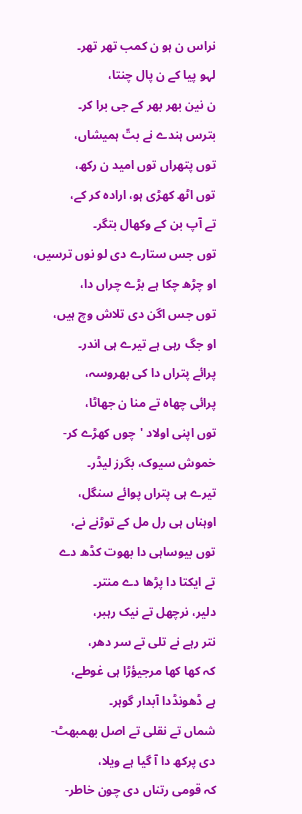نراس ن ہو ن کمب تھر تھر۔
لہو پیا کے ن پال چنتا،
ن نین بھر بھر کے جی برا کر۔
بترس ہندے نے بتّ ہمیشاں،
توں پتھراں توں امید ن رکھ،
توں اٹھ کھڑی ہو، ارادہ کر کے،
تے آپ بن کے وکھال بتگر۔
توں جس ستارے دی لو نوں ترسیں،
او چڑھ چکا ہے بڑے چراں دا،
توں جس اگن دی تلاش وچ ہیں،
او جگ رہی ہے تیرے ہی اندر۔
پرائے پتراں دا کی بھروسہ،
پرائی چھاہ تے منا ن جھاٹا،
توں اپنی اولاد 'چوں کھڑے کر-
خموش سیوک، بگرز لیڈر۔
تیرے ہی پتراں پوائے سنگل،
اوہناں ہی رل مل کے توڑنے نے،
توں بیوساہی دا بھوت کڈھ دے
تے ایکتا دا پڑھا دے منتر۔
دلیر، نرچھل تے نیک رہبر،
نتر رہے نے تلی تے سر دھر،
کہ کھا کھا مرجیؤڑا ہی غوطے،
ہے ڈھونڈدا آبدار گوہر۔
شماں تے نقلی تے اصل بھمبھٹ-
دی پرکھ دا آ گیا ہے ویلا،
کہ قومی رتناں دی چون خاطر-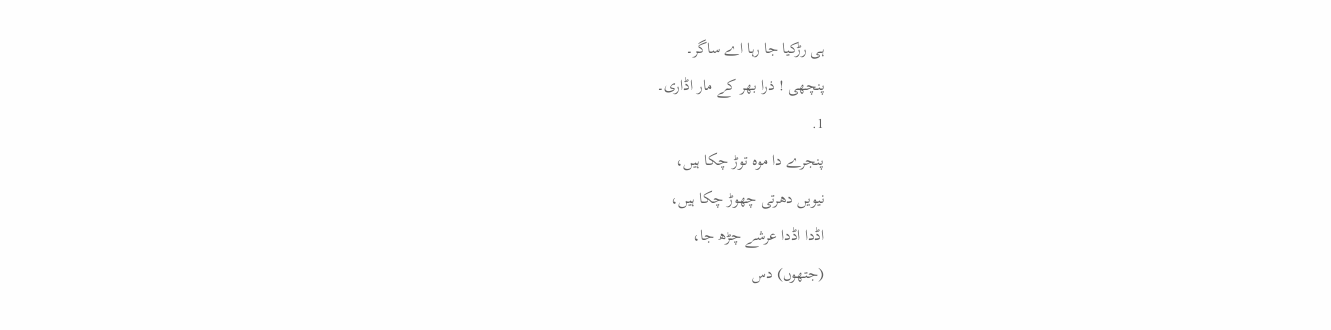ہی رڑکیا جا رہا اے ساگر۔
پنچھی ! ذرا بھر کے مار اڈاری۔
1.
پنجرے دا موہ توڑ چکا ہیں،
نیویں دھرتی چھوڑ چکا ہیں،
اڈدا اڈدا عرشے چڑھ جا،
(جتھوں) دس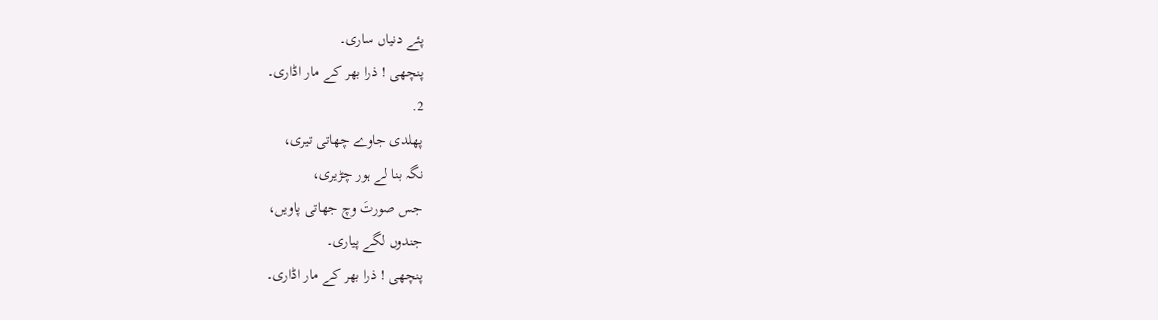پئے دنیاں ساری۔
پنچھی ! ذرا بھر کے مار اڈاری۔
2.
پھلدی جاوے چھاتی تیری،
نگہ بنا لے ہور چڑیری،
جس صورتَ وچ جھاتی پاویں،
جندوں لگے پیاری۔
پنچھی ! ذرا بھر کے مار اڈاری۔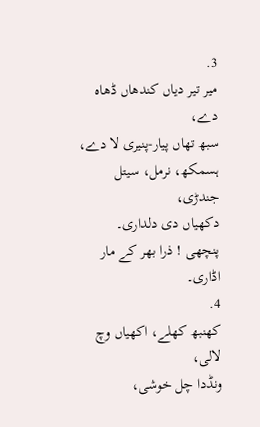3.
میر تیر دیاں کندھاں ڈھاہ دے،
سبھ تھاں پیار-پنیری لا دے،
ہسمکھ، نرمل، سیتل جندڑی،
دکھیاں دی دلداری۔
پنچھی ! ذرا بھر کے مار اڈاری۔
4.
کھنبھ کھلے، اکھیاں وچ لالی،
ونڈدا چل خوشی،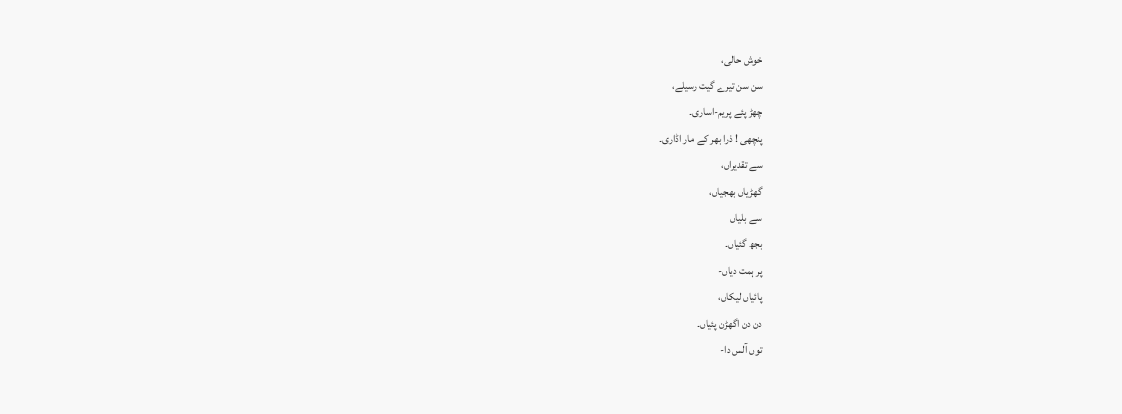خوش حالی،
سن سن تیرے گیت رسیلے،
چھڑ پئے پریم-اساری۔
پنچھی ! ذرا بھر کے مار اڈاری۔
سے تقدیراں،
گھڑیاں بھجیاں،
سے بلیاں
بجھ گئیاں۔
پر ہمت دیاں-
پائیاں لیکاں،
دن دن اگھڑن پئیاں۔
توں آلس دا-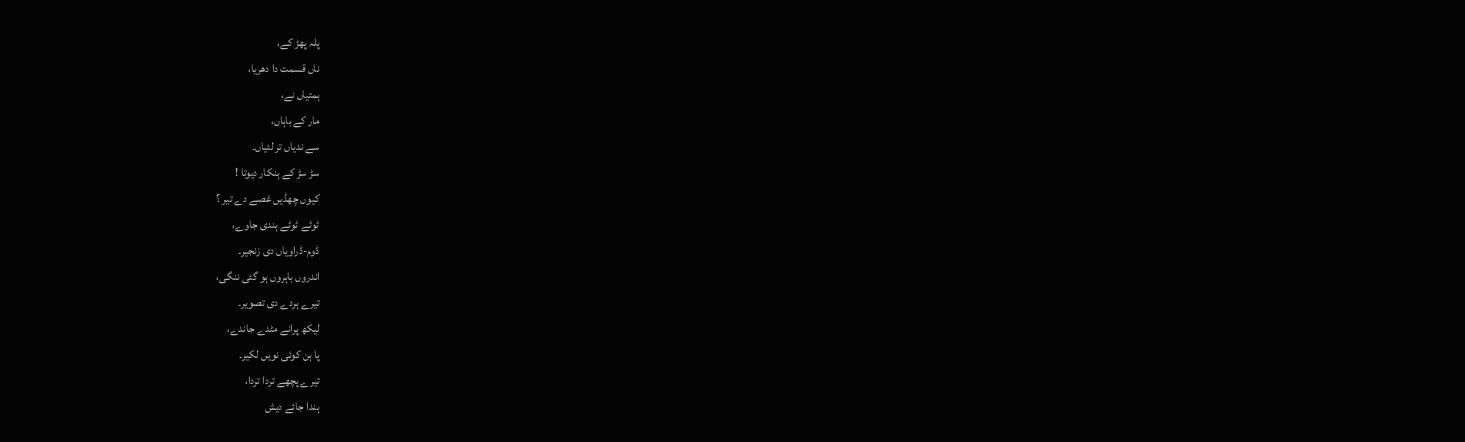پلہ پھڑ کے،
ناں قسمت دا دھریا،
ہمتیاں نے،
مار کے باہاں،
سے ندیاں تر لئیاں۔
سڑ سڑ کے ہنکار دیوتا !
کیوں چھڈیں غصے دے تیر ؟
ٹوٹے ٹوٹے ہندی جاوے،
ڈوم-ڈراویاں دی زنجیر۔
اندروں باہروں ہو گئی ننگی،
تیرے ہردے دی تصویر۔
لیکھ پرانے مٹدے جاندے،
پا ہن کوئی نویں لکیر۔
تیرے پچھے تردا تردا،
ہندا جائے دیش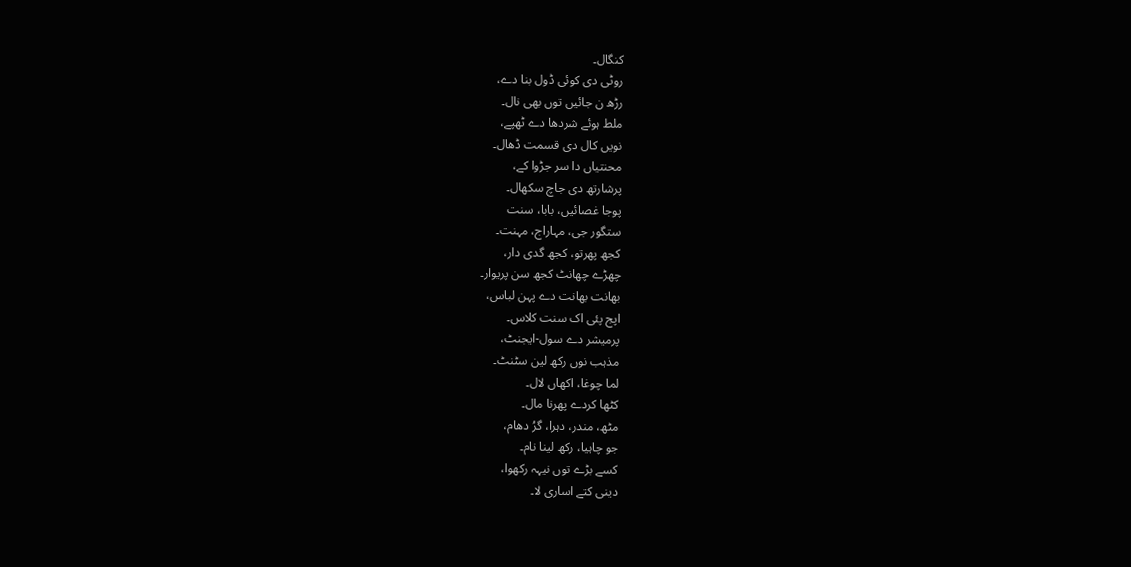کنگال۔
روٹی دی کوئی ڈول بنا دے،
رڑھ ن جائیں توں بھی نال۔
ملط ہوئے شردھا دے ٹھپے،
نویں کال دی قسمت ڈھال۔
محنتیاں دا سر جڑوا کے،
پرشارتھ دی جاچ سکھال۔
پوجا غصائیں، بابا، سنت
ستگور جی، مہاراج، مہنت۔
کجھ پھرتو، کجھ گدی دار،
چھڑے چھانٹ کجھ سن پریوار۔
بھانت بھانت دے پہن لباس،
اپج پئی اک سنت کلاس۔
پرمیشر دے سول-ایجنٹ،
مذہب نوں رکھ لین سٹنٹ۔
لما چوغا، اکھاں لال۔
کٹھا کردے پھرنا مال۔
مٹھ، مندر، دہرا، گرُ دھام،
جو چاہیا، رکھ لینا نام۔
کسے بڑے توں نیہہ رکھوا،
دینی کتے اساری لا۔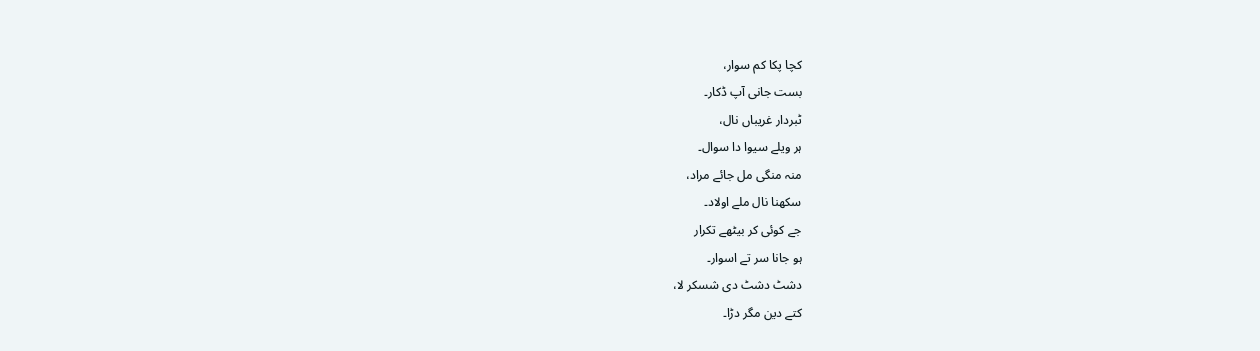کچا پکا کم سوار،
بست جانی آپ ڈکار۔
ٹبردار غریباں نال،
ہر ویلے سیوا دا سوال۔
منہ منگی مل جائے مراد،
سکھنا نال ملے اولاد۔
جے کوئی کر بیٹھے تکرار
ہو جانا سر تے اسوار۔
دشٹ دشٹ دی شسکر لا،
کتے دین مگر دڑا۔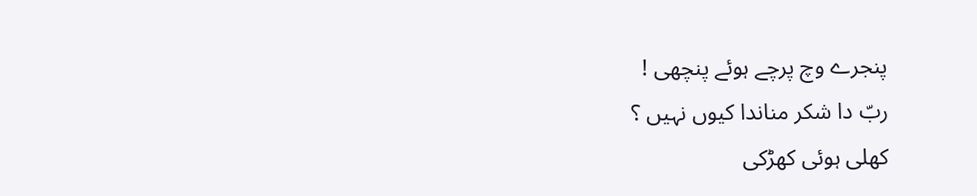پنجرے وچ پرچے ہوئے پنچھی !
ربّ دا شکر مناندا کیوں نہیں ؟
کھلی ہوئی کھڑکی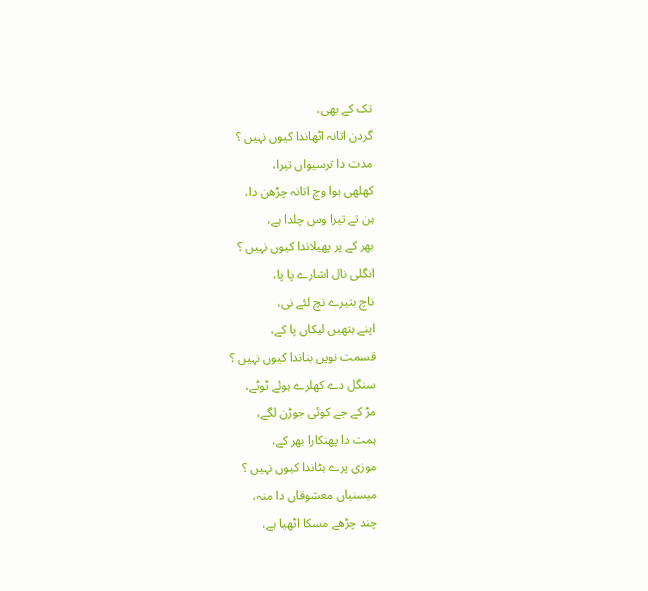تک کے بھی،
گردن اتانہ اٹھاندا کیوں نہیں ؟
مدت دا ترسیواں تیرا،
کھلھی ہوا وچ اتانہ چڑھن دا،
ہن تے تیرا وس چلدا ہے،
بھر کے پر پھیلاندا کیوں نہیں ؟
انگلی نال اشارے پا پا،
ناچ بتیرے نچ لئے نی،
اپنے ہتھیں لیکاں پا کے،
قسمت نویں بناندا کیوں نہیں ؟
سنگل دے کھلرے ہوئے ٹوٹے،
مڑ کے جے کوئی جوڑن لگے،
ہمت دا پھنکارا بھر کے،
موزی پرے ہٹاندا کیوں نہیں ؟
میسنیاں معشوقاں دا منہ،
چند چڑھے مسکا اٹھیا ہے،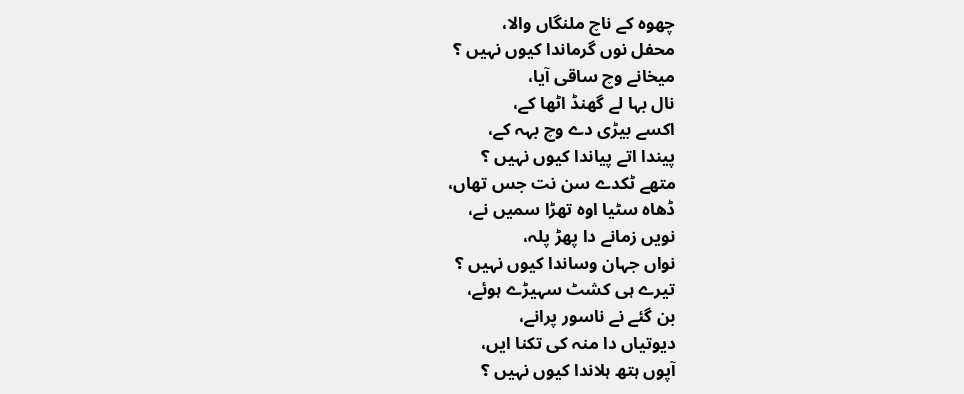چھوہ کے ناچ ملنگاں والا،
محفل نوں گرماندا کیوں نہیں ؟
میخانے وچ ساقی آیا،
نال بہا لے گھنڈ اٹھا کے،
اکسے بیڑی دے وچ بہہ کے،
پیندا اتے پیاندا کیوں نہیں ؟
متھے ٹکدے سن نت جس تھاں،
ڈھاہ سٹیا اوہ تھڑا سمیں نے،
نویں زمانے دا پھڑ پلہ،
نواں جہان وساندا کیوں نہیں ؟
تیرے ہی کشٹ سہیڑے ہوئے،
بن گئے نے ناسور پرانے،
دیوتیاں دا منہ کی تکنا ایں،
آپوں ہتھ ہلاندا کیوں نہیں ؟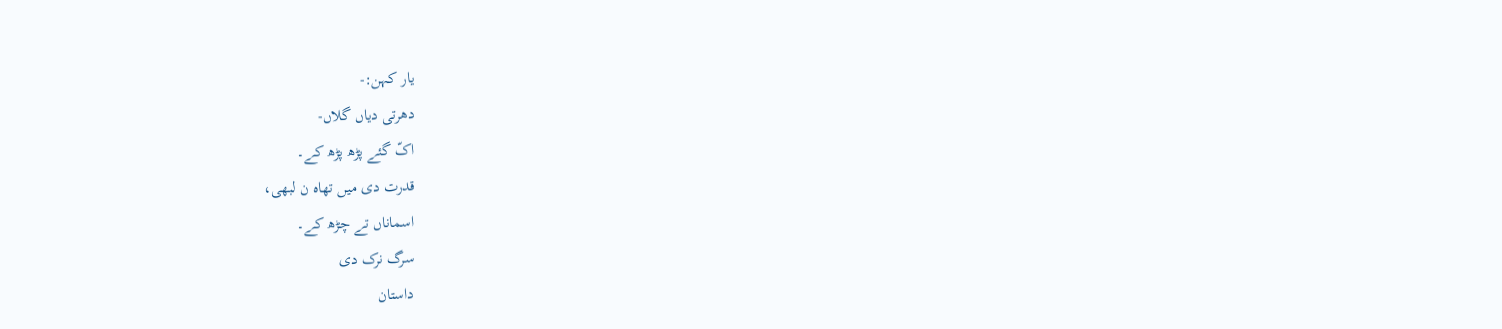یار کہن:-
دھرتی دیاں گلاں-
اکّ گئے پڑھ پڑھ کے۔
قدرت دی میں تھاہ ن لبھی،
اسماناں تے چڑھ کے۔
سرگ نرک دی
داستان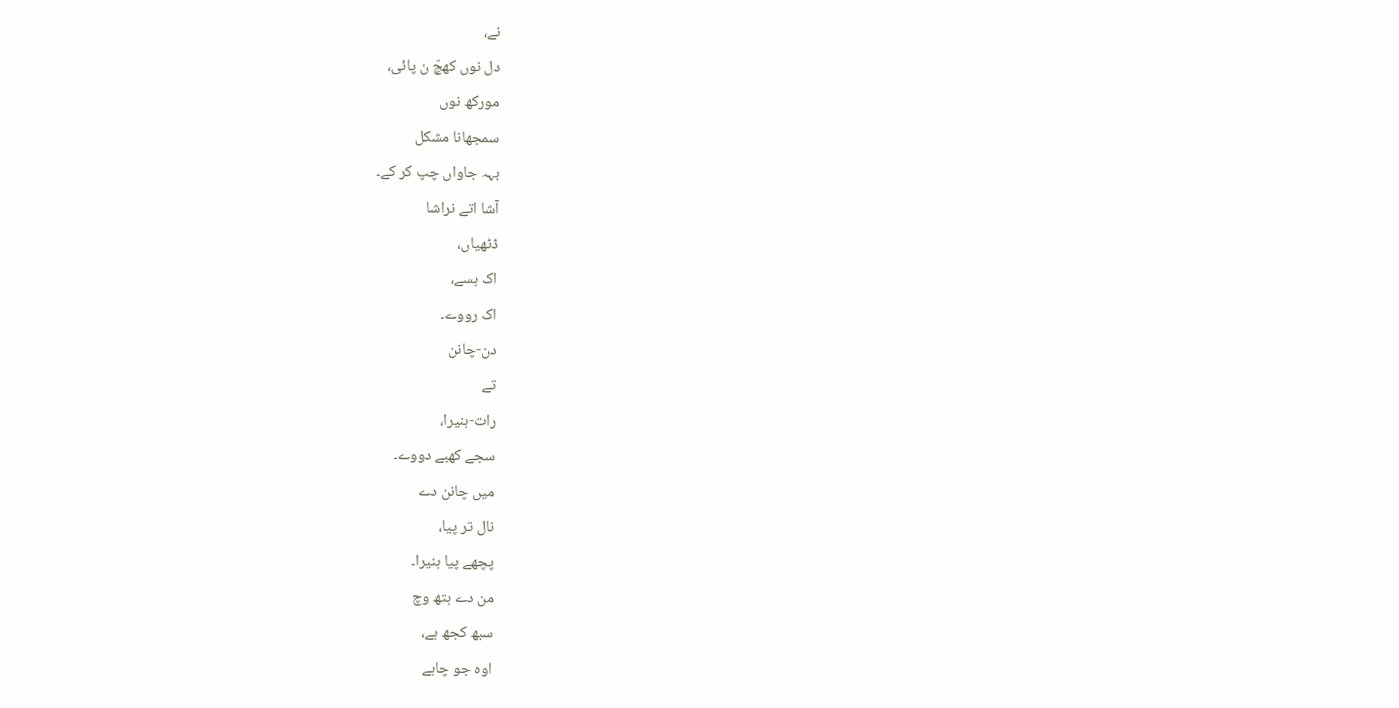نے،
دل نوں کھچّ ن پائی،
مورکھ نوں
سمجھانا مشکل
بہہ جاواں چپ کر کے۔
آشا اتے نراشا
ڈٹھیاں،
اک ہسے،
اک رووے۔
دن-چانن
تے
رات-ہنیرا،
سجے کھبے دووے۔
میں چانن دے
نال تر پیا،
پچھے پیا ہنیرا۔
من دے ہتھ وچ
سبھ کجھ ہے،
اوہ جو چاہے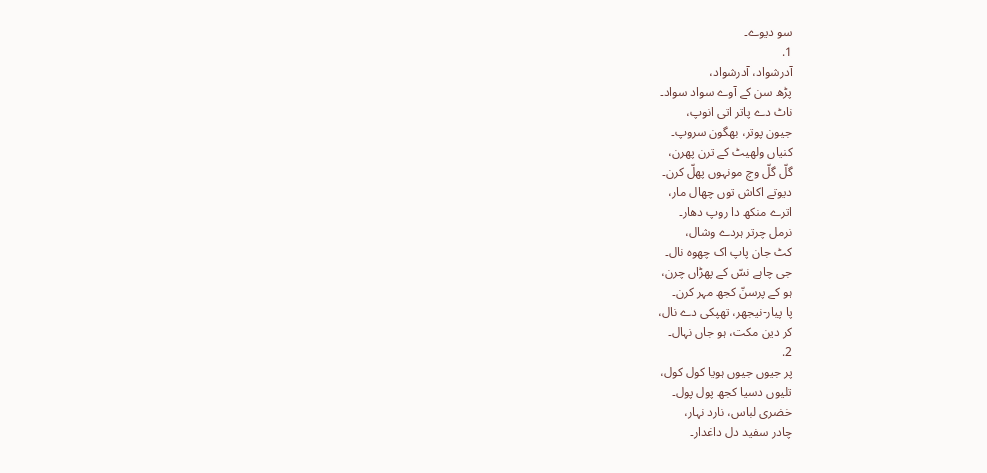سو دیوے۔
1.
آدرشواد، آدرشواد،
پڑھ سن کے آوے سواد سواد۔
ناٹ دے پاتر اتی انوپ،
جیون پوتر، بھگون سروپ۔
کنیاں ولھیٹ کے ترن پھرن،
گلّ گلّ وچ مونہوں پھلّ کرن۔
دیوتے اکاش توں چھال مار،
اترے منکھ دا روپ دھار۔
نرمل چرتر ہردے وشال،
کٹ جان پاپ اک چھوہ نال۔
جی چاہے نسّ کے پھڑاں چرن،
ہو کے پرسنّ کجھ مہر کرن۔
پا پیار-نیجھر، تھپکی دے نال،
کر دین مکت، ہو جاں نہال۔
2.
پر جیوں جیوں ہویا کول کول،
تلیوں دسیا کجھ پول پول۔
خضری لباس، نارد نہار،
چادر سفید دل داغدار۔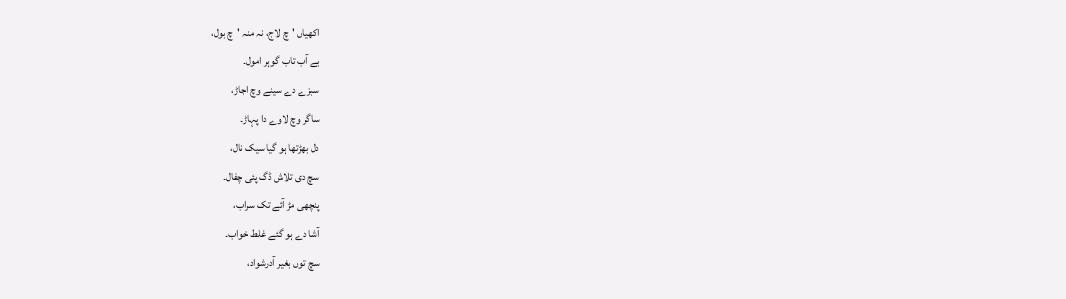اکھیاں 'چ لاج، نہ منہ 'چ بول،
بے آب تاب گوہر امول۔
سبزے دے سینے وچ اجاڑ،
ساگر وچ لاوے دا پہاڑ۔
دل بھڑتھا ہو گیا سیک نال،
سچ دی تلاش ڈگ پئی چفال۔
پنچھی مڑ آئے تک سراب،
آشا دے ہو گئے غلط خواب۔
سچ توں بغیر آدرشواد،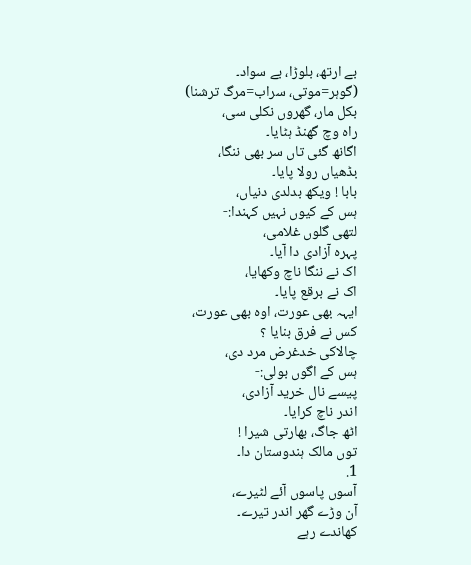بے ارتھ، بلوڑا، بے سواد۔
(گوہر=موتی، سراب=مرگ ترشنا)
بکل مار، گھروں نکلی سی،
راہ وچ گھنڈ ہٹایا۔
اگانھ گئی تاں سر بھی ننگا،
بڈھیاں رولا پایا۔
بابا ! ویکھ بدلدی دنیاں،
ہس کے کیوں نہیں کہندا:-
لتھی گلوں غلامی،
پہرہ آزادی دا آیا۔
اک نے ننگا ناچ وکھایا،
اک نے برقع پایا۔
ایہہ بھی عورت، اوہ بھی عورت،
کس نے فرق بنایا ؟
چالاکی خدغرض مرد دی،
ہس کے اگوں بولی:-
پیسے نال خرید آزادی،
اندر ناچ کرایا۔
اٹھ جاگ، بھارتی شیرا !
توں مالک ہندوستان دا۔
1.
آسوں پاسوں آئے لٹیرے،
آن وڑے گھر اندر تیرے۔
کھاندے رہے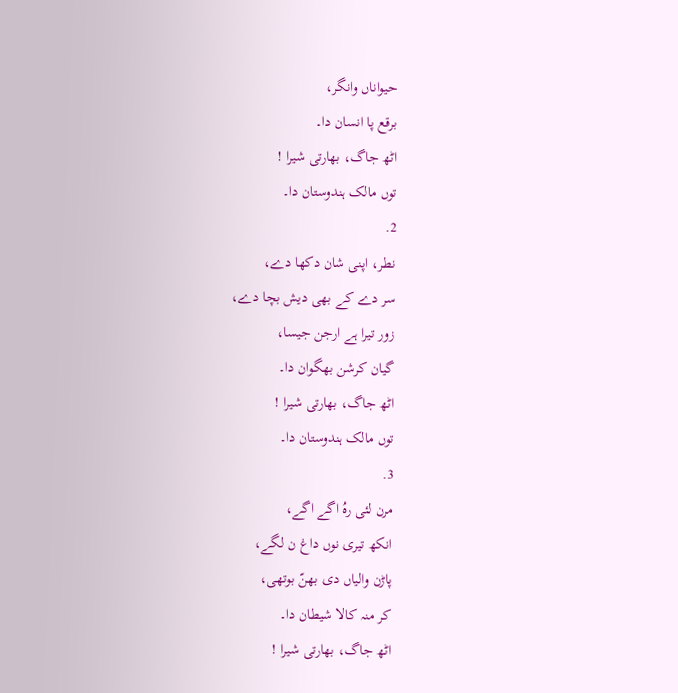حیواناں وانگر،
برقع پا انسان دا۔
اٹھ جاگ، بھارتی شیرا !
توں مالک ہندوستان دا۔
2.
نطر، اپنی شان دکھا دے،
سر دے کے بھی دیش بچا دے،
زور تیرا ہے ارجن جیسا،
گیان کرشن بھگوان دا۔
اٹھ جاگ، بھارتی شیرا !
توں مالک ہندوستان دا۔
3.
مرن لئی رہُ اگے اگے،
انکھ تیری نوں داغ ن لگے،
پاڑن والیاں دی بھنّ بوتھی،
کر منہ کالا شیطان دا۔
اٹھ جاگ، بھارتی شیرا !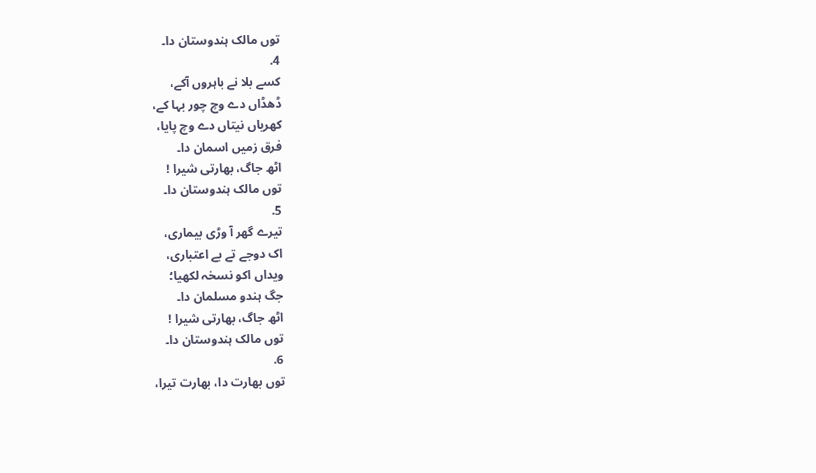توں مالک ہندوستان دا۔
4.
کسے بلا نے باہروں آکے،
ڈھڈاں دے وچ چور بہا کے،
کھریاں نیتاں دے وچ پایا،
فرق زمیں اسمان دا۔
اٹھ جاگ، بھارتی شیرا !
توں مالک ہندوستان دا۔
5.
تیرے گھر آ وڑی بیماری،
اک دوجے تے بے اعتباری،
ویداں اکو نسخہ لکھیا؛
جگ ہندو مسلمان دا۔
اٹھ جاگ، بھارتی شیرا !
توں مالک ہندوستان دا۔
6.
توں بھارت دا، بھارت تیرا،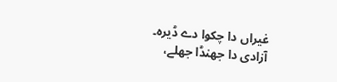غیراں دا چکوا دے ڈیرہ۔
آزادی دا جھنڈا جھلے،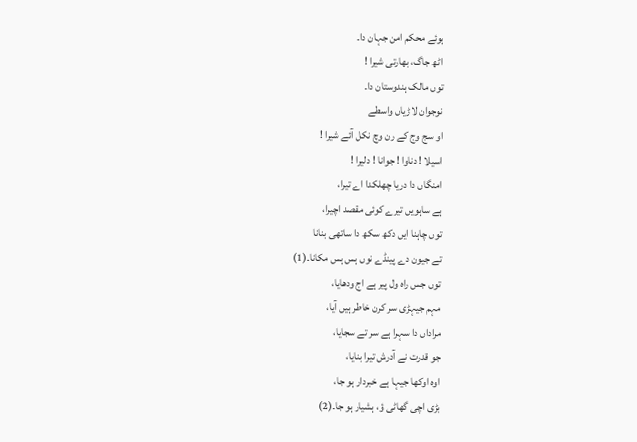ہوئے محکم امن جہان دا۔
اٹھ جاگ، بھارتی شیرا !
توں مالک ہندوستان دا۔
نوجوان لاڑیاں واسطے
او سج وج کے رن وچ نکل آئے شیرا !
اسیلا ! دناوا ! جوانا ! دلیرا !
امنگاں دا دریا چھلکدا اے تیرا،
ہے ساہویں تیرے کوئی مقصد اچیرا،
توں چاہنا ایں دکھ سکھ دا ساتھی بنانا
تے جیون دے پینڈے نوں ہس ہس مکانا۔(1)
توں جس راہ ول پیر ہے اج ودھایا،
مہم جیہڑی سر کرن خاطر ہیں آیا،
مراداں دا سہرا ہے سر تے سجایا،
جو قدرت نے آدرش تیرا بنایا،
اوہ اوکھا جیہا ہے خبردار ہو جا،
بڑی اچی گھاٹی ؤ، ہشیار ہو جا۔(2)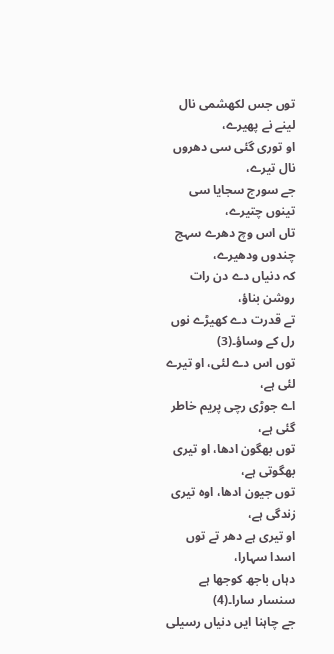توں جس لکھشمی نال لینے نے پھیرے،
او توری گئی سی دھروں نال تیرے،
جے سورج سجایا سی تینوں چتیرے،
تاں اس وچ دھرے سہج چندوں ودھیرے،
کہ دنیاں دے دن رات روشن بناؤ،
تے قدرت دے کھیڑے نوں رل کے وساؤ۔(3)
توں اس دے لئی، او تیرے لئی ہے،
اے جوڑی رچی پریم خاطر گئی ہے،
توں بھگون ادھا، او تیری بھگوتی ہے،
توں جیون ادھا، اوہ تیری زندگی ہے،
او تیری ہے دھر تے توں اسدا سہارا،
دہاں باجھ کوجھا ہے سنسار سارا۔(4)
جے چاہنا ایں دنیاں رسیلی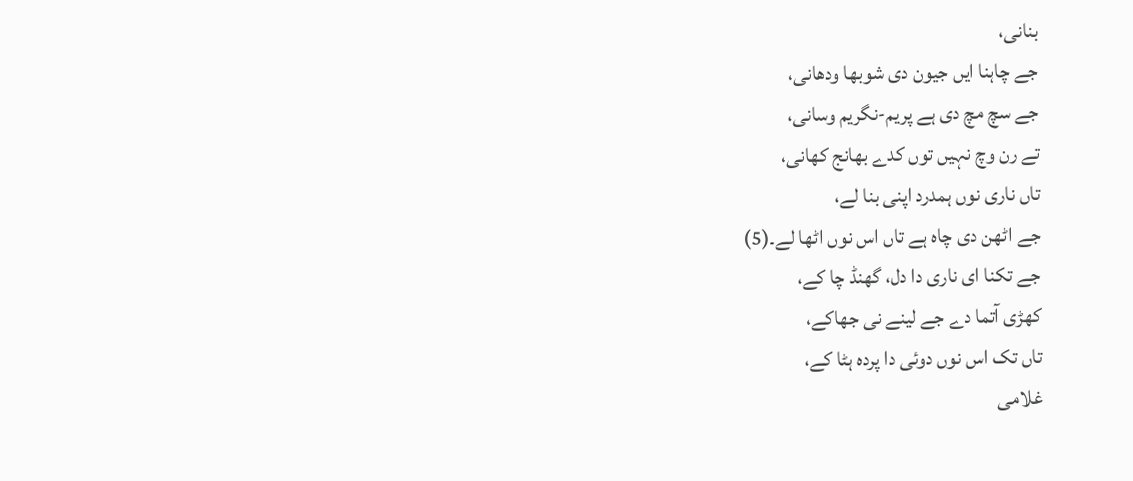بنانی،
جے چاہنا ایں جیون دی شوبھا ودھانی،
جے سچ مچ دی ہے پریم-نگریم وسانی،
تے رن وچ نہیں توں کدے بھانج کھانی،
تاں ناری نوں ہمدرد اپنی بنا لے،
جے اٹھن دی چاہ ہے تاں اس نوں اٹھا لے۔(5)
جے تکنا ای ناری دا دل، گھنڈ چا کے،
کھڑی آتما دے جے لینے نی جھاکے،
تاں تک اس نوں دوئی دا پردہ ہٹا کے،
غلامی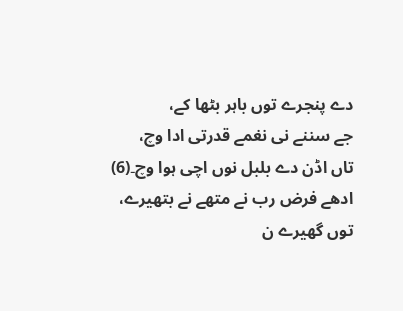دے پنجرے توں باہر بٹھا کے،
جے سننے نی نغمے قدرتی ادا وچ،
تاں اڈن دے بلبل نوں اچی ہوا وچ۔(6)
ادھے فرض رب نے متھے نے بتھیرے،
توں گھیرے ن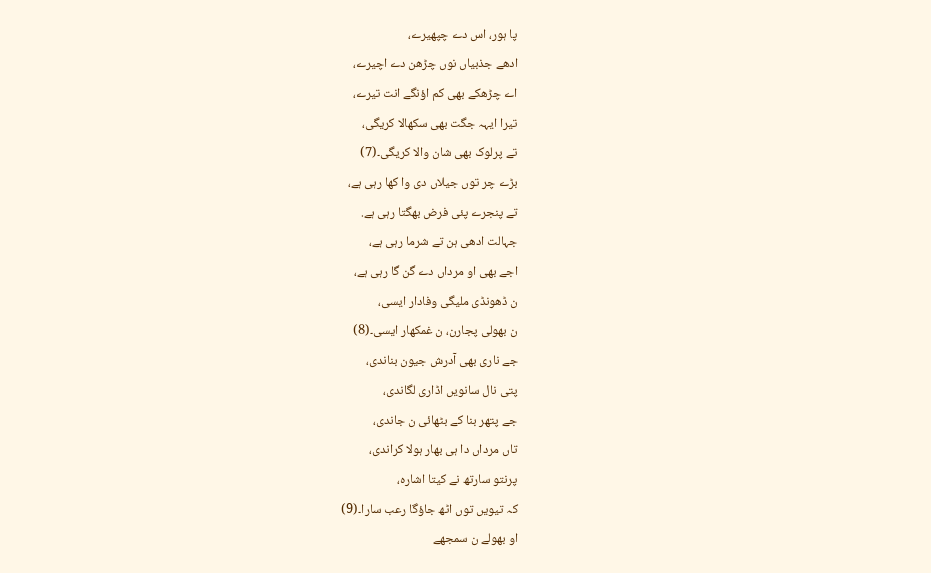پا ہور، اس دے چپھیرے،
ادھے جذبیاں نوں چڑھن دے اچیرے،
اے چڑھکے بھی کم اؤنگے انت تیرے،
تیرا ایہہ جگت بھی سکھالا کریگی،
تے پرلوک بھی شان والا کریگی۔(7)
بڑے چر توں جیلاں دی وا کھا رہی ہے،
تے پنجرے پئی فرض بھگتا رہی ہے.
جہالت ادھی ہن تے شرما رہی ہے،
اجے بھی او مرداں دے گن گا رہی ہے،
ن ڈھونڈی ملیگی وفادار ایسی،
ن بھولی پجارن، ن غمکھار ایسی۔(8)
جے ناری بھی آدرش جیون بناندی،
پتی نال سانویں اڈاری لگاندی،
جے پتھر بنا کے بٹھائی ن جاندی،
تاں مرداں دا ہی بھار ہولا کراندی،
پرنتو سارتھ نے کیتا اشارہ،
کہ تیویں توں اٹھ جاؤگا رعب سارا۔(9)
او بھولے ن سمجھے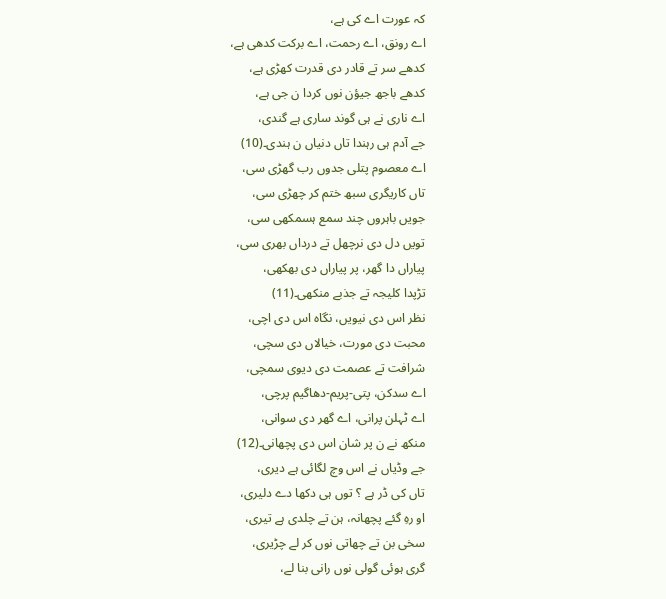کہ عورت اے کی ہے،
اے رونق، اے رحمت، اے برکت کدھی ہے،
کدھے سر تے قادر دی قدرت کھڑی ہے،
کدھے باجھ جیؤن نوں کردا ن جی ہے،
اے ناری نے ہی گوند ساری ہے گندی،
جے آدم ہی رہندا تاں دنیاں ن ہندی۔(10)
اے معصوم پتلی جدوں رب گھڑی سی،
تاں کاریگری سبھ ختم کر چھڑی سی،
جویں باہروں چند سمع ہسمکھی سی،
تویں دل دی نرچھل تے درداں بھری سی،
پیاراں دا گھر، پر پیاراں دی بھکھی،
تڑپدا کلیجہ تے جذبے منکھی۔(11)
نظر اس دی نیویں، نگاہ اس دی اچی،
محبت دی مورت، خیالاں دی سچی،
شرافت تے عصمت دی دیوی سمچی،
اے سدکن، پتی-پریم-دھاگیم پرچی،
اے ٹہلن پرانی، اے گھر دی سوانی،
منکھ نے ن پر شان اس دی پچھانی۔(12)
جے وڈیاں نے اس وچ لگائی ہے دیری،
تاں کی ڈر ہے ؟ توں ہی دکھا دے دلیری،
او رہِ گئے پچھانہ، ہن تے چلدی ہے تیری،
سخی بن تے چھاتی نوں کر لے چڑیری،
گری ہوئی گولی نوں رانی بنا لے،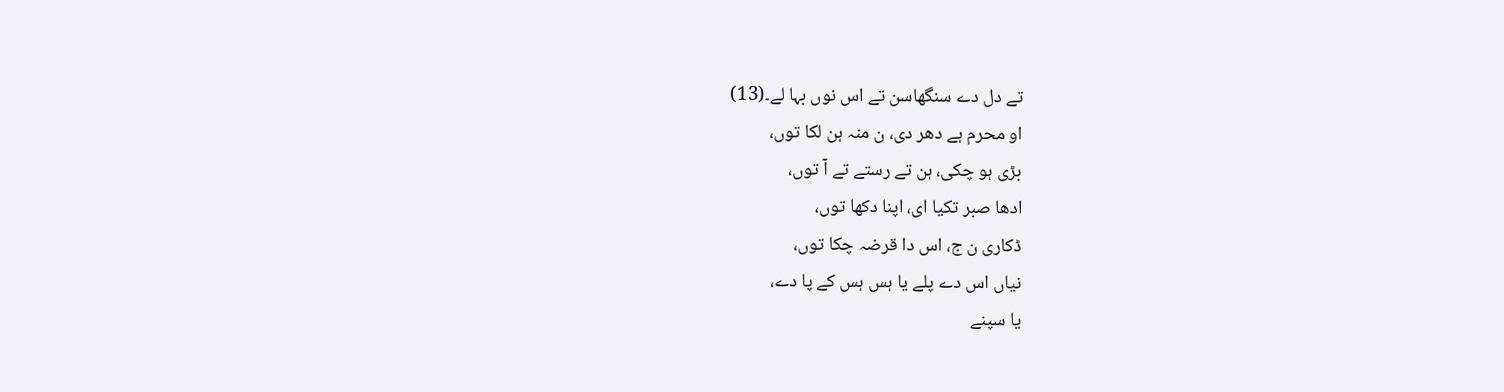تے دل دے سنگھاسن تے اس نوں بہا لے۔(13)
او محرم ہے دھر دی، ن منہ ہن لکا توں،
بڑی ہو چکی، ہن تے رستے تے آ توں،
ادھا صبر تکیا ای، اپنا دکھا توں،
ڈکاری ن ج، اس دا قرضہ چکا توں،
نیاں اس دے پلے یا ہس ہس کے پا دے،
یا سپنے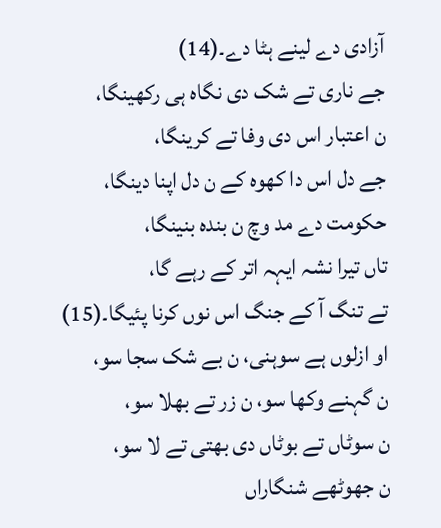آزادی دے لینے ہٹا دے۔(14)
جے ناری تے شک دی نگاہ ہی رکھینگا،
ن اعتبار اس دی وفا تے کرینگا،
جے دل اس دا کھوہ کے ن دل اپنا دینگا،
حکومت دے مد وچ ن بندہ بنینگا،
تاں تیرا نشہ ایہہ اتر کے رہے گا،
تے تنگ آ کے جنگ اس نوں کرنا پئیگا۔(15)
او ازلوں ہے سوہنی، ن بے شک سجا سو،
ن گہنے وکھا سو، ن زر تے بھلا سو،
ن سوٹاں تے بوٹاں دی بھتی تے لا سو،
ن جھوٹھے شنگاراں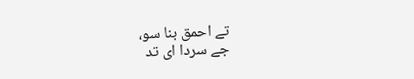تے احمق بنا سو،
جے سردا ای تد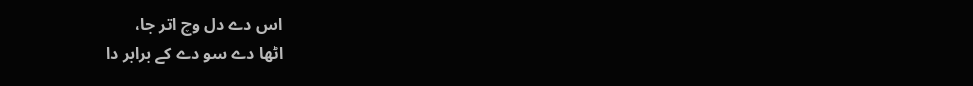اس دے دل وچ اتر جا،
اٹھا دے سو دے کے برابر دا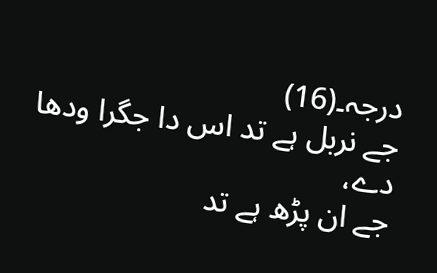درجہ۔(16)
جے نربل ہے تد اس دا جگرا ودھا دے،
جے ان پڑھ ہے تد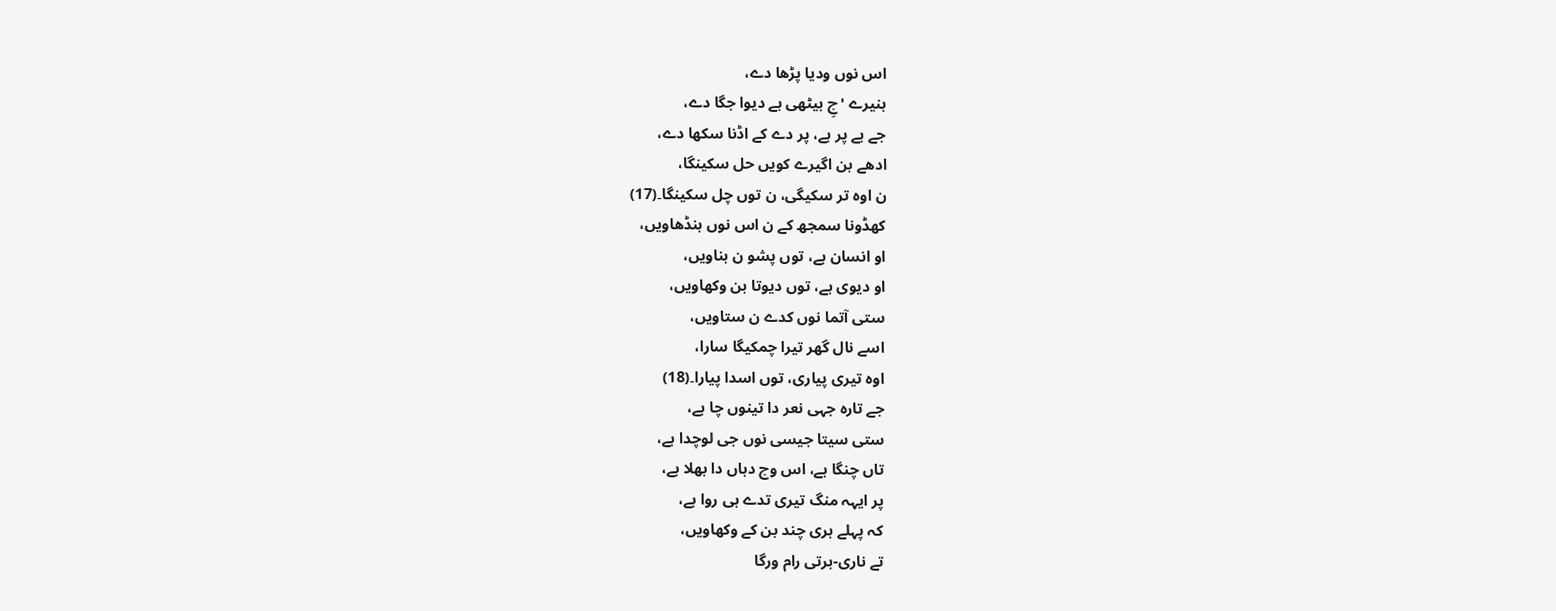اس نوں ودیا پڑھا دے،
ہنیرے 'چِ بیٹھی ہے دیوا جگا دے،
جے بے پر ہے، پر دے کے اڈنا سکھا دے،
ادھے بن اگیرے کویں حل سکینگا،
ن اوہ تر سکیگی، ن توں چل سکینگا۔(17)
کھڈونا سمجھ کے ن اس نوں ہنڈھاویں،
او انسان ہے، توں پشو ن بناویں،
او دیوی ہے، توں دیوتا بن وکھاویں،
ستی آتما نوں کدے ن ستاویں،
اسے نال گھر تیرا چمکیگا سارا،
اوہ تیری پیاری، توں اسدا پیارا۔(18)
جے تارہ جہی نعر دا تینوں چا ہے،
ستی سیتا جیسی نوں جی لوچدا ہے،
تاں چنگا ہے، اس وچ دہاں دا بھلا ہے،
پر ایہہ منگ تیری تدے ہی روا ہے،
کہ پہلے ہری چند بن کے وکھاویں،
تے ناری-برتی رام ورگا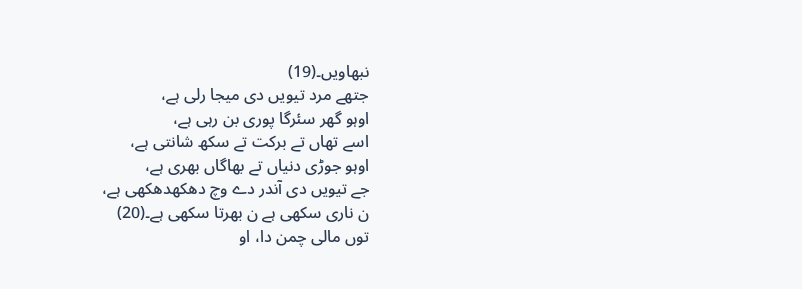نبھاویں۔(19)
جتھے مرد تیویں دی میجا رلی ہے،
اوہو گھر سئرگا پوری بن رہی ہے،
اسے تھاں تے برکت تے سکھ شانتی ہے،
اوہو جوڑی دنیاں تے بھاگاں بھری ہے،
جے تیویں دی آندر دے وچ دھکھدھکھی ہے،
ن ناری سکھی ہے ن بھرتا سکھی ہے۔(20)
توں مالی چمن دا، او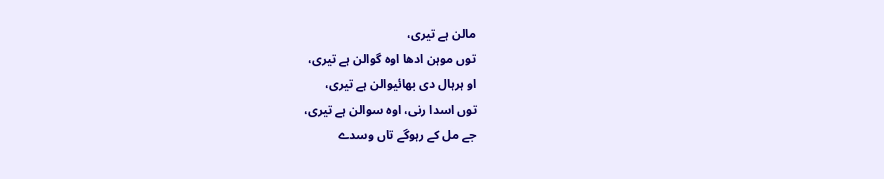مالن ہے تیری،
توں موہن ادھا اوہ گوالن ہے تیری،
او ہرہال دی بھائیوالن ہے تیری،
توں اسدا رنی، اوہ سوالن ہے تیری،
جے مل کے رہوگے تاں وسدے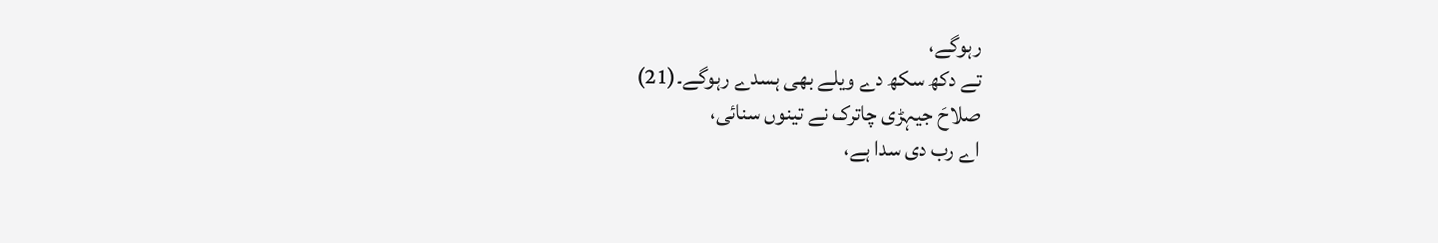رہوگے،
تے دکھ سکھ دے ویلے بھی ہسدے رہوگے۔(21)
صلاحَ جیہڑی چاترک نے تینوں سنائی،
اے رب دی سدا ہے،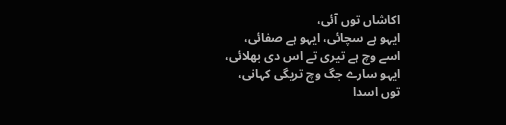اکاشاں توں آئی،
ایہو ہے سچائی، ایہو ہے صفائی،
اسے وچ ہے تیری تے اس دی بھلائی،
ایہو سارے جگ وچ تریگی کہانی،
توں اسدا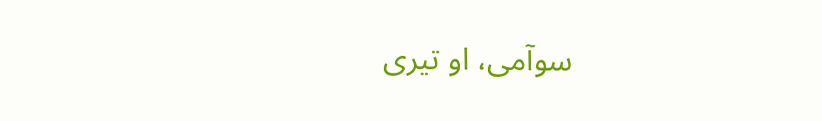سوآمی، او تیری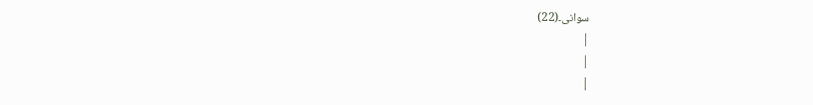سوانی۔(22)
|
|
|